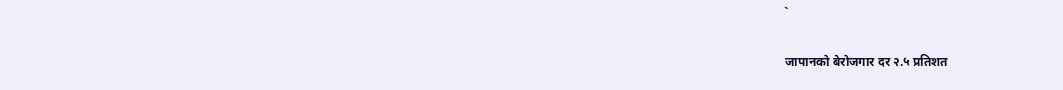`

जापानको बेरोजगार दर २.५ प्रतिशत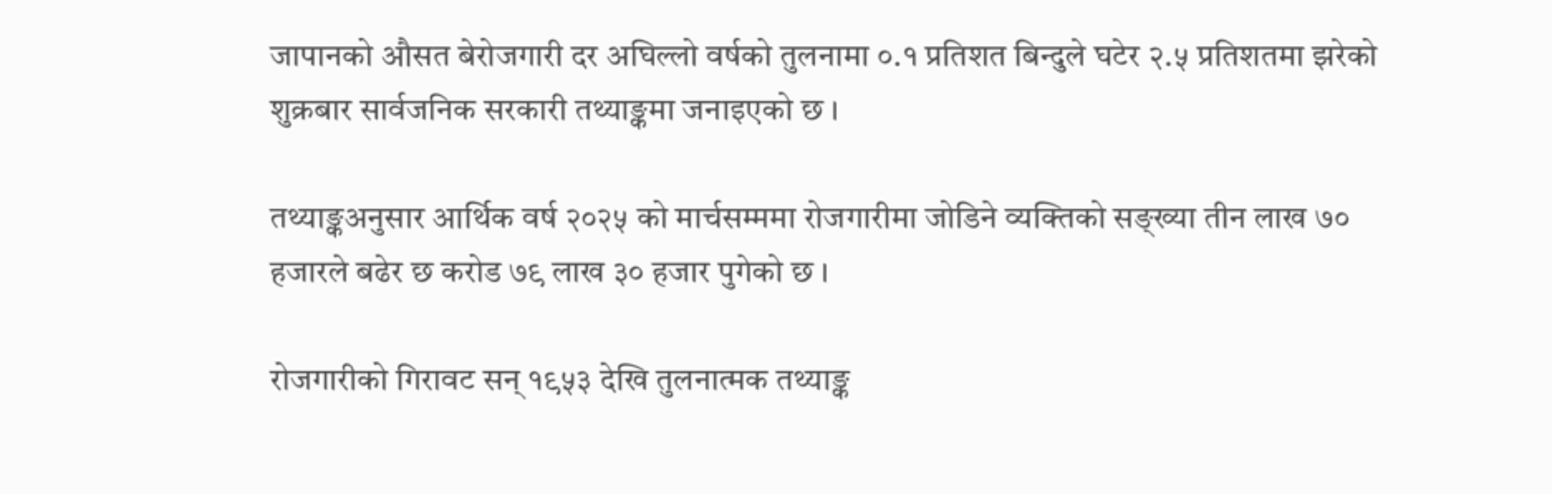जापानको औसत बेरोजगारी दर अघिल्लो वर्षको तुलनामा ०.१ प्रतिशत बिन्दुले घटेर २.५ प्रतिशतमा झरेको शुक्रबार सार्वजनिक सरकारी तथ्याङ्कमा जनाइएको छ ।

तथ्याङ्कअनुसार आर्थिक वर्ष २०२५ को मार्चसम्ममा रोजगारीमा जोडिने व्यक्तिको सङ्ख्या तीन लाख ७० हजारले बढेर छ करोड ७९ लाख ३० हजार पुगेको छ ।

रोजगारीको गिरावट सन् १९५३ देखि तुलनात्मक तथ्याङ्क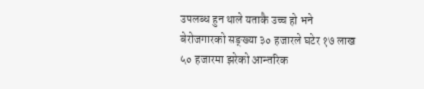उपलब्ध हुन थाले यताकै उच्च हो भने बेरोजगारको सङ्ख्या ३० हजारले घटेर १७ लाख ५० हजारमा झरेको आन्तरिक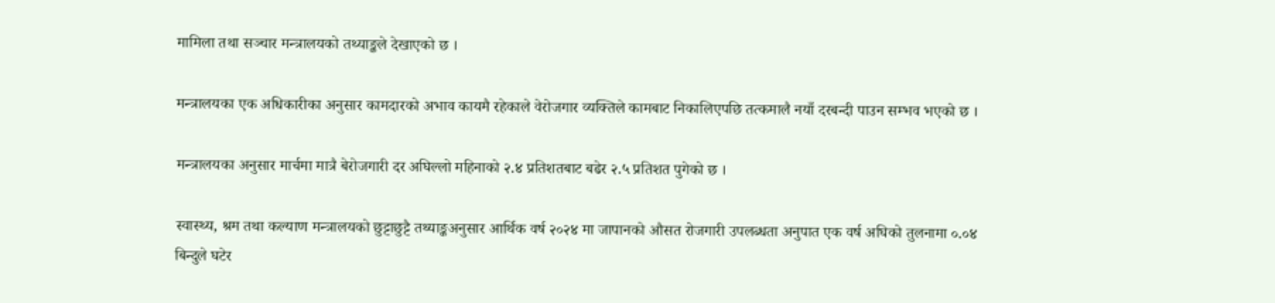मामिला तथा सञ्चार मन्त्रालयको तथ्याङ्कले देखाएको छ ।

मन्त्रालयका एक अधिकारीका अनुसार कामदारको अभाव कायमै रहेकाले वेरोजगार व्यक्तिले कामबाट निकालिएपछि तत्कमालै नयाँ दरबन्दी पाउन सम्भव भएको छ ।

मन्त्रालयका अनुसार मार्चमा मात्रै बेरोजगारी दर अघिल्लो महिनाको २.४ प्रतिशतबाट बढेर २.५ प्रतिशत पुगेको छ ।

स्वास्थ्य, श्रम तथा कल्याण मन्त्रालयको छुट्टाछुट्टै तथ्याङ्कअनुसार आर्थिक वर्ष २०२४ मा जापानको औसत रोजगारी उपलब्धता अनुपात एक वर्ष अघिको तुलनामा ०.०४ बिन्दुले घटेर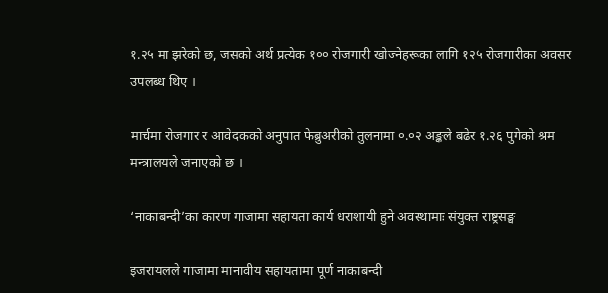१.२५ मा झरेको छ, जसको अर्थ प्रत्येक १०० रोजगारी खोज्नेहरूका लागि १२५ रोजगारीका अवसर उपलब्ध थिए ।

मार्चमा रोजगार र आवेदकको अनुपात फेब्रुअरीको तुलनामा ०.०२ अङ्कले बढेर १.२६ पुगेको श्रम मन्त्रालयले जनाएको छ ।

‘नाकाबन्दी’का कारण गाजामा सहायता कार्य धराशायी हुने अवस्थामाः संयुक्त राष्ट्रसङ्घ

इजरायलले गाजामा मानावीय सहायतामा पूर्ण नाकाबन्दी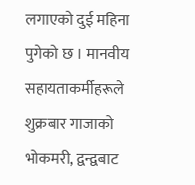लगाएको दुई महिना पुगेको छ । मानवीय सहायताकर्मीहरूले शुक्रबार गाजाको भोकमरी, द्वन्द्वबाट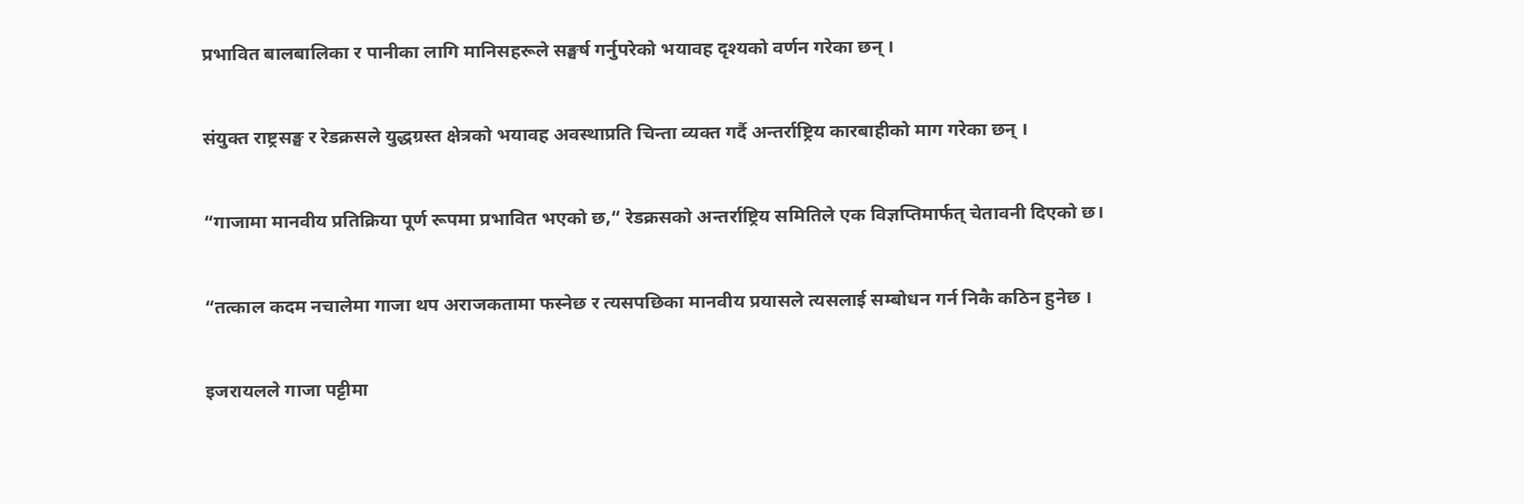प्रभावित बालबालिका र पानीका लागि मानिसहरूले सङ्घर्ष गर्नुपरेको भयावह दृश्यको वर्णन गरेका छन् ।

संयुक्त राष्ट्रसङ्घ र रेडक्रसले युद्धग्रस्त क्षेत्रको भयावह अवस्थाप्रति चिन्ता व्यक्त गर्दै अन्तर्राष्ट्रिय कारबाहीको माग गरेका छन् ।

“गाजामा मानवीय प्रतिक्रिया पूर्ण रूपमा प्रभावित भएको छ,“ रेडक्रसको अन्तर्राष्ट्रिय समितिले एक विज्ञप्तिमार्फत् चेतावनी दिएको छ।

“तत्काल कदम नचालेमा गाजा थप अराजकतामा फस्नेछ र त्यसपछिका मानवीय प्रयासले त्यसलाई सम्बोधन गर्न निकै कठिन हुनेछ ।

इजरायलले गाजा पट्टीमा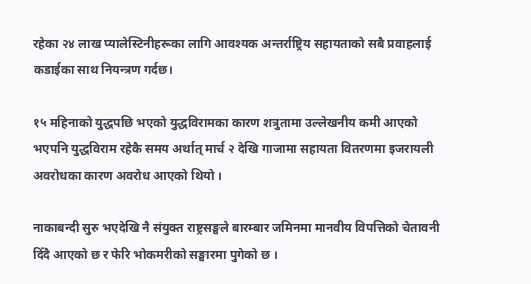रहेका २४ लाख प्यालेस्टिनीहरूका लागि आवश्यक अन्तर्राष्ट्रिय सहायताको सबै प्रवाहलाई कडाईका साथ नियन्त्रण गर्दछ।

१५ महिनाको युद्धपछि भएको युद्धविरामका कारण शत्रुतामा उल्लेखनीय कमी आएको भएपनि युद्धविराम रहेकै समय अर्थात् मार्च २ देखि गाजामा सहायता वितरणमा इजरायली अवरोधका कारण अवरोध आएको थियो ।

नाकाबन्दी सुरु भएदेखि नै संयुक्त राष्ट्रसङ्घले बारम्बार जमिनमा मानवीय विपत्तिको चेतावनी दिँदै आएको छ र फेरि भोकमरीको सङ्घारमा पुगेको छ ।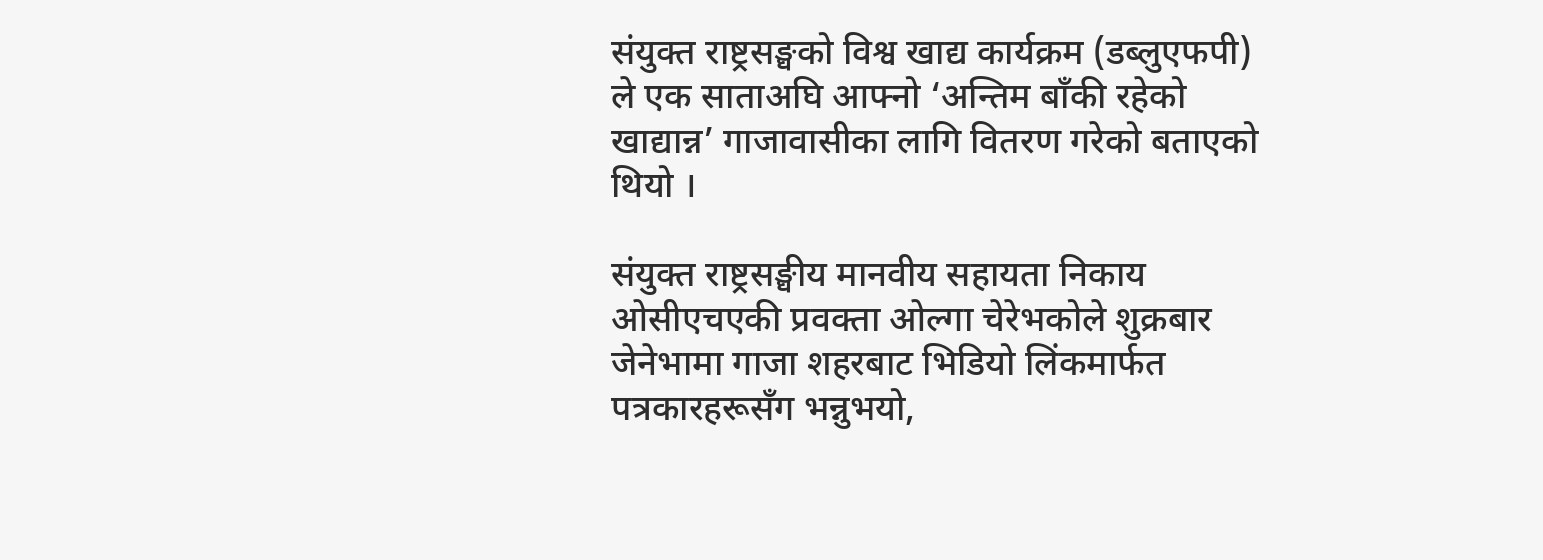संयुक्त राष्ट्रसङ्घको विश्व खाद्य कार्यक्रम (डब्लुएफपी) ले एक साताअघि आफ्नो ‘अन्तिम बाँकी रहेको खाद्यान्न’ गाजावासीका लागि वितरण गरेको बताएको थियो ।

संयुक्त राष्ट्रसङ्घीय मानवीय सहायता निकाय ओसीएचएकी प्रवक्ता ओल्गा चेरेभकोले शुक्रबार जेनेभामा गाजा शहरबाट भिडियो लिंकमार्फत पत्रकारहरूसँग भन्नुभयो,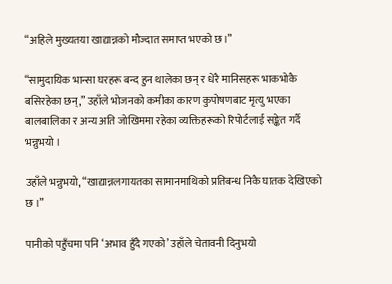“अहिले मुख्यतया खाद्यान्नको मौज्दात समाप्त भएको छ।”

“सामुदायिक भान्सा घरहरू बन्द हुन थालेका छन् र धेरै मानिसहरू भाकभोकै बसिरहेका छन्,” उहाँले भोजनको कमीका कारण कुपोषणबाट मृत्यु भएका बालबालिका र अन्य अति जोखिममा रहेका व्यक्तिहरूको रिपोर्टलाई सङ्केत गर्दै भन्नुभयो ।

उहाँले भन्नुभयो, “खाद्यान्नलगायतका सामानमाथिको प्रतिबन्ध निकै घातक देखिएको छ ।”

पानीको पहुँचमा पनि ‘अभाव हुँदै गएको’ उहाँले चेतावनी दिनुभयो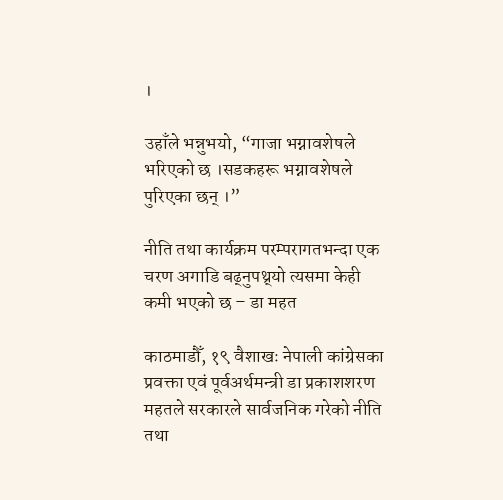।

उहाँले भन्नुभयो, “गाजा भग्नावशेषले भरिएको छ ।सडकहरू भग्नावशेषले पुरिएका छन् ।”

नीति तथा कार्यक्रम परम्परागतभन्दा एक चरण अगाडि बढ्नुपथ्र्यो त्यसमा केही कमी भएको छ – डा महत

काठमाडौँ, १९ वैशाखः नेपाली कांग्रेसका प्रवक्ता एवं पूर्वअर्थमन्त्री डा प्रकाशशरण महतले सरकारले सार्वजनिक गरेको नीति तथा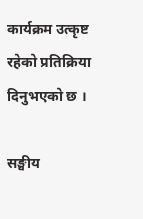कार्यक्रम उत्कृष्ट रहेको प्रतिक्रिया दिनुभएको छ ।

सङ्घीय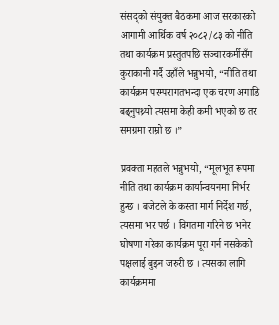संसद्को संयुक्त बैठकमा आज सरकारको आगामी आर्थिक वर्ष २०८२/८३ को नीति तथा कार्यक्रम प्रस्तुतपछि सञ्चारकर्मीसँग कुराकानी गर्दै उहाँले भन्नुभयो, “नीति तथा कार्यक्रम परम्परागतभन्दा एक चरण अगाडि बढ्नुपथ्र्यो त्यसमा केही कमी भएको छ तर समग्रमा राम्रो छ ।”

प्रवक्ता महतले भन्नुभयो, “मूलभूत रूपमा नीति तथा कार्यक्रम कार्यान्वयनमा निर्भर हुन्छ । बजेटले के कस्ता मार्ग निर्देश गर्छ, त्यसमा भर पर्छ । विगतमा गरिने छ भनेर घोषणा गरेका कार्यक्रम पूरा गर्न नसकेको पक्षलाई बुझ्न जरुरी छ । त्यसका लागि कार्यक्रममा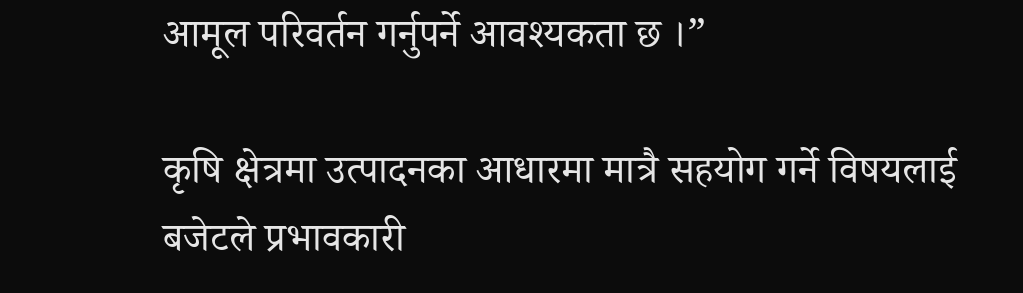आमूल परिवर्तन गर्नुपर्ने आवश्यकता छ ।”

कृषि क्षेत्रमा उत्पादनका आधारमा मात्रै सहयोग गर्ने विषयलाई बजेटले प्रभावकारी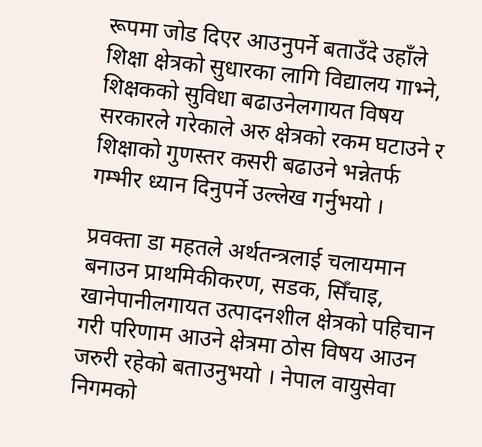रूपमा जोड दिएर आउनुपर्ने बताउँदे उहाँले शिक्षा क्षेत्रको सुधारका लागि विद्यालय गाभ्ने, शिक्षकको सुविधा बढाउनेलगायत विषय सरकारले गरेकाले अरु क्षेत्रको रकम घटाउने र शिक्षाको गुणस्तर कसरी बढाउने भन्नेतर्फ गम्भीर ध्यान दिनुपर्ने उल्लेख गर्नुभयो ।

प्रवक्ता डा महतले अर्थतन्त्रलाई चलायमान बनाउन प्राथमिकीकरण, सडक, सिँचाइ, खानेपानीलगायत उत्पादनशील क्षेत्रको पहिचान गरी परिणाम आउने क्षेत्रमा ठोस विषय आउन जरुरी रहेको बताउनुभयो । नेपाल वायुसेवा निगमको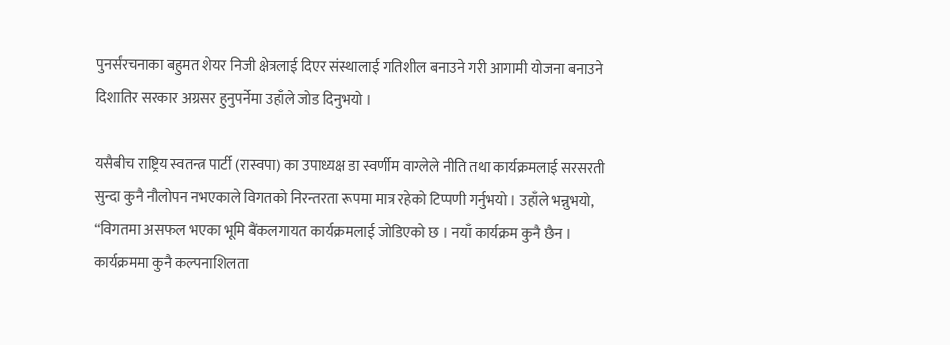पुनर्संरचनाका बहुमत शेयर निजी क्षेत्रलाई दिएर संस्थालाई गतिशील बनाउने गरी आगामी योजना बनाउने दिशातिर सरकार अग्रसर हुनुपर्नेमा उहाँले जोड दिनुभयो ।

यसैबीच राष्ट्रिय स्वतन्त्र पार्टी (रास्वपा) का उपाध्यक्ष डा स्वर्णीम वाग्लेले नीति तथा कार्यक्रमलाई सरसरती सुन्दा कुनै नौलोपन नभएकाले विगतको निरन्तरता रूपमा मात्र रहेको टिप्पणी गर्नुभयो । उहाँले भन्नुभयो, “विगतमा असफल भएका भूमि बैंकलगायत कार्यक्रमलाई जोडिएको छ । नयाँ कार्यक्रम कुनै छैन । कार्यक्रममा कुनै कल्पनाशिलता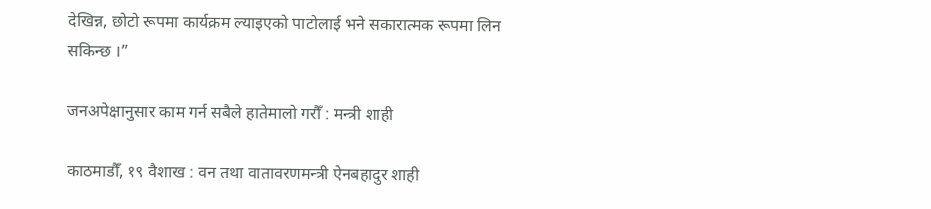देखिन्न, छोटो रूपमा कार्यक्रम ल्याइएको पाटोलाई भने सकारात्मक रूपमा लिन सकिन्छ ।”

जनअपेक्षानुसार काम गर्न सबैले हातेमालो गरौँ : मन्त्री शाही

काठमाडौँ, १९ वैशाख : वन तथा वातावरणमन्त्री ऐनबहादुर शाही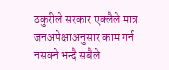ठकुरीले सरकार एक्लैले मात्र जनअपेक्षाअनुसार काम गर्न नसक्ने भन्दै सबैले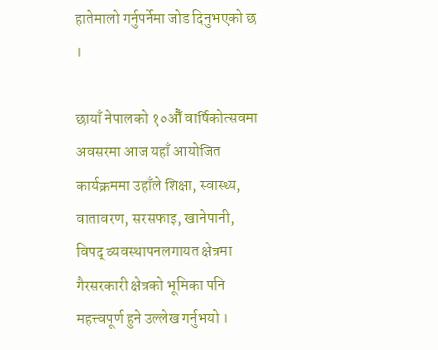हातेमालो गर्नुपर्नेमा जोड दिनुभएको छ ।

छायाँ नेपालको १०औँ वार्षिकोत्सवमा अवसरमा आज यहाँ आयोजित कार्यक्रममा उहाँले शिक्षा, स्वास्थ्य, वातावरण, सरसफाइ, खानेपानी, विपद् व्यवस्थापनलगायत क्षेत्रमा गैरसरकारी क्षेत्रको भूमिका पनि महत्त्वपूर्ण हुने उल्लेख गर्नुभयो ।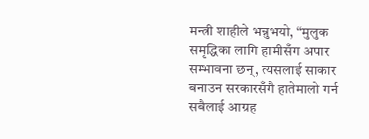मन्त्री शाहीले भन्नुभयो, “मुलुक समृद्धिका लागि हामीसँग अपार सम्भावना छन्, त्यसलाई साकार बनाउन सरकारसँगै हातेमालो गर्न सबैलाई आग्रह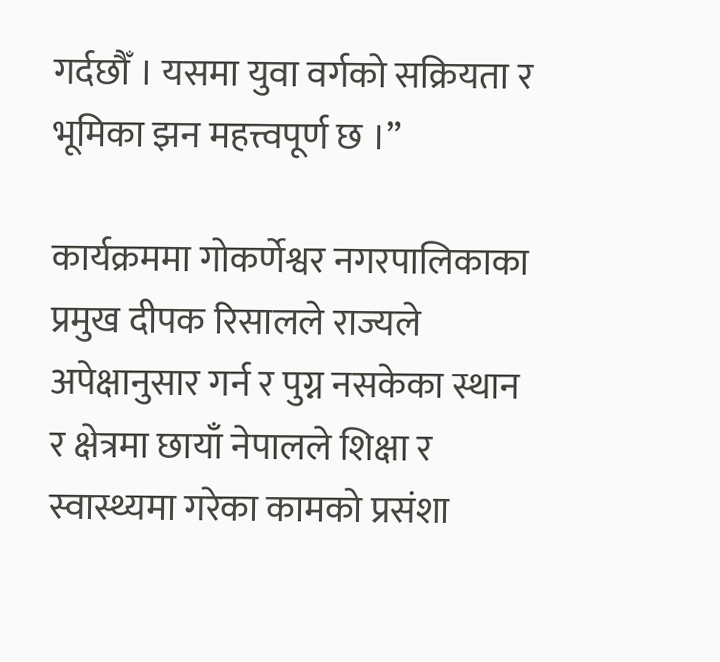गर्दछौँ । यसमा युवा वर्गको सक्रियता र भूमिका झन महत्त्वपूर्ण छ ।”

कार्यक्रममा गोकर्णेश्वर नगरपालिकाका प्रमुख दीपक रिसालले राज्यले अपेक्षानुसार गर्न र पुग्न नसकेका स्थान र क्षेत्रमा छायाँ नेपालले शिक्षा र स्वास्थ्यमा गरेका कामको प्रसंशा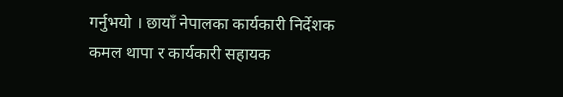गर्नुभयो । छायाँ नेपालका कार्यकारी निर्देशक कमल थापा र कार्यकारी सहायक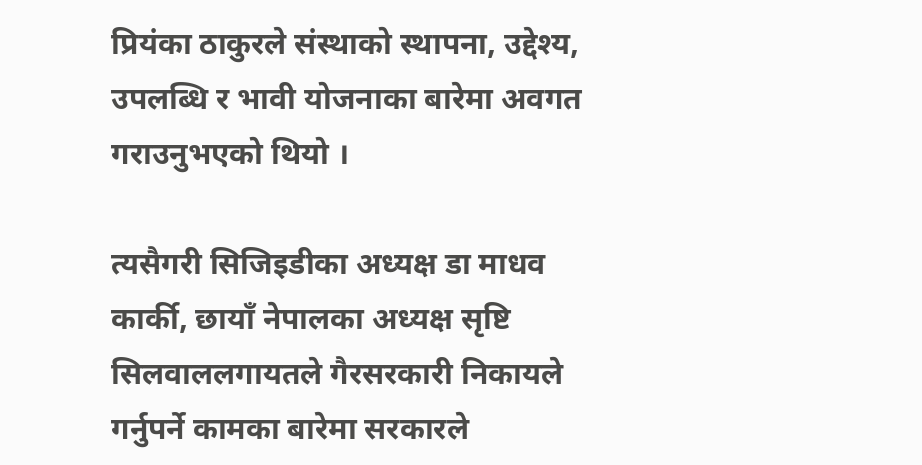प्रियंका ठाकुरले संस्थाको स्थापना, उद्देश्य, उपलब्धि र भावी योजनाका बारेमा अवगत गराउनुभएको थियो ।

त्यसैगरी सिजिइडीका अध्यक्ष डा माधव कार्की, छायाँ नेपालका अध्यक्ष सृष्टि सिलवाललगायतले गैरसरकारी निकायले गर्नुपर्ने कामका बारेमा सरकारले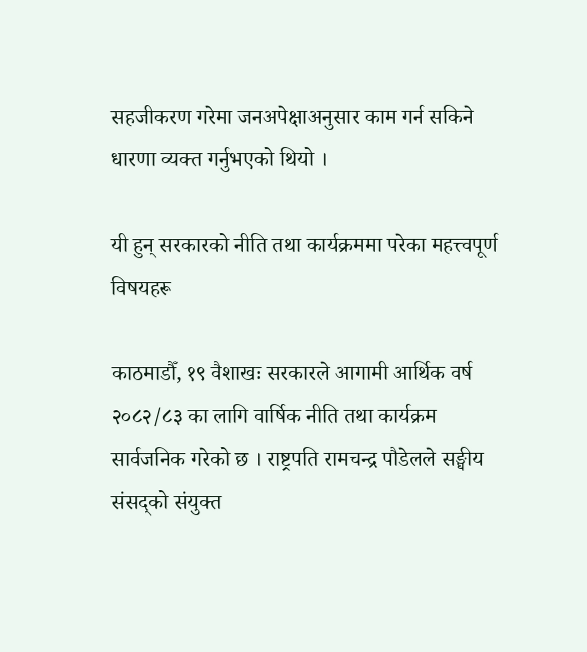सहजीकरण गरेमा जनअपेक्षाअनुसार काम गर्न सकिने धारणा व्यक्त गर्नुभएको थियो ।

यी हुन् सरकारको नीति तथा कार्यक्रममा परेका महत्त्वपूर्ण विषयहरू

काठमाडौँ, १९ वैशाखः सरकारले आगामी आर्थिक वर्ष २०८२/८३ का लागि वार्षिक नीति तथा कार्यक्रम सार्वजनिक गरेको छ । राष्ट्रपति रामचन्द्र पौडेलले सङ्घीय संसद्को संयुक्त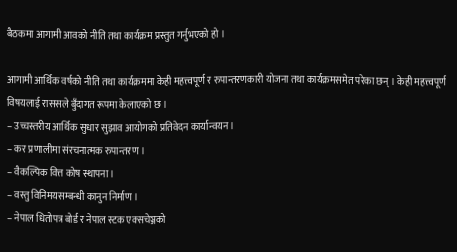बैठकमा आगामी आवको नीति तथा कार्यक्रम प्रस्तुत गर्नुभएको हो ।

आगामी आर्थिक वर्षको नीति तथा कार्यक्रममा केही महत्त्वपूर्ण र रुपान्तरणकारी योजना तथा कार्यक्रमसमेत परेका छन् । केही महत्त्वपूर्ण विषयलाई राससले बुँदागत रूपमा केलाएको छ ।
– उच्चस्तरीय आर्थिक सुधार सुझाव आयोगको प्रतिवेदन कार्यान्वयन ।
– कर प्रणालीमा संरचनात्मक रुपान्तरण ।
– वैकल्पिक वित्त कोष स्थापना ।
– वस्तु विनिमयसम्बन्धी कानुन निर्माण ।
– नेपाल धितोपत्र बोर्ड र नेपाल स्टक एक्सचेञ्जको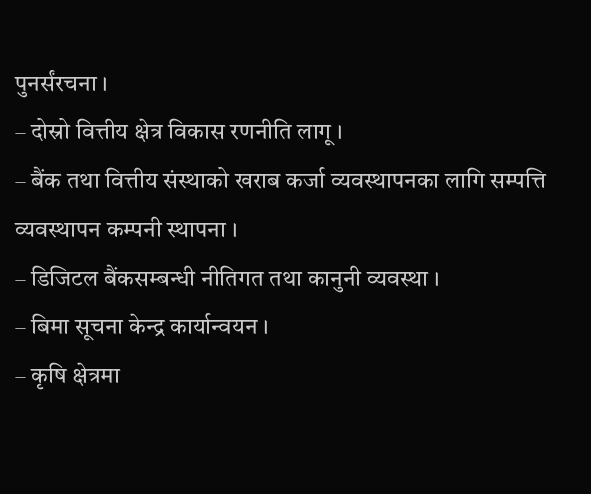पुनर्संरचना ।
– दोस्रो वित्तीय क्षेत्र विकास रणनीति लागू ।
– बैंक तथा वित्तीय संस्थाको खराब कर्जा व्यवस्थापनका लागि सम्पत्ति व्यवस्थापन कम्पनी स्थापना ।
– डिजिटल बैंकसम्बन्धी नीतिगत तथा कानुनी व्यवस्था ।
– बिमा सूचना केन्द्र कार्यान्वयन ।
– कृषि क्षेत्रमा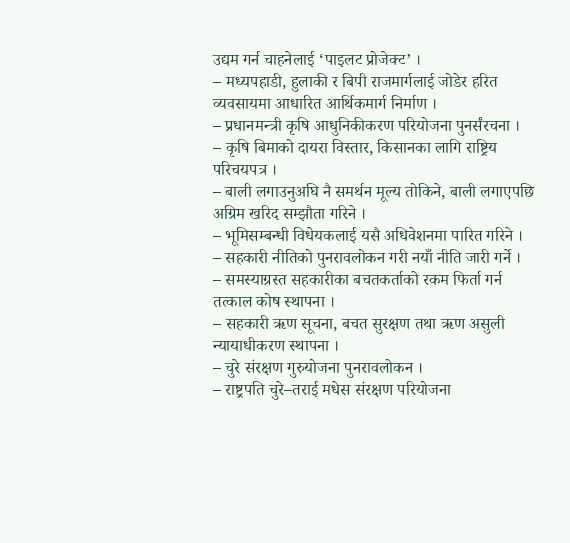उद्यम गर्न चाहनेलाई ‘पाइलट प्रोजेक्ट’ ।
– मध्यपहाडी, हुलाकी र बिपी राजमार्गलाई जोडेर हरित व्यवसायमा आधारित आर्थिकमार्ग निर्माण ।
– प्रधानमन्त्री कृषि आधुनिकीकरण परियोजना पुनर्संरचना ।
– कृषि बिमाको दायरा विस्तार, किसानका लागि राष्ट्रिय परिचयपत्र ।
– बाली लगाउनुअघि नै समर्थन मूल्य तोकिने, बाली लगाएपछि अग्रिम खरिद सम्झौता गरिने ।
– भूमिसम्बन्धी विधेयकलाई यसै अधिवेशनमा पारित गरिने ।
– सहकारी नीतिको पुनरावलोकन गरी नयाँ नीति जारी गर्ने ।
– समस्याग्रस्त सहकारीका बचतकर्ताको रकम फिर्ता गर्न तत्काल कोष स्थापना ।
– सहकारी ऋण सूचना, बचत सुरक्षण तथा ऋण असुली न्यायाधीकरण स्थापना ।
– चुरे संरक्षण गुरुयोजना पुनरावलोकन ।
– राष्ट्रपति चुरे–तराई मधेस संरक्षण परियोजना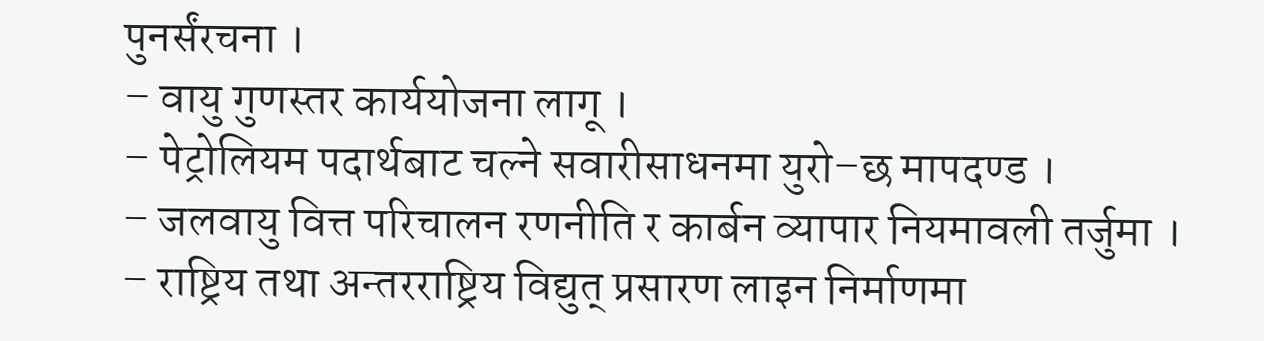पुनर्संरचना ।
– वायु गुणस्तर कार्ययोजना लागू ।
– पेट्रोलियम पदार्थबाट चल्ने सवारीसाधनमा युरो–छ मापदण्ड ।
– जलवायु वित्त परिचालन रणनीति र कार्बन व्यापार नियमावली तर्जुमा ।
– राष्ट्रिय तथा अन्तरराष्ट्रिय विद्युत् प्रसारण लाइन निर्माणमा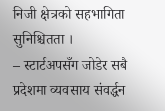निजी क्षेत्रको सहभागिता सुनिश्चितता ।
– स्टार्टअपसँग जोडेर सबै प्रदेशमा व्यवसाय संवर्द्धन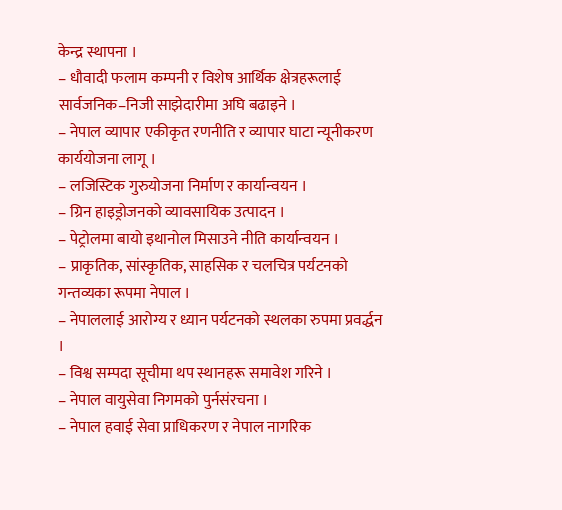केन्द्र स्थापना ।
– धौवादी फलाम कम्पनी र विशेष आर्थिक क्षेत्रहरूलाई सार्वजनिक–निजी साझेदारीमा अघि बढाइने ।
– नेपाल व्यापार एकीकृत रणनीति र व्यापार घाटा न्यूनीकरण कार्ययोजना लागू ।
– लजिस्टिक गुरुयोजना निर्माण र कार्यान्वयन ।
– ग्रिन हाइड्रोजनको व्यावसायिक उत्पादन ।
– पेट्रोलमा बायो इथानोल मिसाउने नीति कार्यान्वयन ।
– प्राकृतिक, सांस्कृतिक, साहसिक र चलचित्र पर्यटनको गन्तव्यका रूपमा नेपाल ।
– नेपाललाई आरोग्य र ध्यान पर्यटनको स्थलका रुपमा प्रवर्द्धन ।
– विश्व सम्पदा सूचीमा थप स्थानहरू समावेश गरिने ।
– नेपाल वायुसेवा निगमको पुर्नसंरचना ।
– नेपाल हवाई सेवा प्राधिकरण र नेपाल नागरिक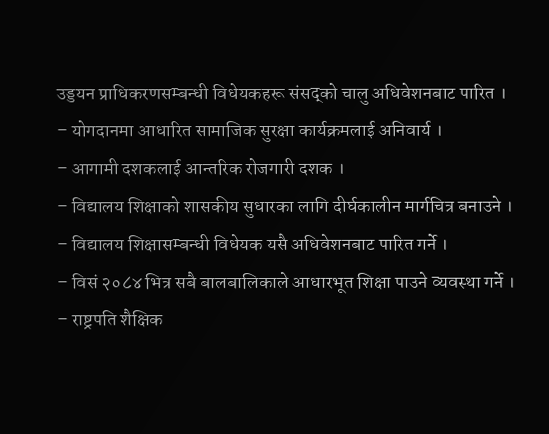उड्डयन प्राधिकरणसम्बन्धी विधेयकहरू संसद्को चालु अधिवेशनबाट पारित ।
– योगदानमा आधारित सामाजिक सुरक्षा कार्यक्रमलाई अनिवार्य ।
– आगामी दशकलाई आन्तरिक रोजगारी दशक ।
– विद्यालय शिक्षाको शासकीय सुधारका लागि दीर्घकालीन मार्गचित्र बनाउने ।
– विद्यालय शिक्षासम्बन्धी विधेयक यसै अधिवेशनबाट पारित गर्ने ।
– विसं २०८४ भित्र सबै बालबालिकाले आधारभूत शिक्षा पाउने व्यवस्था गर्ने ।
– राष्ट्रपति शैक्षिक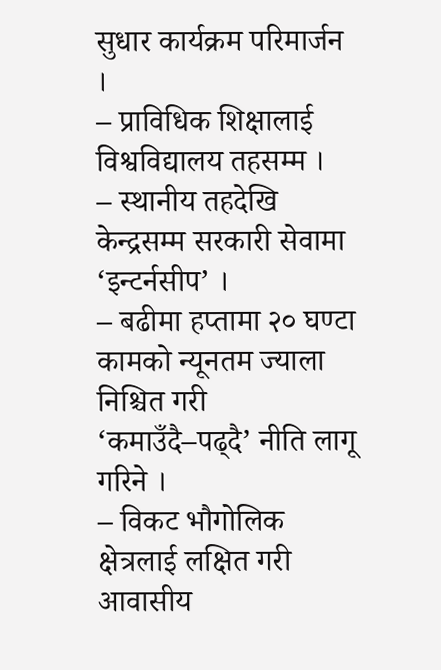सुधार कार्यक्रम परिमार्जन ।
– प्राविधिक शिक्षालाई विश्वविद्यालय तहसम्म ।
– स्थानीय तहदेखि केन्द्रसम्म सरकारी सेवामा ‘इन्टर्नसीप’ ।
– बढीमा हप्तामा २० घण्टा कामको न्यूनतम ज्याला निश्चित गरी ‘कमाउँदै–पढ्दै’ नीति लागू गरिने ।
– विकट भौगोलिक क्षेत्रलाई लक्षित गरी आवासीय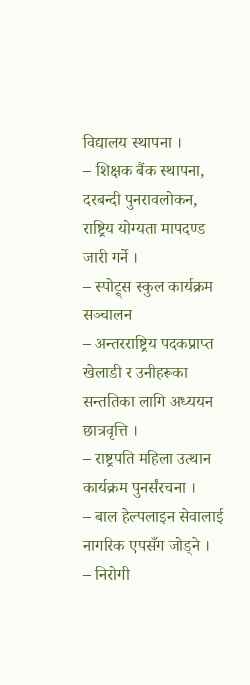विद्यालय स्थापना ।
– शिक्षक बैंक स्थापना, दरबन्दी पुनरावलोकन, राष्ट्रिय योग्यता मापदण्ड जारी गर्ने ।
– स्पोट्र्स स्कुल कार्यक्रम सञ्चालन
– अन्तरराष्ट्रिय पदकप्राप्त खेलाडी र उनीहरूका सन्ततिका लागि अध्ययन छात्रवृत्ति ।
– राष्ट्रपति महिला उत्थान कार्यक्रम पुनर्संरचना ।
– बाल हेल्पलाइन सेवालाई नागरिक एपसँग जोड्ने ।
– निरोगी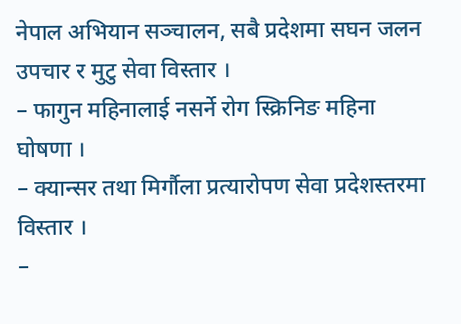नेपाल अभियान सञ्चालन, सबै प्रदेशमा सघन जलन उपचार र मुटु सेवा विस्तार ।
– फागुन महिनालाई नसर्ने रोग स्क्रिनिङ महिना घोषणा ।
– क्यान्सर तथा मिर्गौला प्रत्यारोपण सेवा प्रदेशस्तरमा विस्तार ।
–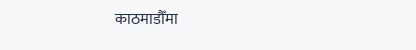काठमाडौँमा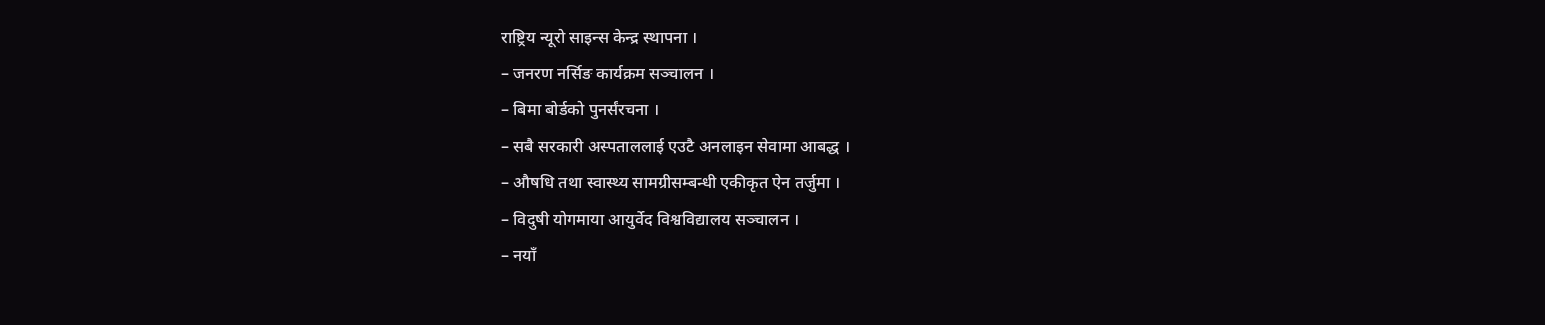राष्ट्रिय न्यूरो साइन्स केन्द्र स्थापना ।
– जनरण नर्सिङ कार्यक्रम सञ्चालन ।
– बिमा बोर्डको पुनर्संरचना ।
– सबै सरकारी अस्पताललाई एउटै अनलाइन सेवामा आबद्ध ।
– औषधि तथा स्वास्थ्य सामग्रीसम्बन्धी एकीकृत ऐन तर्जुमा ।
– विदुषी योगमाया आयुर्वेद विश्वविद्यालय सञ्चालन ।
– नयाँ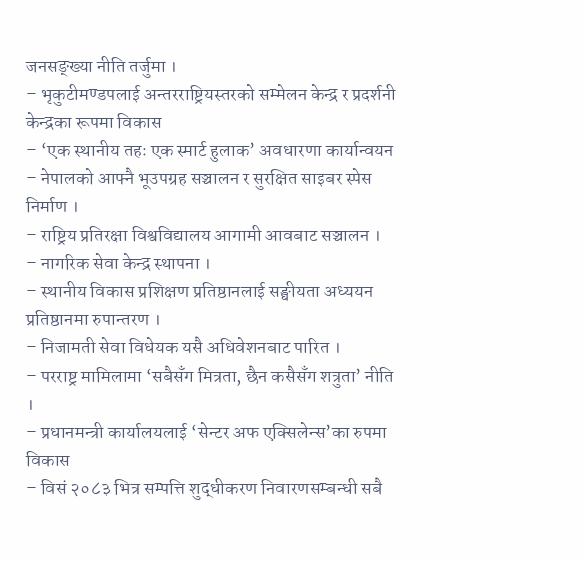जनसङ्ख्या नीति तर्जुमा ।
– भृकुटीमण्डपलाई अन्तरराष्ट्रियस्तरको सम्मेलन केन्द्र र प्रदर्शनी केन्द्रका रूपमा विकास
– ‘एक स्थानीय तहः एक स्मार्ट हुलाक’ अवधारणा कार्यान्वयन
– नेपालको आफ्नै भूउपग्रह सञ्चालन र सुरक्षित साइबर स्पेस निर्माण ।
– राष्ट्रिय प्रतिरक्षा विश्वविद्यालय आगामी आवबाट सञ्चालन ।
– नागरिक सेवा केन्द्र स्थापना ।
– स्थानीय विकास प्रशिक्षण प्रतिष्ठानलाई सङ्घीयता अध्ययन प्रतिष्ठानमा रुपान्तरण ।
– निजामती सेवा विधेयक यसै अधिवेशनबाट पारित ।
– परराष्ट्र मामिलामा ‘सबैसँग मित्रता, छैन कसैसँग शत्रुता’ नीति ।
– प्रधानमन्त्री कार्यालयलाई ‘सेन्टर अफ एक्सिलेन्स’का रुपमा विकास
– विसं २०८३ भित्र सम्पत्ति शुद्धीकरण निवारणसम्बन्धी सबै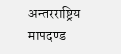अन्तरराष्ट्रिय मापदण्ड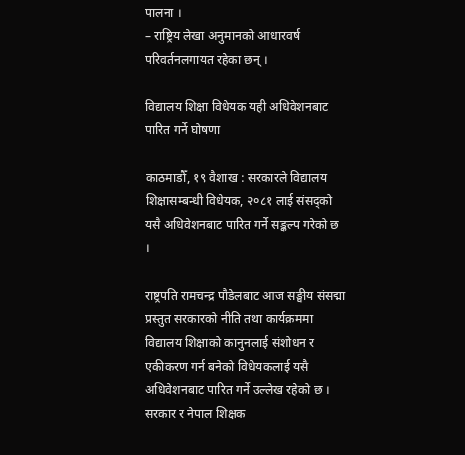पालना ।
– राष्ट्रिय लेखा अनुमानको आधारवर्ष परिवर्तनलगायत रहेका छन् ।

विद्यालय शिक्षा विधेयक यही अधिवेशनबाट पारित गर्ने घोषणा

काठमाडौँ, १९ वैशाख : सरकारले विद्यालय शिक्षासम्बन्धी विधेयक, २०८१ लाई संसद्को यसै अधिवेशनबाट पारित गर्ने सङ्कल्प गरेको छ ।

राष्ट्रपति रामचन्द्र पौडेलबाट आज सङ्घीय संसद्मा प्रस्तुत सरकारको नीति तथा कार्यक्रममा विद्यालय शिक्षाको कानुनलाई संशोधन र एकीकरण गर्न बनेको विधेयकलाई यसै अधिवेशनबाट पारित गर्ने उल्लेख रहेको छ । सरकार र नेपाल शिक्षक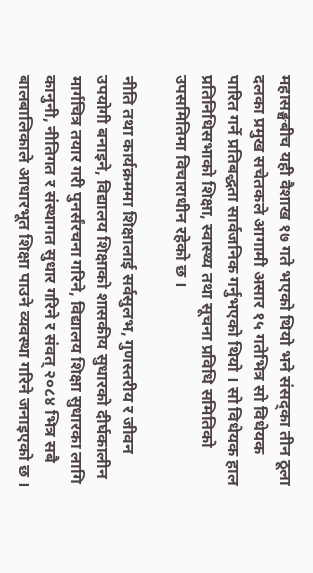महासङ्घबीच यही वैशाख १७ गते भएको थियो भने संसद्का तीन ठूला दलका प्रमुख सचेतकले आगामी असार १५ गतेभित्र सो विधेयक पारित गर्ने प्रतिबद्धता सार्वजनिक गर्नुभएको थियो । सो विधेयक हाल प्रतिनिधिसभाको शिक्षा, स्वास्थ्य तथा सूचना प्रविधि समितिको उपसमितिमा विचाराधीन रहेको छ ।

नीति तथा कार्यक्रममा शिक्षालाई सर्वसुलभ, गुणस्तरीय र जीवन उपयोगी बनाइने, विद्यालय शिक्षाको शासकीय सुधारको दीर्घकालीन मार्गचित्र तयार गरी पुनर्संरचना गरिने, विद्यालय शिक्षा सुधारका लागि कानुनी, नीतिगत र संस्थागत सुधार गरिने र संवत् २०८४ भित्र सबै बालबालिकाले आधारभूत शिक्षा पाउने व्यवस्था गरिने जनाइएको छ ।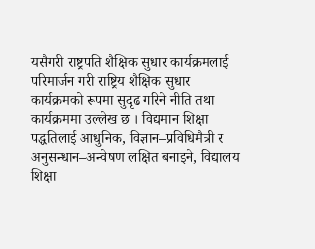यसैगरी राष्ट्रपति शैक्षिक सुधार कार्यक्रमलाई परिमार्जन गरी राष्ट्रिय शैक्षिक सुधार कार्यक्रमको रूपमा सुदृढ गरिने नीति तथा कार्यक्रममा उल्लेख छ । विद्यमान शिक्षा पद्धतिलाई आधुनिक, विज्ञान–प्रविधिमैत्री र अनुसन्धान–अन्वेषण लक्षित बनाइने, विद्यालय शिक्षा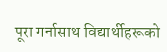पूरा गर्नासाथ विद्यार्थीहरूको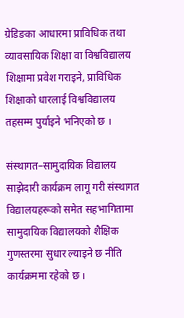ग्रेडिङका आधारमा प्राविधिक तथा व्यावसायिक शिक्षा वा विश्वविद्यालय शिक्षामा प्रवेश गराइने, प्राविधिक शिक्षाको धारलाई विश्वविद्यालय तहसम्म पुर्याइने भनिएको छ ।

संस्थागत–सामुदायिक विद्यालय साझेदारी कार्यक्रम लागू गरी संस्थागत विद्यालयहरूको समेत सहभागितामा सामुदायिक विद्यालयको शैक्षिक गुणस्तरमा सुधार ल्याइने छ नीति कार्यक्रममा रहेको छ ।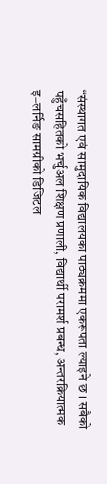“संस्थागत एवं सामुदायिक विद्यालयका पाठ्यक्रममा एकरूपता ल्याइने छ । सबैको पहुँचसहितको भर्चुअल शिक्षण प्रणाली, विद्यार्थी परामर्श प्रबन्ध, अन्तरक्रियात्मक इ–लर्निङ सामग्रीको डिजिटल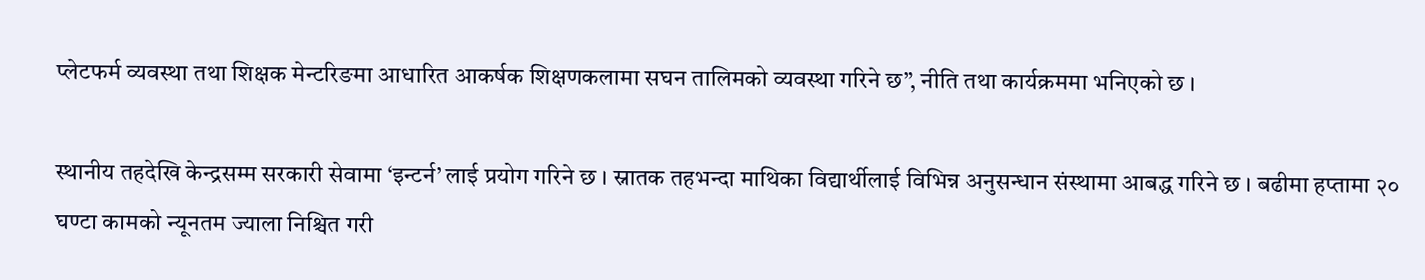प्लेटफर्म व्यवस्था तथा शिक्षक मेन्टरिङमा आधारित आकर्षक शिक्षणकलामा सघन तालिमको व्यवस्था गरिने छ”, नीति तथा कार्यक्रममा भनिएको छ ।

स्थानीय तहदेखि केन्द्रसम्म सरकारी सेवामा ‘इन्टर्न’ लाई प्रयोग गरिने छ । स्नातक तहभन्दा माथिका विद्यार्थीलाई विभिन्न अनुसन्धान संस्थामा आबद्ध गरिने छ । बढीमा हप्तामा २० घण्टा कामको न्यूनतम ज्याला निश्चित गरी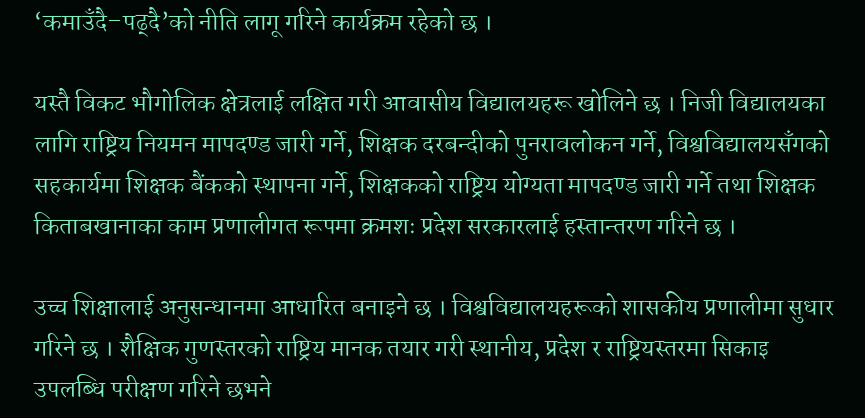‘कमाउँदै–पढ्दै’को नीति लागू गरिने कार्यक्रम रहेको छ ।

यस्तै विकट भौगोलिक क्षेत्रलाई लक्षित गरी आवासीय विद्यालयहरू खोलिने छ । निजी विद्यालयका लागि राष्ट्रिय नियमन मापदण्ड जारी गर्ने, शिक्षक दरबन्दीको पुनरावलोकन गर्ने, विश्वविद्यालयसँगको सहकार्यमा शिक्षक बैंकको स्थापना गर्ने, शिक्षकको राष्ट्रिय योग्यता मापदण्ड जारी गर्ने तथा शिक्षक किताबखानाका काम प्रणालीगत रूपमा क्रमशः प्रदेश सरकारलाई हस्तान्तरण गरिने छ ।

उच्च शिक्षालाई अनुसन्धानमा आधारित बनाइने छ । विश्वविद्यालयहरूको शासकीय प्रणालीमा सुधार गरिने छ । शैक्षिक गुणस्तरको राष्ट्रिय मानक तयार गरी स्थानीय, प्रदेश र राष्ट्रियस्तरमा सिकाइ उपलब्धि परीक्षण गरिने छभने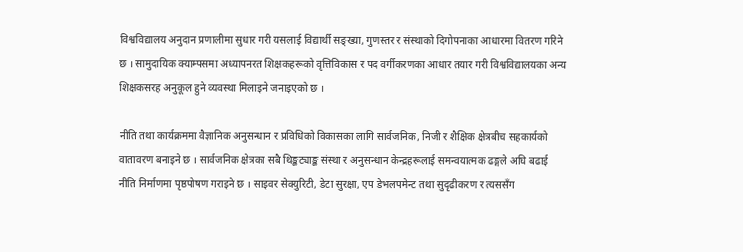विश्वविद्यालय अनुदान प्रणालीमा सुधार गरी यसलाई विद्यार्थी सङ्ख्या, गुणस्तर र संस्थाको दिगोपनाका आधारमा वितरण गरिने छ । सामुदायिक क्याम्पसमा अध्यापनरत शिक्षकहरूको वृत्तिविकास र पद वर्गीकरणका आधार तयार गरी विश्वविद्यालयका अन्य शिक्षकसरह अनुकूल हुने व्यवस्था मिलाइने जनाइएको छ ।

नीति तथा कार्यक्रममा वैज्ञानिक अनुसन्धान र प्रविधिको विकासका लागि सार्वजनिक, निजी र शैक्षिक क्षेत्रबीच सहकार्यको वातावरण बनाइने छ । सार्वजनिक क्षेत्रका सबै थिङ्कट्याङ्क संस्था र अनुसन्धान केन्द्रहरूलाई समन्वयात्मक ढङ्गले अघि बढाई नीति निर्माणमा पृष्ठपोषण गराइने छ । साइवर सेक्युरिटी, डेटा सुरक्षा, एप डेभलपमेन्ट तथा सुदृढीकरण र त्यससँग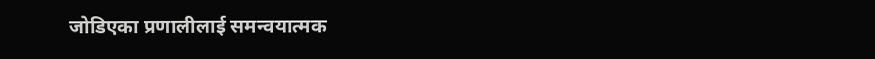जोडिएका प्रणालीलाई समन्वयात्मक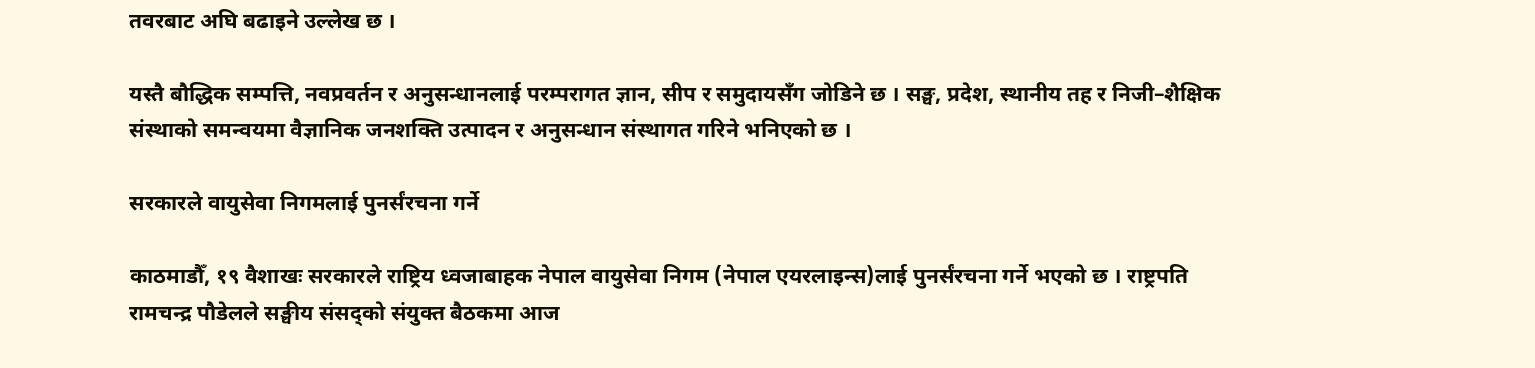तवरबाट अघि बढाइने उल्लेख छ ।

यस्तै बौद्धिक सम्पत्ति, नवप्रवर्तन र अनुसन्धानलाई परम्परागत ज्ञान, सीप र समुदायसँग जोडिने छ । सङ्घ, प्रदेश, स्थानीय तह र निजी–शैक्षिक संस्थाको समन्वयमा वैज्ञानिक जनशक्ति उत्पादन र अनुसन्धान संस्थागत गरिने भनिएको छ ।

सरकारले वायुसेवा निगमलाई पुनर्संरचना गर्ने

काठमाडौँ, १९ वैशाखः सरकारले राष्ट्रिय ध्वजाबाहक नेपाल वायुसेवा निगम (नेपाल एयरलाइन्स)लाई पुनर्संरचना गर्ने भएको छ । राष्ट्रपति रामचन्द्र पौडेलले सङ्घीय संसद्को संयुक्त बैठकमा आज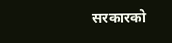सरकारको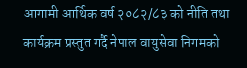आगामी आर्थिक वर्ष २०८२/८३ को नीति तथा कार्यक्रम प्रस्तुत गर्दै नेपाल वायुसेवा निगमको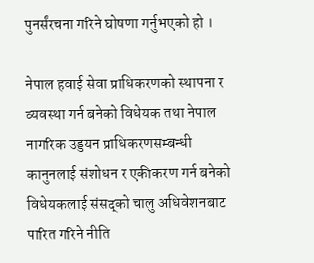पुनर्संरचना गरिने घोषणा गर्नुभएको हो ।

नेपाल हवाई सेवा प्राधिकरणको स्थापना र व्यवस्था गर्न बनेको विधेयक तथा नेपाल नागरिक उड्डयन प्राधिकरणसम्बन्धी कानुनलाई संशोधन र एकीकरण गर्न बनेको विधेयकलाई संसद्को चालु अधिवेशनबाट पारित गरिने नीति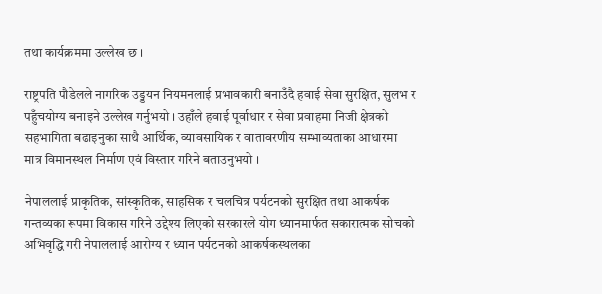तथा कार्यक्रममा उल्लेख छ ।

राष्ट्रपति पौडेलले नागरिक उड्डयन नियमनलाई प्रभावकारी बनाउँदै हवाई सेवा सुरक्षित, सुलभ र पहुँचयोग्य बनाइने उल्लेख गर्नुभयो । उहाँले हवाई पूर्वाधार र सेवा प्रवाहमा निजी क्षेत्रको सहभागिता बढाइनुका साथै आर्थिक, व्यावसायिक र वातावरणीय सम्भाव्यताका आधारमा मात्र विमानस्थल निर्माण एवं विस्तार गरिने बताउनुभयो ।

नेपाललाई प्राकृतिक, सांस्कृतिक, साहसिक र चलचित्र पर्यटनको सुरक्षित तथा आकर्षक गन्तव्यका रूपमा विकास गरिने उद्देश्य लिएको सरकारले योग ध्यानमार्फत सकारात्मक सोचको अभिवृद्धि गरी नेपाललाई आरोग्य र ध्यान पर्यटनको आकर्षकस्थलका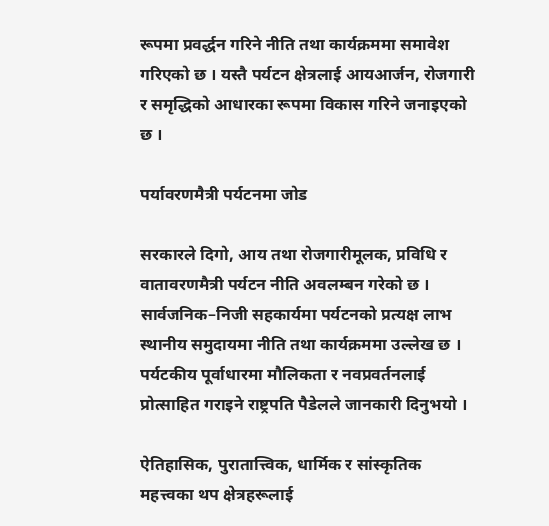रूपमा प्रवर्द्धन गरिने नीति तथा कार्यक्रममा समावेश गरिएको छ । यस्तै पर्यटन क्षेत्रलाई आयआर्जन, रोजगारी र समृद्धिको आधारका रूपमा विकास गरिने जनाइएको छ ।

पर्यावरणमैत्री पर्यटनमा जोड

सरकारले दिगो, आय तथा रोजगारीमूलक, प्रविधि र वातावरणमैत्री पर्यटन नीति अवलम्बन गरेको छ । सार्वजनिक–निजी सहकार्यमा पर्यटनको प्रत्यक्ष लाभ स्थानीय समुदायमा नीति तथा कार्यक्रममा उल्लेख छ । पर्यटकीय पूर्वाधारमा मौलिकता र नवप्रवर्तनलाई प्रोत्साहित गराइने राष्ट्रपति पैडेलले जानकारी दिनुभयो ।

ऐतिहासिक, पुरातात्त्विक, धार्मिक र सांस्कृतिक महत्त्वका थप क्षेत्रहरूलाई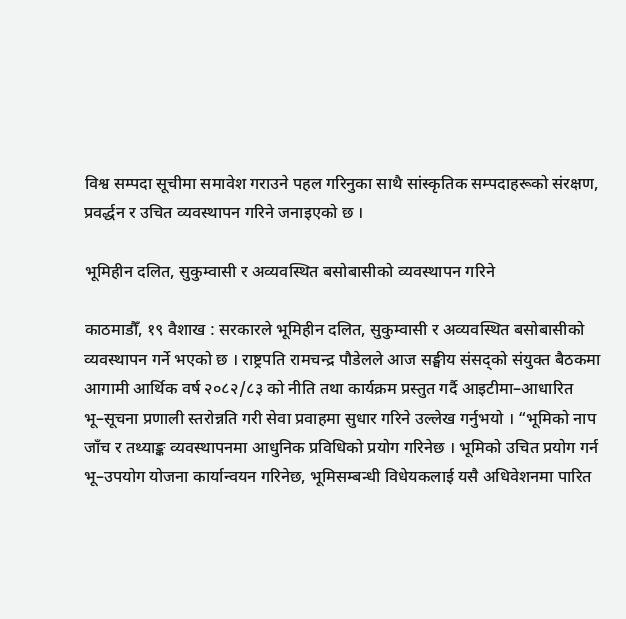विश्व सम्पदा सूचीमा समावेश गराउने पहल गरिनुका साथै सांस्कृतिक सम्पदाहरूको संरक्षण, प्रवर्द्धन र उचित व्यवस्थापन गरिने जनाइएको छ ।

भूमिहीन दलित, सुकुम्वासी र अव्यवस्थित बसोबासीको व्यवस्थापन गरिने

काठमाडौँ, १९ वैशाख : सरकारले भूमिहीन दलित, सुकुम्वासी र अव्यवस्थित बसोबासीको व्यवस्थापन गर्ने भएको छ । राष्ट्रपति रामचन्द्र पौडेलले आज सङ्घीय संसद्को संयुक्त बैठकमा आगामी आर्थिक वर्ष २०८२/८३ को नीति तथा कार्यक्रम प्रस्तुत गर्दै आइटीमा–आधारित भू–सूचना प्रणाली स्तरोन्नति गरी सेवा प्रवाहमा सुधार गरिने उल्लेख गर्नुभयो । “भूमिको नाप जाँच र तथ्याङ्क व्यवस्थापनमा आधुनिक प्रविधिको प्रयोग गरिनेछ । भूमिको उचित प्रयोग गर्न भू–उपयोग योजना कार्यान्वयन गरिनेछ, भूमिसम्बन्धी विधेयकलाई यसै अधिवेशनमा पारित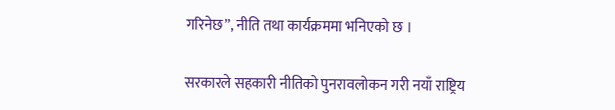गरिनेछ”, नीति तथा कार्यक्रममा भनिएको छ ।

सरकारले सहकारी नीतिको पुनरावलोकन गरी नयाँ राष्ट्रिय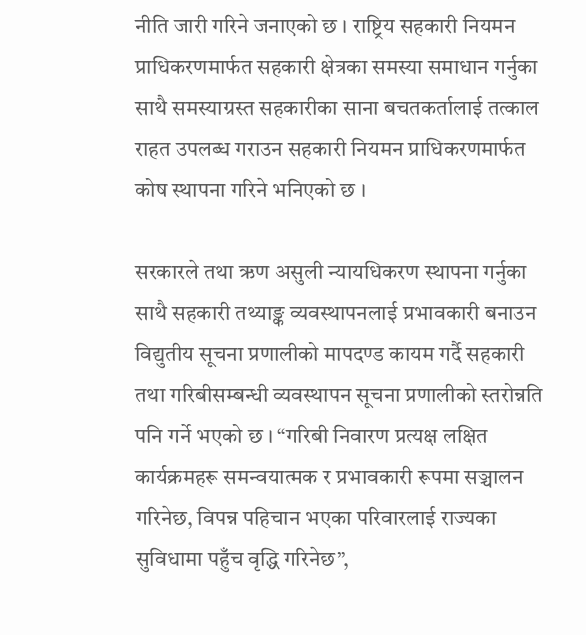नीति जारी गरिने जनाएको छ । राष्ट्रिय सहकारी नियमन प्राधिकरणमार्फत सहकारी क्षेत्रका समस्या समाधान गर्नुका साथै समस्याग्रस्त सहकारीका साना बचतकर्तालाई तत्काल राहत उपलब्ध गराउन सहकारी नियमन प्राधिकरणमार्फत कोष स्थापना गरिने भनिएको छ ।

सरकारले तथा ऋण असुली न्यायधिकरण स्थापना गर्नुका साथै सहकारी तथ्याङ्क व्यवस्थापनलाई प्रभावकारी बनाउन विद्युतीय सूचना प्रणालीको मापदण्ड कायम गर्दै सहकारी तथा गरिबीसम्बन्धी व्यवस्थापन सूचना प्रणालीको स्तरोन्नति पनि गर्ने भएको छ । “गरिबी निवारण प्रत्यक्ष लक्षित कार्यक्रमहरू समन्वयात्मक र प्रभावकारी रूपमा सञ्चालन गरिनेछ, विपन्न पहिचान भएका परिवारलाई राज्यका सुविधामा पहुँच वृद्धि गरिनेछ”,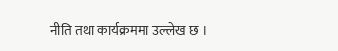नीति तथा कार्यक्रममा उल्लेख छ ।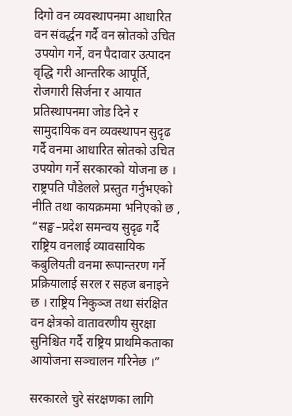दिगो वन व्यवस्थापनमा आधारित वन संवर्द्धन गर्दै वन स्रोतको उचित उपयोग गर्ने, वन पैदावार उत्पादन वृद्धि गरी आन्तरिक आपूर्ति, रोजगारी सिर्जना र आयात प्रतिस्थापनमा जोड दिने र सामुदायिक वन व्यवस्थापन सुदृढ गर्दै वनमा आधारित स्रोतको उचित उपयोग गर्ने सरकारको योजना छ । राष्ट्रपति पौडेलले प्रस्तुत गर्नुभएको नीति तथा कायक्रममा भनिएको छ , “सङ्घ–प्रदेश समन्वय सुदृढ गर्दै राष्ट्रिय वनलाई व्यावसायिक कबुलियती वनमा रूपान्तरण गर्ने प्रक्रियालाई सरल र सहज बनाइने छ । राष्ट्रिय निकुञ्ज तथा संरक्षित वन क्षेत्रको वातावरणीय सुरक्षा सुनिश्चित गर्दै राष्ट्रिय प्राथमिकताका आयोजना सञ्चालन गरिनेछ ।”

सरकारले चुरे संरक्षणका लागि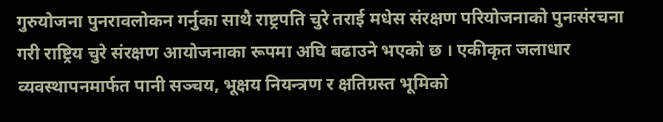गुरुयोजना पुनरावलोकन गर्नुका साथै राष्ट्रपति चुरे तराई मधेस संरक्षण परियोजनाको पुनःसंरचना गरी राष्ट्रिय चुरे संरक्षण आयोजनाका रूपमा अघि बढाउने भएको छ । एकीकृत जलाधार व्यवस्थापनमार्फत पानी सञ्चय, भूक्षय नियन्त्रण र क्षतिग्रस्त भूमिको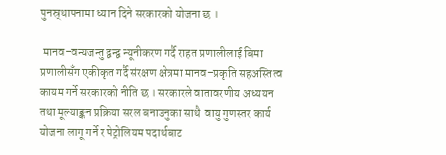पुनस्र्थापनामा ध्यान दिने सरकारको योजना छ ।

 मानव–वन्यजन्तु द्वन्द्व न्यूनीकरण गर्दै राहत प्रणालीलाई बिमा प्रणालीसँग एकीकृत गर्दै संरक्षण क्षेत्रमा मानव–प्रकृति सहअस्तित्व कायम गर्ने सरकारको नीति छ । सरकारले वातावरणीय अध्ययन तथा मूल्याङ्कन प्रक्रिया सरल बनाउनुका साथै  वायु गुणस्तर कार्य योजना लागू गर्ने र पेट्रोलियम पदार्थबाट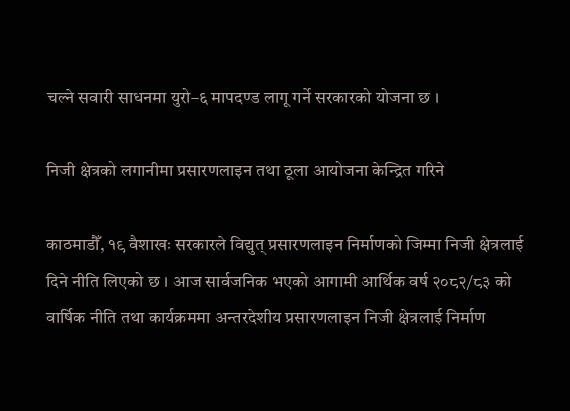चल्ने सवारी साधनमा युरो–६ मापदण्ड लागू गर्ने सरकारको योजना छ ।

निजी क्षेत्रको लगानीमा प्रसारणलाइन तथा ठूला आयोजना केन्द्रित गरिने

काठमाडौँ, १९ वैशाखः सरकारले विद्युत् प्रसारणलाइन निर्माणको जिम्मा निजी क्षेत्रलाई दिने नीति लिएको छ । आज सार्वजनिक भएको आगामी आर्थिक वर्ष २०८२/८३ को वार्षिक नीति तथा कार्यक्रममा अन्तरदेशीय प्रसारणलाइन निजी क्षेत्रलाई निर्माण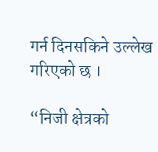गर्न दिनसकिने उल्लेख गरिएको छ ।

“निजी क्षेत्रको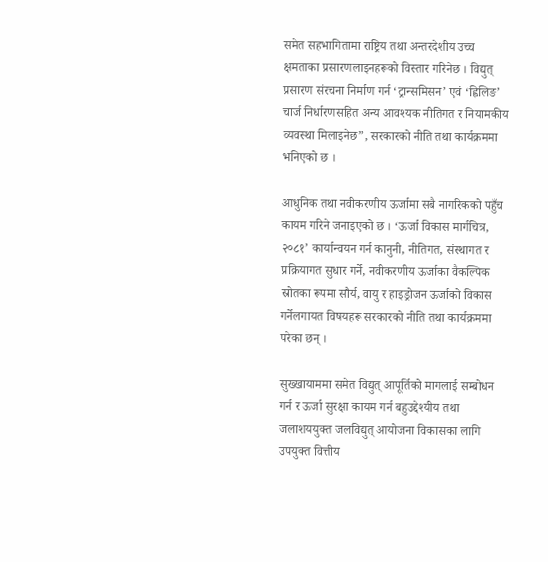समेत सहभागितामा राष्ट्रिय तथा अन्तरदेशीय उच्च क्षमताका प्रसारणलाइनहरूको विस्तार गरिनेछ । विद्युत् प्रसारण संरचना निर्माण गर्न ‘ट्रान्समिसन’ एवं ‘ह्विलिङ’ चार्ज निर्धारणसहित अन्य आवश्यक नीतिगत र नियामकीय व्यवस्था मिलाइनेछ”, सरकारको नीति तथा कार्यक्रममा भनिएको छ ।

आधुनिक तथा नवीकरणीय ऊर्जामा सबै नागरिकको पहुँच कायम गरिने जनाइएको छ । ‘ऊर्जा विकास मार्गचित्र, २०८१’ कार्यान्वयन गर्न कानुनी, नीतिगत, संस्थागत र प्रक्रियागत सुधार गर्ने, नवीकरणीय ऊर्जाका वैकल्पिक स्रोतका रूपमा सौर्य, वायु र हाइड्रोजन ऊर्जाको विकास गर्नेलगायत विषयहरू सरकारको नीति तथा कार्यक्रममा परेका छन् ।

सुख्खायाममा समेत विद्युत् आपूर्तिको मागलाई सम्बोधन गर्न र ऊर्जा सुरक्षा कायम गर्न बहुउद्देश्यीय तथा जलाशययुक्त जलविद्युत् आयोजना विकासका लागि उपयुक्त वित्तीय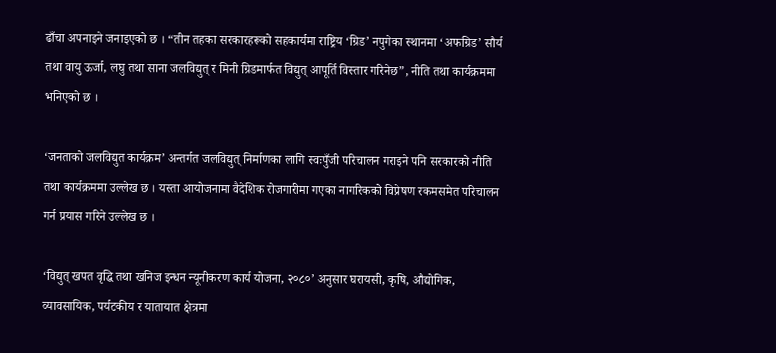ढाँचा अपनाइने जनाइएको छ । “तीन तहका सरकारहरूको सहकार्यमा राष्ट्रिय ‘ग्रिड’ नपुगेका स्थानमा ‘अफग्रिड’ सौर्य तथा वायु ऊर्जा, लघु तथा साना जलविद्युत् र मिनी ग्रिडमार्फत विद्युत् आपूर्ति विस्तार गरिनेछ”, नीति तथा कार्यक्रममा भनिएको छ ।

‘जनताको जलविद्युत कार्यक्रम’ अन्तर्गत जलविद्युत् निर्माणका लागि स्वःपुँजी परिचालन गराइने पनि सरकारको नीति तथा कार्यक्रममा उल्लेख छ । यस्ता आयोजनामा वैदेशिक रोजगारीमा गएका नागरिकको विप्रेषण रकमसमेत परिचालन गर्न प्रयास गरिने उल्लेख छ ।

‘विद्युत् खपत वृद्धि तथा खनिज इन्धन न्यूनीकरण कार्य योजना, २०८०’ अनुसार घरायसी, कृषि, औद्योगिक, व्यावसायिक, पर्यटकीय र यातायात क्षेत्रमा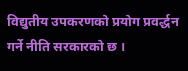विद्युतीय उपकरणको प्रयोग प्रवर्द्धन गर्ने नीति सरकारको छ ।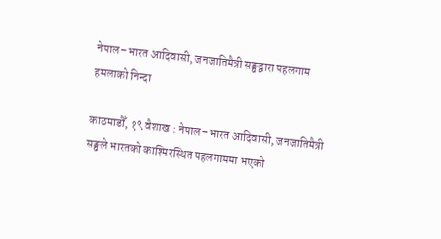नेपाल–भारत आदिवासी, जनजातिमैत्री सङ्घद्वारा पहलगाम हमलाको निन्दा

काठमाडौँ, १९ वैशाख : नेपाल–भारत आदिवासी, जनजातिमैत्री सङ्घले भारतको काश्मिरस्थित पहलगाममा भएको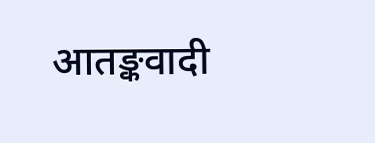आतङ्कवादी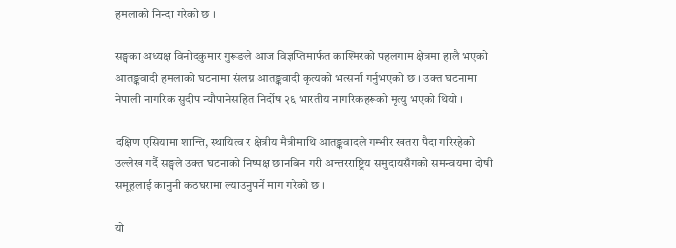हमलाको निन्दा गरेको छ ।

सङ्घका अध्यक्ष विनोदकुमार गुरूङले आज विज्ञप्तिमार्फत काश्मिरको पहलगाम क्षेत्रमा हालै भएको आतङ्कवादी हमलाको घटनामा संलग्न आतङ्कवादी कृत्यको भत्सर्ना गर्नुभएको छ । उक्त घटनामा नेपाली नागरिक सुदीप न्यौपानेसहित निर्दोष २६ भारतीय नागरिकहरूको मृत्यु भएको थियो ।

दक्षिण एसियामा शान्ति, स्थायित्व र क्षेत्रीय मैत्रीमाथि आतङ्कवादले गम्भीर खतरा पैदा गरिरहेको उल्लेख गर्दै सङ्घले उक्त घटनाको निष्पक्ष छानबिन गरी अन्तरराष्ट्रिय समुदायसँगको समन्वयमा दोषी समूहलाई कानुनी कठघरामा ल्याउनुपर्ने माग गरेको छ ।

यो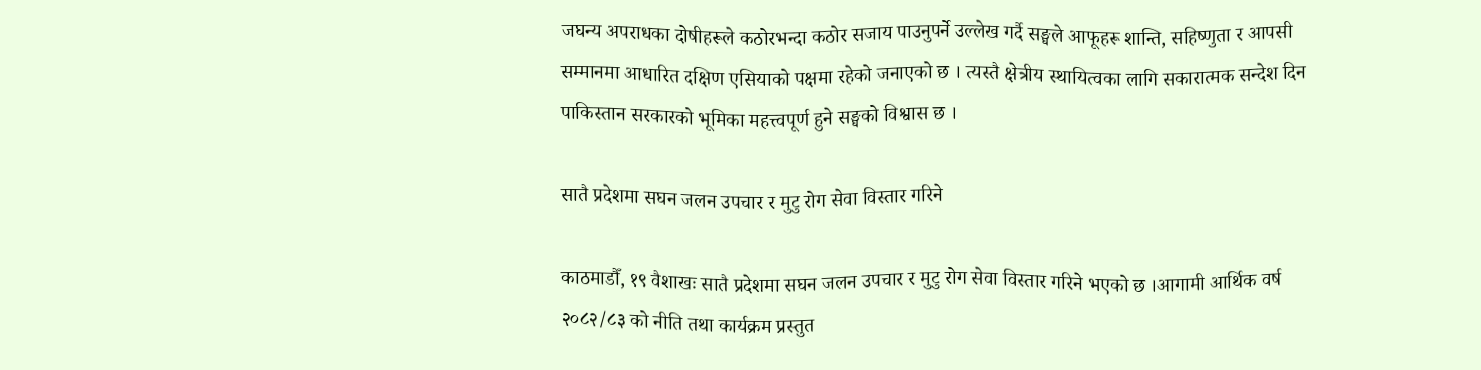जघन्य अपराधका दोषीहरूले कठोरभन्दा कठोर सजाय पाउनुपर्ने उल्लेख गर्दै सङ्घले आफूहरू शान्ति, सहिष्णुता र आपसी सम्मानमा आधारित दक्षिण एसियाको पक्षमा रहेको जनाएको छ । त्यस्तै क्षेत्रीय स्थायित्वका लागि सकारात्मक सन्देश दिन पाकिस्तान सरकारको भूमिका महत्त्वपूर्ण हुने सङ्घको विश्वास छ ।

सातै प्रदेशमा सघन जलन उपचार र मुटु रोग सेवा विस्तार गरिने

काठमाडौँ, १९ वैशाखः सातै प्रदेशमा सघन जलन उपचार र मुटु रोग सेवा विस्तार गरिने भएको छ ।आगामी आर्थिक वर्ष २०८२/८३ को नीति तथा कार्यक्रम प्रस्तुत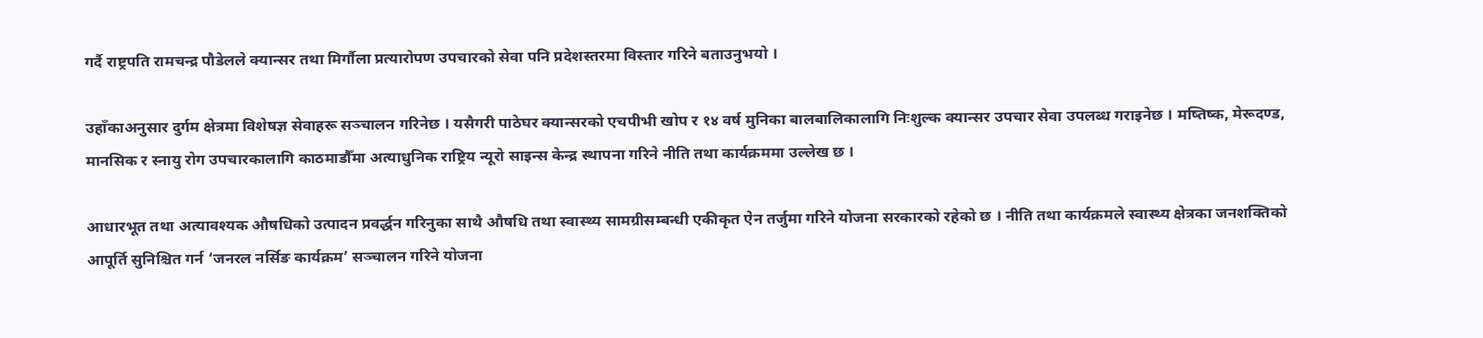गर्दै राष्ट्रपति रामचन्द्र पौडेलले क्यान्सर तथा मिर्गौला प्रत्यारोपण उपचारको सेवा पनि प्रदेशस्तरमा विस्तार गरिने बताउनुभयो ।

उहाँकाअनुसार दुर्गम क्षेत्रमा विशेषज्ञ सेवाहरू सञ्चालन गरिनेछ । यसैगरी पाठेघर क्यान्सरको एचपीभी खोप र १४ वर्ष मुनिका बालबालिकालागि निःशुल्क क्यान्सर उपचार सेवा उपलब्ध गराइनेछ । मष्तिष्क, मेरूदण्ड, मानसिक र स्नायु रोग उपचारकालागि काठमाडौँमा अत्याधुनिक राष्ट्रिय न्यूरो साइन्स केन्द्र स्थापना गरिने नीति तथा कार्यक्रममा उल्लेख छ ।

आधारभूत तथा अत्यावश्यक औषधिको उत्पादन प्रवर्द्धन गरिनुका साथै औषधि तथा स्वास्थ्य सामग्रीसम्बन्धी एकीकृत ऐन तर्जुमा गरिने योजना सरकारको रहेको छ । नीति तथा कार्यक्रमले स्वास्थ्य क्षेत्रका जनशक्तिको आपूर्ति सुनिश्चित गर्न ‘जनरल नर्सिङ कार्यक्रम’ सञ्चालन गरिने योजना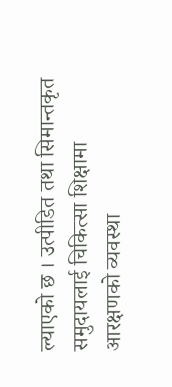ल्याएको छ । उत्पीडित तथा सिमान्तकृत समुदायलाई चिकित्सा शिक्षामा आरक्षणको व्यवस्था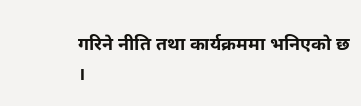गरिने नीति तथा कार्यक्रममा भनिएको छ ।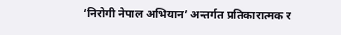‘निरोगी नेपाल अभियान’ अन्तर्गत प्रतिकारात्मक र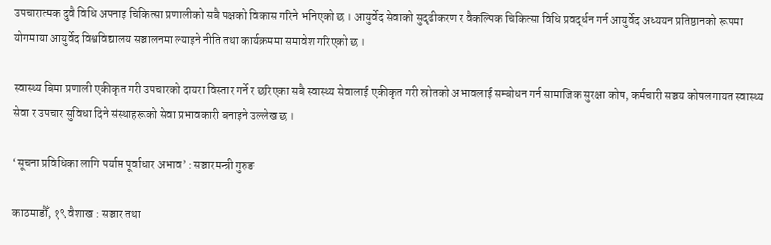उपचारात्मक दुवै विधि अपनाइ चिकित्सा प्रणालीको सबै पक्षको विकास गरिने भनिएको छ । आयुर्वेद सेवाको सुदृढीकरण र वैकल्पिक चिकित्सा विधि प्रवर्द्धन गर्न आयुर्वेद अध्ययन प्रतिष्ठानको रूपमा योगमाया आयुर्वेद विश्वविद्यालय सञ्चालनमा ल्याइने नीति तथा कार्यक्रममा समावेश गरिएको छ ।

स्वास्थ्य बिमा प्रणाली एकीकृत गरी उपचारको दायरा विस्तार गर्ने र छरिएका सबै स्वास्थ्य सेवालाई एकीकृत गरी स्रोतको अभावलाई सम्बोधन गर्न सामाजिक सुरक्षा कोष, कर्मचारी सञ्चय कोषलगायत स्वास्थ्य सेवा र उपचार सुविधा दिने संस्थाहरूको सेवा प्रभावकारी बनाइने उल्लेख छ ।

‘सूचना प्रविधिका लागि पर्याप्त पूर्वाधार अभाव’ : सञ्चारमन्त्री गुरुङ

काठमाडौँ, १९ वैशाख : सञ्चार तथा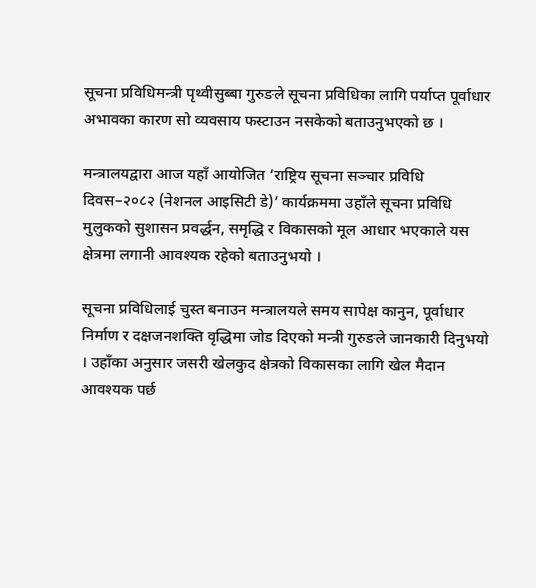सूचना प्रविधिमन्त्री पृथ्वीसुब्बा गुरुङले सूचना प्रविधिका लागि पर्याप्त पूर्वाधार अभावका कारण सो व्यवसाय फस्टाउन नसकेको बताउनुभएको छ ।

मन्त्रालयद्वारा आज यहाँ आयोजित ‘राष्ट्रिय सूचना सञ्चार प्रविधि दिवस–२०८२ (नेशनल आइसिटी डे)’ कार्यक्रममा उहाँले सूचना प्रविधि मुलुकको सुशासन प्रवर्द्धन, समृद्धि र विकासको मूल आधार भएकाले यस क्षेत्रमा लगानी आवश्यक रहेको बताउनुभयो ।

सूचना प्रविधिलाई चुस्त बनाउन मन्त्रालयले समय सापेक्ष कानुन, पूर्वाधार निर्माण र दक्षजनशक्ति वृद्धिमा जोड दिएको मन्त्री गुरुङले जानकारी दिनुभयो । उहाँका अनुसार जसरी खेलकुद क्षेत्रको विकासका लागि खेल मैदान आवश्यक पर्छ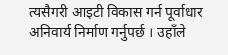त्यसैगरी आइटी विकास गर्न पूर्वाधार अनिवार्य निर्माण गर्नुपर्छ । उहाँले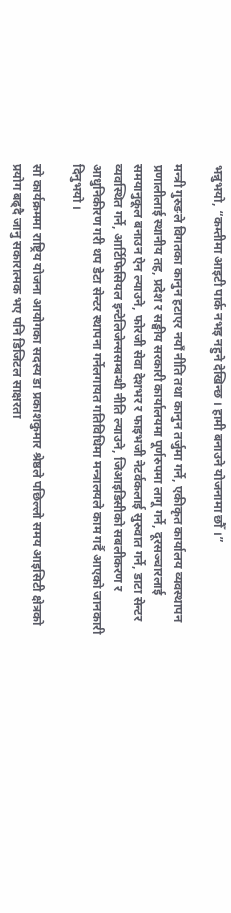भन्नुभयो, “कम्तीमा आइटी पार्क नभइ नहुने देखिन्छ । हामी बनाउने योजनामा छौँ ।”

मन्त्री गुरुङले विगतका कानुन हटाएर नयाँ नीति तथा कानुन तर्जुमा गर्ने, एकीकृत कार्यालय व्यवस्थापन प्रणालीलाई स्थानीय तह, प्रदेश र सङ्घीय सरकारी कार्यालयमा पूर्णरुपमा लागू गर्ने, दूरसञ्चारलाई समयानुकूल बनाउन ऐन ल्याउने, फोरजी सेवा देशभर र फाइभजी नेटर्वकलाई सुरुवात गर्ने, डाटा सेन्टर व्यवस्थित गर्ने, आर्टिफिसियल इन्टेलिजेन्ससम्बन्धी नीति ल्याउने, जिआइडिसीको सबलीकरण र आधुनिकीरण गरी थप डेटा सेन्टर स्थापना गर्नेलगायत गतिविधिमा मन्त्रालयले काम गर्दै आएको जानकारी दिनुभयो ।

सो कार्यक्रममा राष्ट्रिय योजना आयोगका सदस्य डा प्रकाशकुमार श्रेष्ठले पछिल्लो समय आइसिटी क्षेत्रको प्रयोग बढ्दै जानु सकारात्मक भए पनि डिजिटल साक्षरता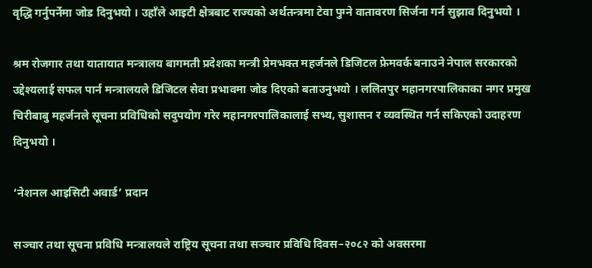वृद्धि गर्नुपर्नेमा जोड दिनुभयो । उहाँले आइटी क्षेत्रबाट राज्यको अर्थतन्त्रमा टेवा पुग्ने वातावरण सिर्जना गर्न सुझाव दिनुभयो ।

श्रम रोजगार तथा यातायात मन्त्रालय बागमती प्रदेशका मन्त्री प्रेमभक्त महर्जनले डिजिटल फ्रेमवर्क बनाउने नेपाल सरकारको उद्देश्यलाई सफल पार्न मन्त्रालयले डिजिटल सेवा प्रभावमा जोड दिएको बताउनुभयो । ललितपुर महानगरपालिकाका नगर प्रमुख चिरीबाबु महर्जनले सूचना प्रविधिको सदुपयोग गरेर महानगरपालिकालाई सभ्य, सुशासन र व्यवस्थित गर्न सकिएको उदाहरण दिनुभयो ।

‘नेशनल आइसिटी अवार्ड’ प्रदान

सञ्चार तथा सूचना प्रविधि मन्त्रालयले राष्ट्रिय सूचना तथा सञ्चार प्रविधि दिवस–२०८२ को अवसरमा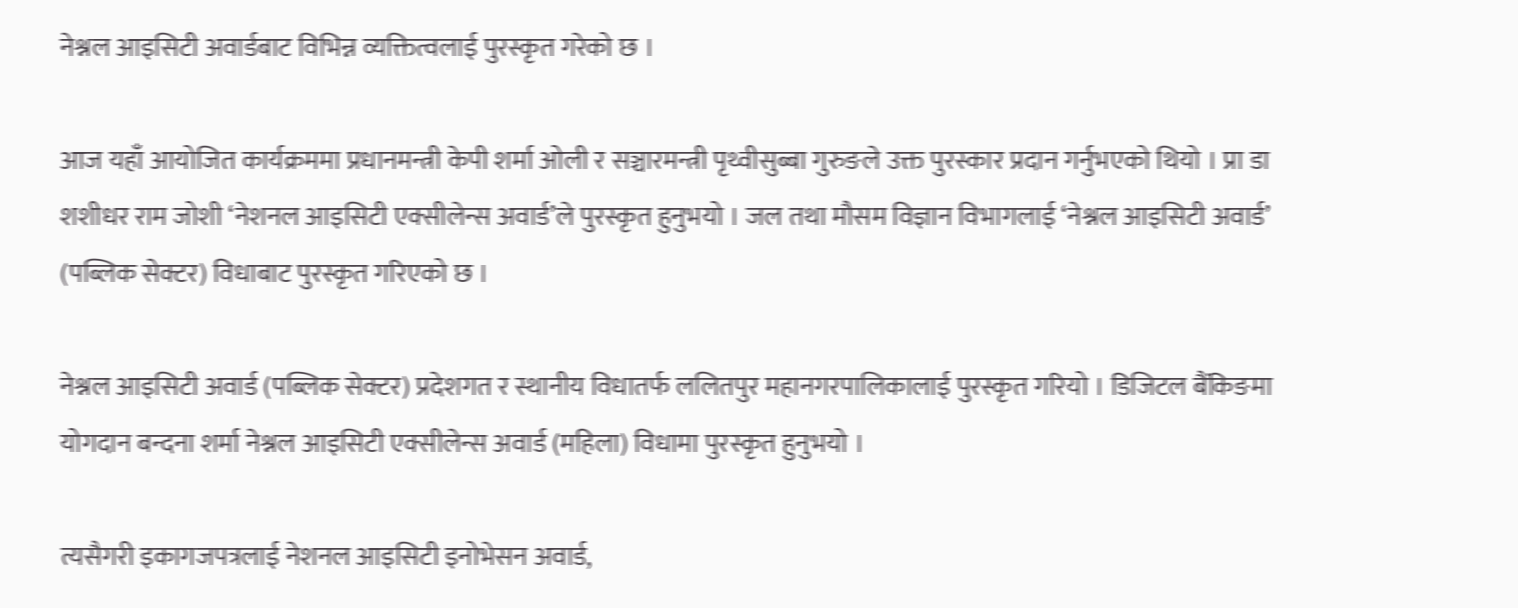नेश्नल आइसिटी अवार्डबाट विभिन्न व्यक्तित्वलाई पुरस्कृत गरेको छ ।

आज यहाँ आयोजित कार्यक्रममा प्रधानमन्त्री केपी शर्मा ओली र सञ्चारमन्त्री पृथ्वीसुब्बा गुरुङले उक्त पुरस्कार प्रदान गर्नुभएको थियो । प्रा डा शशीधर राम जोशी ‘नेशनल आइसिटी एक्सीलेन्स अवार्ड’ले पुरस्कृत हुनुभयो । जल तथा मौसम विज्ञान विभागलाई ‘नेश्नल आइसिटी अवार्ड’ (पब्लिक सेक्टर) विधाबाट पुरस्कृत गरिएको छ ।

नेश्नल आइसिटी अवार्ड (पब्लिक सेक्टर) प्रदेशगत र स्थानीय विधातर्फ ललितपुर महानगरपालिकालाई पुरस्कृत गरियो । डिजिटल बैंकिङमा योगदान बन्दना शर्मा नेश्नल आइसिटी एक्सीलेन्स अवार्ड (महिला) विधामा पुरस्कृत हुनुभयो ।

त्यसैगरी इकागजपत्रलाई नेशनल आइसिटी इनोभेसन अवार्ड,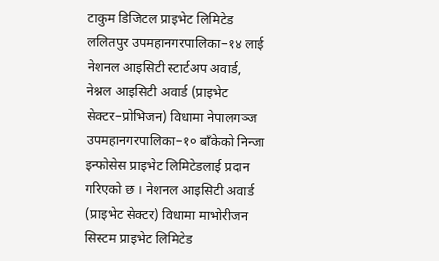टाकुम डिजिटल प्राइभेट लिमिटेड ललितपुर उपमहानगरपालिका–१४ लाई नेशनल आइसिटी स्टार्टअप अवार्ड, नेश्नल आइसिटी अवार्ड (प्राइभेट सेक्टर–प्रोभिजन) विधामा नेपालगञ्ज उपमहानगरपालिका–१० बाँकेको निन्जा इन्फोसेस प्राइभेट लिमिटेडलाई प्रदान गरिएको छ । नेशनल आइसिटी अवार्ड (प्राइभेट सेक्टर) विधामा माभोरीजन सिस्टम प्राइभेट लिमिटेड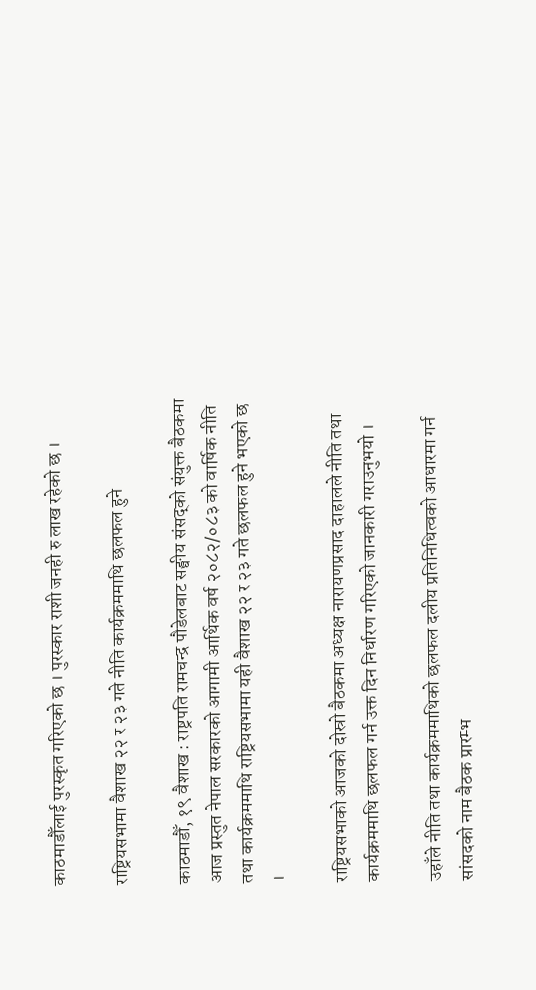काठमाडौँलाई पुरस्कृत गरिएको छ । पुरस्कार राशी जनही रु लाख रहेको छ ।

राष्ट्रियसभामा वैशाख २२ र २३ गते नीति कार्यक्रममाथि छलफल हुने

काठमाडौँ, १९ वैशाख : राष्ट्रपति रामचन्द्र पौडेलबाट सङ्घीय संसद्को संयुक्त बैठकमा आज प्रस्तुत नेपाल सरकारको आगामी आर्थिक वर्ष २०८२/०८३ को वार्षिक नीति तथा कार्यक्रममाथि राष्ट्रियसभामा यही वैशाख २२ र २३ गते छलफल हुने भएको छ ।

राष्ट्रियसभाको आजको दोस्रो बैठकमा अध्यक्ष नारायणप्रसाद दाहालले नीति तथा कार्यक्रममाथि छलफल गर्न उक्त दिन निर्धारण गरिएको जानकारी गराउनुभयो ।

उहाँले नीति तथा कार्यक्रममाथिको छलफल दलीय प्रतिनिधित्वको आधारमा गर्न सांसदको नाम बैठक प्रारम्भ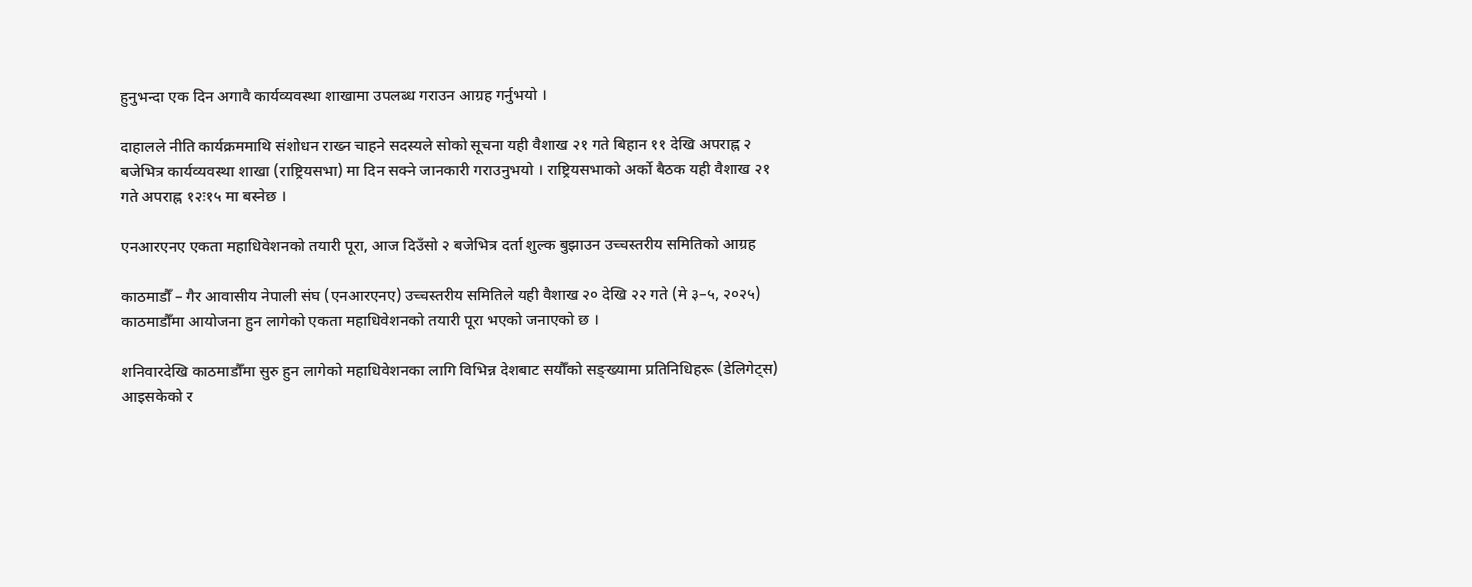हुनुभन्दा एक दिन अगावै कार्यव्यवस्था शाखामा उपलब्ध गराउन आग्रह गर्नुभयो ।

दाहालले नीति कार्यक्रममाथि संशोधन राख्न चाहने सदस्यले सोको सूचना यही वैशाख २१ गते बिहान ११ देखि अपराह्न २ बजेभित्र कार्यव्यवस्था शाखा (राष्ट्रियसभा) मा दिन सक्ने जानकारी गराउनुभयो । राष्ट्रियसभाको अर्को बैठक यही वैशाख २१ गते अपराह्न १२ः१५ मा बस्नेछ ।

एनआरएनए एकता महाधिवेशनको तयारी पूरा, आज दिउँसो २ बजेभित्र दर्ता शुल्क बुझाउन उच्चस्तरीय समितिको आग्रह

काठमाडौँ – गैर आवासीय नेपाली संघ (एनआरएनए) उच्चस्तरीय समितिले यही वैशाख २० देखि २२ गते (मे ३–५, २०२५) काठमाडौँमा आयोजना हुन लागेको एकता महाधिवेशनको तयारी पूरा भएको जनाएको छ ।

शनिवारदेखि काठमाडौँमा सुरु हुन लागेको महाधिवेशनका लागि विभिन्न देशबाट सयौँको सङ्ख्यामा प्रतिनिधिहरू (डेलिगेट्स) आइसकेको र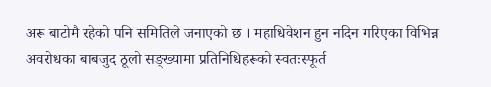अरू बाटोमै रहेको पनि समितिले जनाएको छ । महाधिवेशन हुन नदिन गरिएका विभिन्न अवरोधका बाबजुद ठूलो सङ्ख्यामा प्रतिनिधिहरूको स्वतःस्फूर्त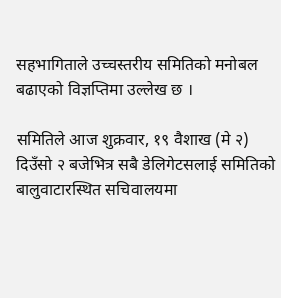सहभागिताले उच्चस्तरीय समितिको मनोबल बढाएको विज्ञप्तिमा उल्लेख छ ।

समितिले आज शुक्रवार, १९ वैशाख (मे २) दिउँसो २ बजेभित्र सबै डेलिगेटसलाई समितिको बालुवाटारस्थित सचिवालयमा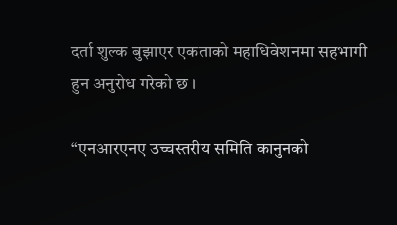दर्ता शुल्क बुझाएर एकताको महाधिवेशनमा सहभागी हुन अनुरोध गरेको छ ।

“एनआरएनए उच्चस्तरीय समिति कानुनको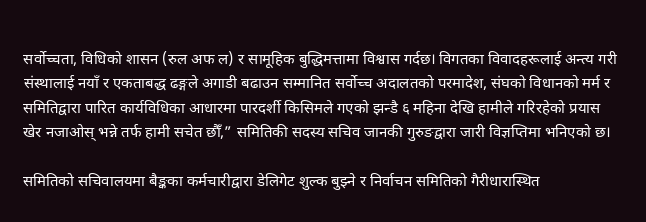सर्वोच्चता, विधिको शासन (रुल अफ ल) र सामूहिक बुद्धिमत्तामा विश्वास गर्दछ। विगतका विवादहरूलाई अन्त्य गरी संस्थालाई नयाँ र एकताबद्ध ढङ्गले अगाडी बढाउन सम्मानित सर्वोच्च अदालतको परमादेश, संघको विधानको मर्म र समितिद्वारा पारित कार्यविधिका आधारमा पारदर्शी किसिमले गएको झन्डै ६ महिना देखि हामीले गरिरहेको प्रयास खेर नजाओस् भन्ने तर्फ हामी सचेत छौँ,” समितिकी सदस्य सचिव जानकी गुरुङद्वारा जारी विज्ञप्तिमा भनिएको छ।

समितिको सचिवालयमा बैङ्कका कर्मचारीद्वारा डेलिगेट शुल्क बुझ्ने र निर्वाचन समितिको गैरीधारास्थित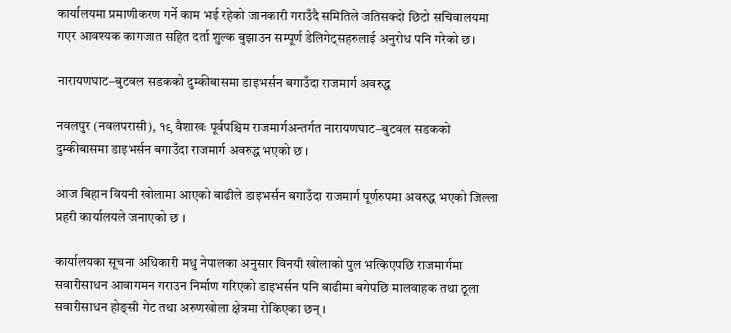कार्यालयमा प्रमाणीकरण गर्ने काम भई रहेको जानकारी गराउँदै समितिले जतिसक्दो छिटो सचिवालयमा गएर आवश्यक कागजात सहित दर्ता शुल्क बुझाउन सम्पूर्ण डेलिगेट्सहरुलाई अनुरोध पनि गरेको छ।

नारायणघाट–बुटवल सडकको दुम्कीबासमा डाइभर्सन बगाउँदा राजमार्ग अवरुद्ध

नवलपुर (नवलपरासी), १९ वैशाखः पूर्वपश्चिम राजमार्गअन्तर्गत नारायणघाट–बुटवल सडकको दुम्कीबासमा डाइभर्सन बगाउँदा राजमार्ग अवरुद्ध भएको छ ।

आज बिहान वियनी खोलामा आएको बाढीले डाइभर्सन बगाउँदा राजमार्ग पूर्णरुपमा अवरुद्ध भएको जिल्ला प्रहरी कार्यालयले जनाएको छ ।

कार्यालयका सूचना अधिकारी मधु नेपालका अनुसार विनयी खोलाको पुल भत्किएपछि राजमार्गमा सवारीसाधन आवागमन गराउन निर्माण गरिएको डाइभर्सन पनि बाढीमा बगेपछि मालवाहक तथा ठूला सवारीसाधन होङ्सी गेट तथा अरुणखोला क्षेत्रमा रोकिएका छन् ।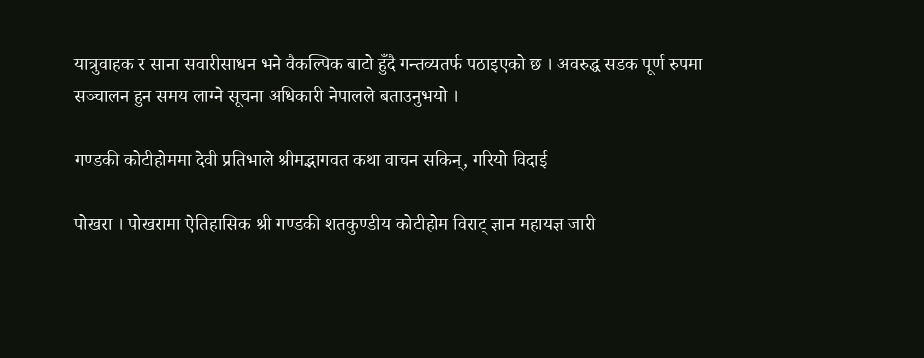यात्रुवाहक र साना सवारीसाधन भने वैकल्पिक बाटो हुँदै गन्तव्यतर्फ पठाइएको छ । अवरुद्ध सडक पूर्ण रुपमा सञ्चालन हुन समय लाग्ने सूचना अधिकारी नेपालले बताउनुभयो ।

गण्डकी कोटीहोममा देवी प्रतिभाले श्रीमद्भागवत कथा वाचन सकिन्, गरियो विदाई

पोखरा । पोखरामा ऐतिहासिक श्री गण्डकी शतकुण्डीय कोटीहोम विराट् ज्ञान महायज्ञ जारी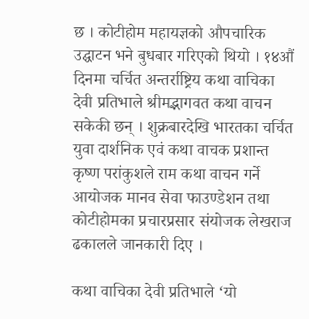छ । कोटीहोम महायज्ञको औपचारिक उद्घाटन भने बुधबार गरिएको थियो । १४औं दिनमा चर्चित अन्तर्राष्ट्रिय कथा वाचिका देवी प्रतिभाले श्रीमद्भागवत कथा वाचन सकेकी छन् । शुक्रबारदेखि भारतका चर्चित युवा दार्शनिक एवं कथा वाचक प्रशान्त कृष्ण परांकुशले राम कथा वाचन गर्ने आयोजक मानव सेवा फाउण्डेशन तथा कोटीहोमका प्रचारप्रसार संयोजक लेखराज ढकालले जानकारी दिए ।

कथा वाचिका देवी प्रतिभाले ‘यो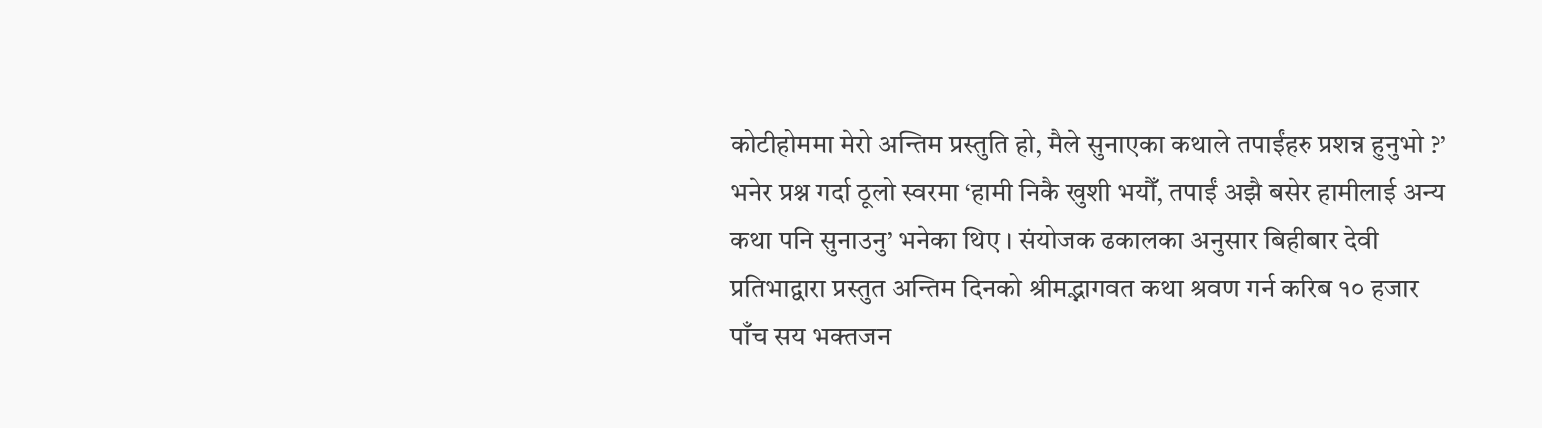कोटीहोममा मेरो अन्तिम प्रस्तुति हो, मैले सुनाएका कथाले तपाईंहरु प्रशन्न हुनुभो ?’ भनेर प्रश्न गर्दा ठूलो स्वरमा ‘हामी निकै खुशी भयौँ, तपाईं अझै बसेर हामीलाई अन्य कथा पनि सुनाउनु’ भनेका थिए । संयोजक ढकालका अनुसार बिहीबार देवी प्रतिभाद्वारा प्रस्तुत अन्तिम दिनको श्रीमद्भागवत कथा श्रवण गर्न करिब १० हजार पाँच सय भक्तजन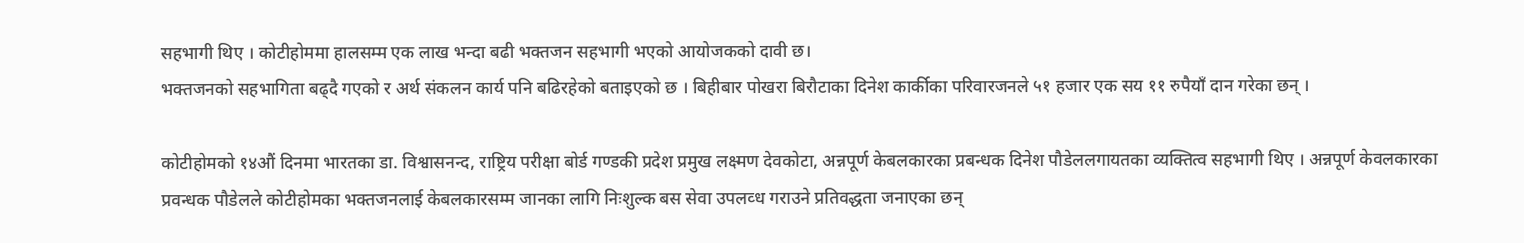सहभागी थिए । कोटीहोममा हालसम्म एक लाख भन्दा बढी भक्तजन सहभागी भएको आयोजकको दावी छ।
भक्तजनको सहभागिता बढ्दै गएको र अर्थ संकलन कार्य पनि बढिरहेको बताइएको छ । बिहीबार पोखरा बिरौटाका दिनेश कार्कीका परिवारजनले ५१ हजार एक सय ११ रुपैयाँ दान गरेका छन् ।

कोटीहोमको १४औं दिनमा भारतका डा. विश्वासनन्द, राष्ट्रिय परीक्षा बोर्ड गण्डकी प्रदेश प्रमुख लक्ष्मण देवकोटा, अन्नपूर्ण केबलकारका प्रबन्धक दिनेश पौडेललगायतका व्यक्तित्व सहभागी थिए । अन्नपूर्ण केवलकारका प्रवन्धक पौडेलले कोटीहोमका भक्तजनलाई केबलकारसम्म जानका लागि निःशुल्क बस सेवा उपलव्ध गराउने प्रतिवद्धता जनाएका छन्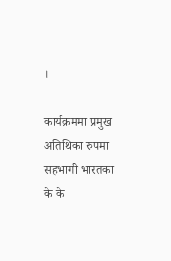।

कार्यक्रममा प्रमुख अतिथिका रुपमा सहभागी भारतका के के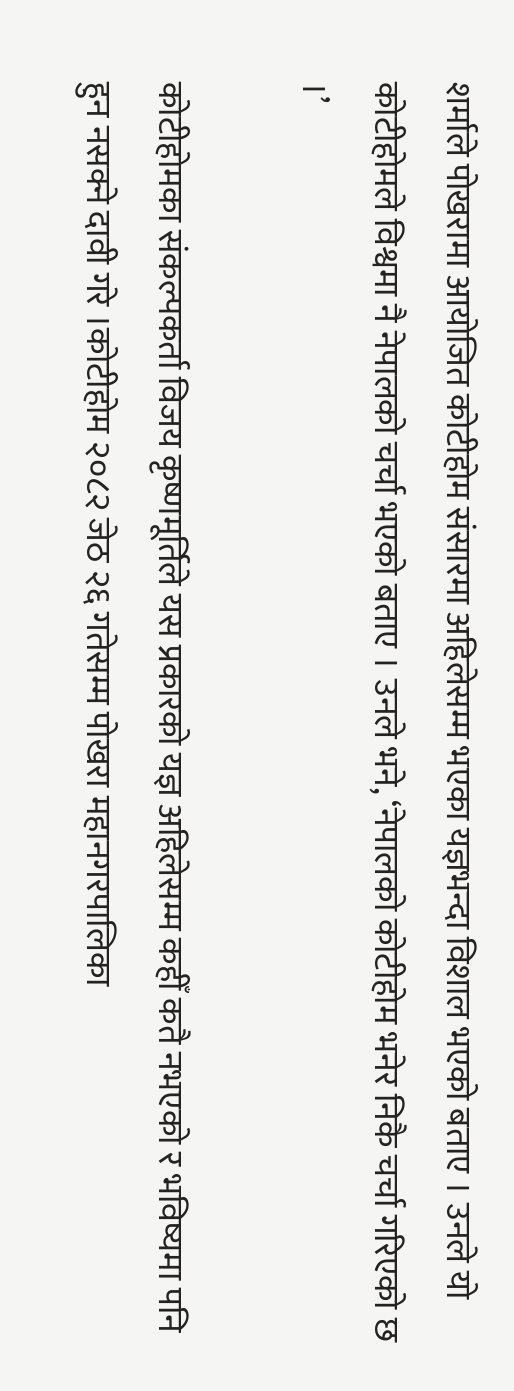शर्माले पोखरामा आयोजित कोटीहोम संसारमा अहिलेसम्म भएका यज्ञभन्दा विशाल भएको बताए । उनले यो कोटीहोमले विश्वमा नै नेपालको चर्चा भएको बताए । उनले भने, ‘नेपालको कोटीहोम भनेर निकै चर्चा गरिएको छ ।’

कोटीहोमका संकल्पकर्ता विजय कृष्णमूर्तिले यस प्रकारको यज्ञ अहिलेसम्म कहीँ कतै नभएको र भविष्यमा पनि हुन नसक्ने दावी गरे ।कोटीहोम २०८२ जेठ २६ गतेसम्म पोखरा महानगरपालिका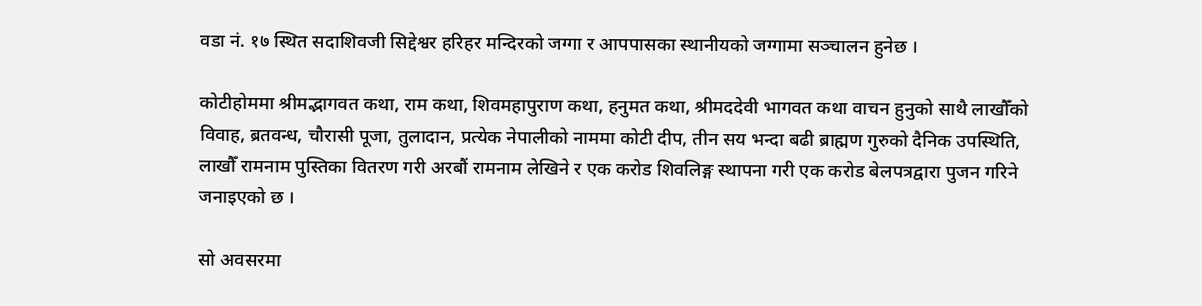वडा नं. १७ स्थित सदाशिवजी सिद्देश्वर हरिहर मन्दिरको जग्गा र आपपासका स्थानीयको जग्गामा सञ्चालन हुनेछ ।

कोटीहोममा श्रीमद्भागवत कथा, राम कथा, शिवमहापुराण कथा, हनुमत कथा, श्रीमददेवी भागवत कथा वाचन हुनुको साथै लाखौँको विवाह, ब्रतवन्ध, चौरासी पूजा, तुलादान, प्रत्येक नेपालीको नाममा कोटी दीप, तीन सय भन्दा बढी ब्राह्मण गुरुको दैनिक उपस्थिति, लाखौँ रामनाम पुस्तिका वितरण गरी अरबौं रामनाम लेखिने र एक करोड शिवलिङ्ग स्थापना गरी एक करोड बेलपत्रद्वारा पुजन गरिने जनाइएको छ ।

सो अवसरमा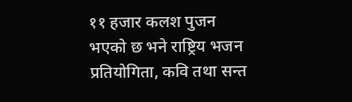११ हजार कलश पुजन भएको छ भने राष्ट्रिय भजन प्रतियोगिता, कवि तथा सन्त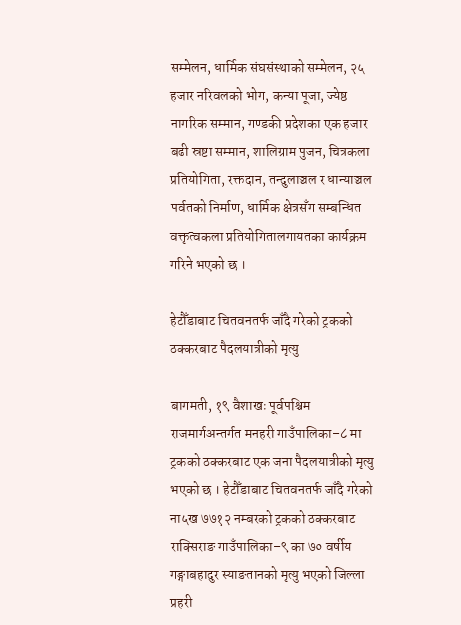सम्मेलन, धार्मिक संघसंस्थाको सम्मेलन, २५ हजार नरिवलको भोग, कन्या पूजा, ज्येष्ठ नागरिक सम्मान, गण्डकी प्रदेशका एक हजार बढी स्रष्टा सम्मान, शालिग्राम पुजन, चित्रकला प्रतियोगिता, रक्तदान, तन्दुलाञ्चल र धान्याञ्चल पर्वतको निर्माण, धार्मिक क्षेत्रसँग सम्बन्धित वक्तृत्वकला प्रतियोगितालगायतका कार्यक्रम गरिने भएको छ ।

हेटौँडाबाट चितवनतर्फ जाँदै गरेको ट्रकको ठक्करबाट पैदलयात्रीको मृत्यु

बागमती, १९ वैशाखः पूर्वपश्चिम राजमार्गअन्तर्गत मनहरी गाउँपालिका–८ मा ट्रकको ठक्करबाट एक जना पैदलयात्रीको मृत्यु भएको छ । हेटौँडाबाट चितवनतर्फ जाँदै गरेको ना५ख ७७१२ नम्बरको ट्रकको ठक्करबाट राक्सिराङ गाउँपालिका–९ का ७० वर्षीय गङ्गाबहादुर स्याङतानको मृत्यु भएको जिल्ला प्रहरी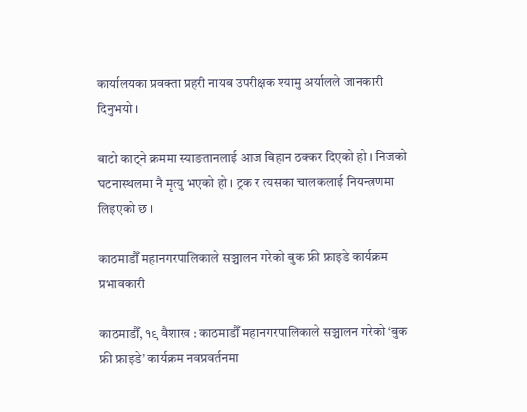कार्यालयका प्रवक्ता प्रहरी नायब उपरीक्षक श्यामु अर्यालले जानकारी दिनुभयो ।

बाटो काट्ने क्रममा स्याङतानलाई आज बिहान ठक्कर दिएको हो । निजको घटनास्थलमा नै मृत्यु भएको हो । ट्रक र त्यसका चालकलाई नियन्त्रणमा लिइएको छ ।

काठमाडौँ महानगरपालिकाले सञ्चालन गरेको बुक फ्री फ्राइडे कार्यक्रम प्रभावकारी

काठमाडौँ, १९ वैशाख : काठमाडौँ महानगरपालिकाले सञ्चालन गरेको ‘बुक फ्री फ्राइडे’ कार्यक्रम नवप्रवर्तनमा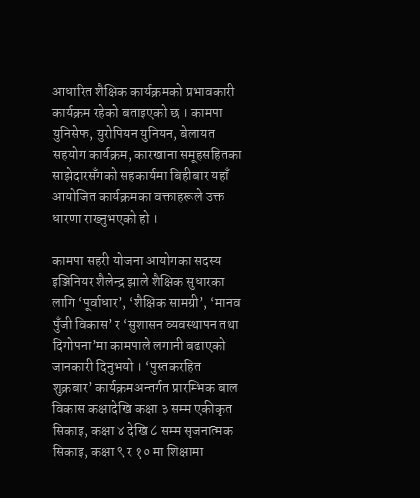आधारित शैक्षिक कार्यक्रमको प्रभावकारी कार्यक्रम रहेको बताइएको छ । कामपा युनिसेफ, युरोपियन युनियन, बेलायत सहयोग कार्यक्रम, कारखाना समूहसहितका साझेदारसँगको सहकार्यमा बिहीबार यहाँ आयोजित कार्यक्रमका वक्ताहरूले उक्त धारणा राख्नुभएको हो ।

कामपा सहरी योजना आयोगका सदस्य इञ्जिनियर शैलेन्द्र झाले शैक्षिक सुधारका लागि ‘पूर्वाधार’, ‘शैक्षिक सामग्री’, ‘मानव पुँजी विकास’ र ‘सुशासन व्यवस्थापन तथा दिगोपना’मा कामपाले लगानी बढाएको जानकारी दिनुभयो । ‘पुस्तकरहित शुक्रबार’ कार्यक्रमअन्तर्गत प्रारम्भिक बाल विकास कक्षादेखि कक्षा ३ सम्म एकीकृत सिकाइ, कक्षा ४ देखि ८ सम्म सृजनात्मक सिकाइ, कक्षा ९ र १० मा शिक्षामा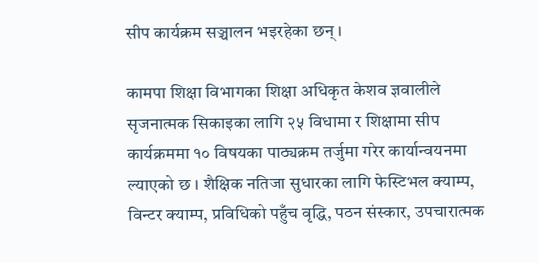सीप कार्यक्रम सञ्चालन भइरहेका छन् ।

कामपा शिक्षा विभागका शिक्षा अधिकृत केशव ज्ञवालीले सृजनात्मक सिकाइका लागि २५ विधामा र शिक्षामा सीप कार्यक्रममा १० विषयका पाठ्यक्रम तर्जुमा गरेर कार्यान्वयनमा ल्याएको छ । शैक्षिक नतिजा सुधारका लागि फेस्टिभल क्याम्प, विन्टर क्याम्प, प्रविधिको पहुँच वृद्धि, पठन संस्कार, उपचारात्मक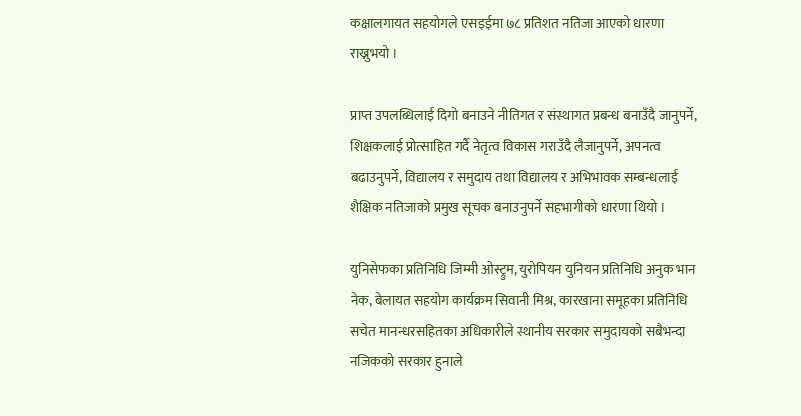कक्षालगायत सहयोगले एसइईमा ७८ प्रतिशत नतिजा आएको धारणा राख्नुभयो ।

प्राप्त उपलब्धिलाई दिगो बनाउने नीतिगत र संस्थागत प्रबन्ध बनाउँदै जानुपर्ने, शिक्षकलाई प्रोत्साहित गर्दै नेतृत्व विकास गराउँदै लैजानुपर्ने, अपनत्व बढाउनुपर्ने, विद्यालय र समुदाय तथा विद्यालय र अभिभावक सम्बन्धलाई शैक्षिक नतिजाको प्रमुख सूचक बनाउनुपर्ने सहभागीको धारणा थियो ।

युनिसेफका प्रतिनिधि जिम्मी ओस्ट्रुम, युरोपियन युनियन प्रतिनिधि अनुक भान नेक, बेलायत सहयोग कार्यक्रम सिवानी मिश्र, कारखाना समूहका प्रतिनिधि सचेत मानन्धरसहितका अधिकारीले स्थानीय सरकार समुदायको सबैभन्दा नजिकको सरकार हुनाले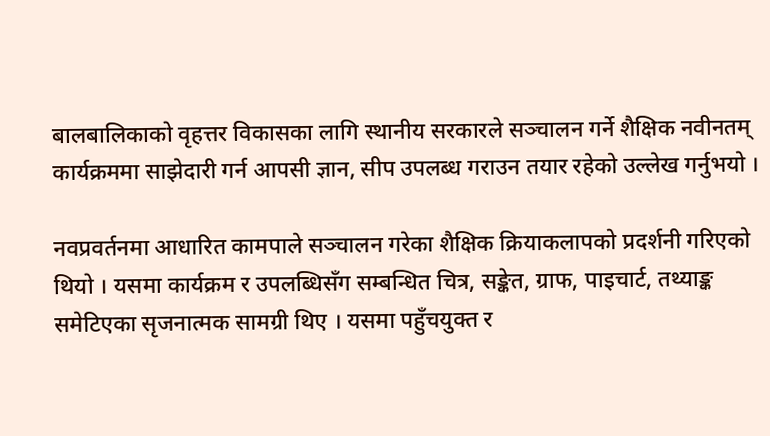बालबालिकाको वृहत्तर विकासका लागि स्थानीय सरकारले सञ्चालन गर्ने शैक्षिक नवीनतम् कार्यक्रममा साझेदारी गर्न आपसी ज्ञान, सीप उपलब्ध गराउन तयार रहेको उल्लेख गर्नुभयो ।

नवप्रवर्तनमा आधारित कामपाले सञ्चालन गरेका शैक्षिक क्रियाकलापको प्रदर्शनी गरिएको थियो । यसमा कार्यक्रम र उपलब्धिसँग सम्बन्धित चित्र, सङ्केत, ग्राफ, पाइचार्ट, तथ्याङ्क समेटिएका सृजनात्मक सामग्री थिए । यसमा पहुँचयुक्त र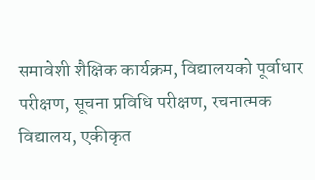समावेशी शैक्षिक कार्यक्रम, विद्यालयको पूर्वाधार परीक्षण, सूचना प्रविधि परीक्षण, रचनात्मक विद्यालय, एकीकृत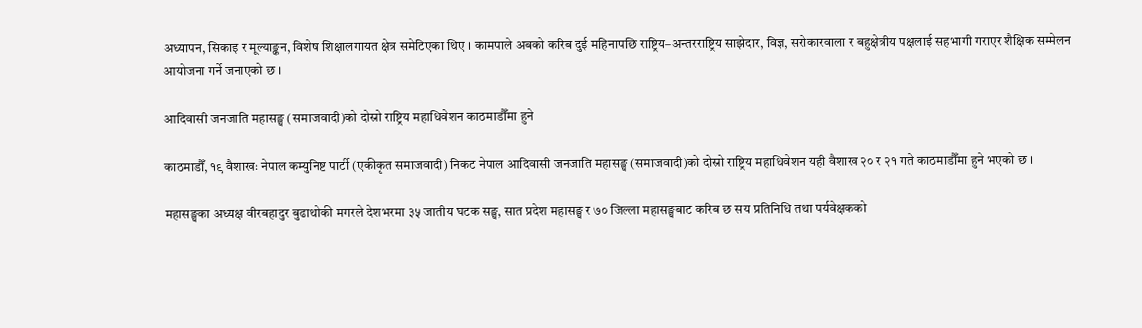अध्यापन, सिकाइ र मूल्याङ्कन, विशेष शिक्षालगायत क्षेत्र समेटिएका थिए । कामपाले अबको करिब दुई महिनापछि राष्ट्रिय–अन्तरराष्ट्रिय साझेदार, विज्ञ, सरोकारवाला र बहुक्षेत्रीय पक्षलाई सहभागी गराएर शैक्षिक सम्मेलन आयोजना गर्ने जनाएको छ ।

आदिवासी जनजाति महासङ्घ (समाजवादी)को दोस्रो राष्ट्रिय महाधिवेशन काठमाडौँमा हुने

काठमाडौँ, १९ वैशाखः नेपाल कम्युनिष्ट पार्टी (एकीकृत समाजवादी) निकट नेपाल आदिवासी जनजाति महासङ्घ (समाजवादी)को दोस्रो राष्ट्रिय महाधिवेशन यही वैशाख २० र २१ गते काठमाडौँमा हुने भएको छ ।

महासङ्घका अध्यक्ष वीरबहादुर बुढाथोकी मगरले देशभरमा ३५ जातीय घटक सङ्घ, सात प्रदेश महासङ्घ र ७० जिल्ला महासङ्घबाट करिब छ सय प्रतिनिधि तथा पर्यवेक्षकको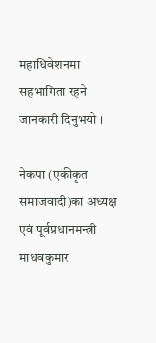महाधिवेशनमा सहभागिता रहने जानकारी दिनुभयो ।

नेकपा (एकीकृत समाजवादी)का अध्यक्ष एवं पूर्वप्रधानमन्त्री माधवकुमार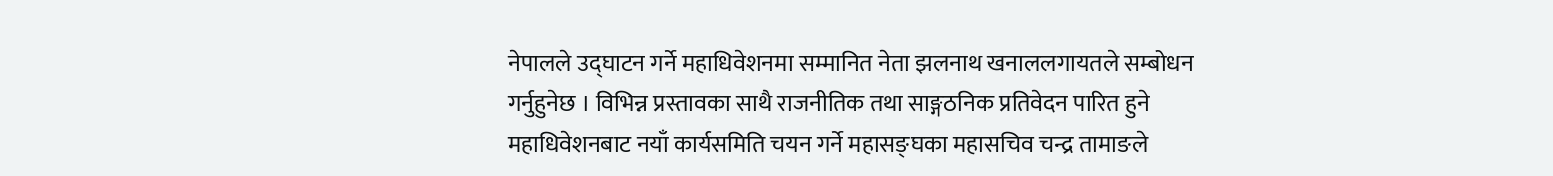नेपालले उद्घाटन गर्ने महाधिवेशनमा सम्मानित नेता झलनाथ खनाललगायतले सम्बोधन गर्नुहुनेछ । विभिन्न प्रस्तावका साथै राजनीतिक तथा साङ्गठनिक प्रतिवेदन पारित हुने महाधिवेशनबाट नयाँ कार्यसमिति चयन गर्ने महासङ्घका महासचिव चन्द्र तामाङले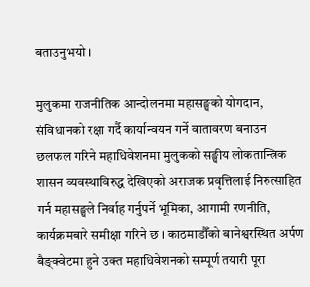बताउनुभयो ।

मुलुकमा राजनीतिक आन्दोलनमा महासङ्घको योगदान, संविधानको रक्षा गर्दै कार्यान्वयन गर्ने वातावरण बनाउन छलफल गरिने महाधिवेशनमा मुलुकको सङ्घीय लोकतान्त्रिक शासन व्यवस्थाविरुद्ध देखिएको अराजक प्रवृत्तिलाई निरुत्साहित गर्न महासङ्घले निर्वाह गर्नुपर्ने भूमिका, आगामी रणनीति, कार्यक्रमबारे समीक्षा गरिने छ । काठमाडौँको बानेश्वरस्थित अर्पण बैङ्क्वेटमा हुने उक्त महाधिवेशनको सम्पूर्ण तयारी पूरा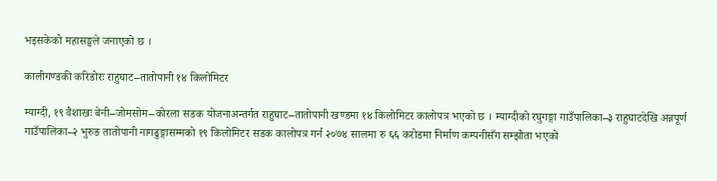भइसकेको महासङ्घले जनाएको छ ।

कालीगण्डकी करिडोरः राहुघाट–तातोपानी १४ किलोमिटर

म्याग्दी, १९ वैशाखः बेनी–जोमसोम–कोरला सडक योजनाअन्तर्गत राहुघाट–तातोपानी खण्डमा १४ किलोमिटर कालोपत्र भएको छ । म्याग्दीको रघुगङ्गा गाउँपालिका–३ राहुघाटदेखि अन्नपूर्ण गाउँपालिका–२ भुरुङ तातोपानी नागढुङ्गासम्मको १९ किलोमिटर सडक कालोपत्र गर्न २०७४ सालमा रु ६६ करोडमा निर्माण कम्पनीसँग सम्झौता भएको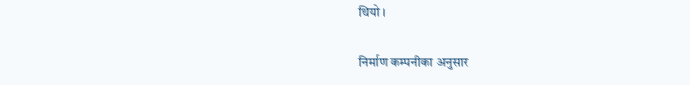थियो ।

निर्माण कम्पनीका अनुसार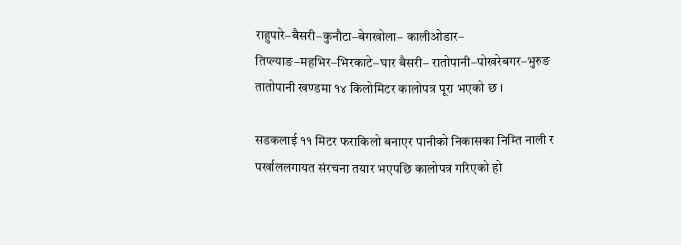राहुपारे–बैसरी–कुनौटा–बेगखोला– कालीओडार– तिप्ल्याङ–महभिर–भिरकाटे–घार बैसरी– रातोपानी–पोखरेबगर–भुरुङ तातोपानी खण्डमा १४ किलोमिटर कालोपत्र पूरा भएको छ ।

सडकलाई ११ मिटर फराकिलो बनाएर पानीको निकासका निम्ति नाली र पर्खाललगायत संरचना तयार भएपछि कालोपत्र गरिएको हो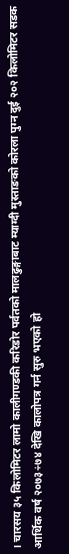। चारसय ३५ किलोमिटर लामो कालीगण्डकी करिडोर पर्वतको मालढुङ्गाबाट म्याग्दी मुस्ताङको कोरला पुग्न दुई २०२ किलोमिटर सडक आर्थिक वर्ष २०७३÷७४ देखि कालोपत्र गर्न सुरु भएको हो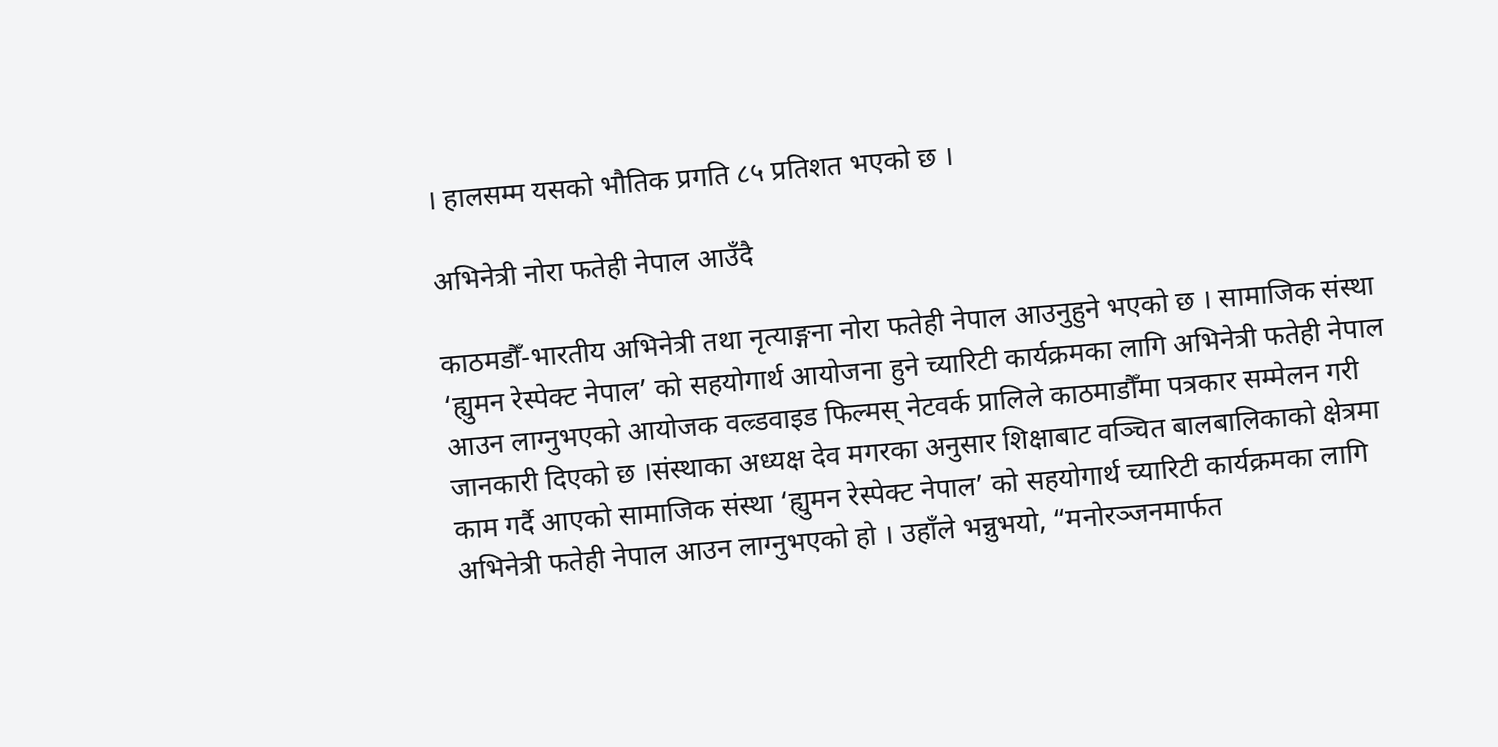। हालसम्म यसको भौतिक प्रगति ८५ प्रतिशत भएको छ ।

अभिनेत्री नोरा फतेही नेपाल आउँदै

काठमडौँ-भारतीय अभिनेत्री तथा नृत्याङ्गना नोरा फतेही नेपाल आउनुहुने भएको छ । सामाजिक संस्था ‘ह्युमन रेस्पेक्ट नेपाल’ को सहयोगार्थ आयोजना हुने च्यारिटी कार्यक्रमका लागि अभिनेत्री फतेही नेपाल आउन लाग्नुभएको आयोजक वल्र्डवाइड फिल्मस् नेटवर्क प्रालिले काठमाडौँमा पत्रकार सम्मेलन गरी जानकारी दिएको छ ।संस्थाका अध्यक्ष देव मगरका अनुसार शिक्षाबाट वञ्चित बालबालिकाको क्षेत्रमा काम गर्दै आएको सामाजिक संस्था ‘ह्युमन रेस्पेक्ट नेपाल’ को सहयोगार्थ च्यारिटी कार्यक्रमका लागि अभिनेत्री फतेही नेपाल आउन लाग्नुभएको हो । उहाँले भन्नुभयो, “मनोरञ्जनमार्फत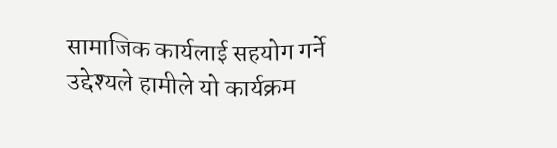सामाजिक कार्यलाई सहयोग गर्ने उद्देश्यले हामीले यो कार्यक्रम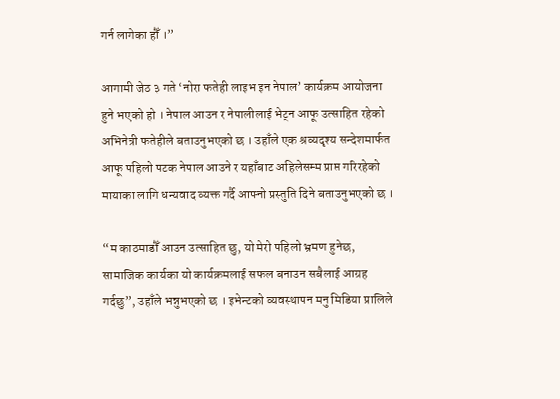गर्न लागेका हौँ ।”

आगामी जेठ ३ गते ‘नोरा फतेही लाइभ इन नेपाल’ कार्यक्रम आयोजना हुने भएको हो । नेपाल आउन र नेपालीलाई भेट्न आफू उत्साहित रहेको अभिनेत्री फतेहीले बताउनुभएको छ । उहाँले एक श्रव्यदृश्य सन्देशमार्फत आफू पहिलो पटक नेपाल आउने र यहाँबाट अहिलेसम्म प्राप्त गरिरहेको मायाका लागि धन्यवाद व्यक्त गर्दै आफ्नो प्रस्तुति दिने बताउनुभएको छ ।

“म काठमाडौँ आउन उत्साहित छु, यो मेरो पहिलो भ्रमण हुनेछ, सामाजिक कार्यका यो कार्यक्रमलाई सफल बनाउन सबैलाई आग्रह गर्दछु”, उहाँले भन्नुभएको छ । इभेन्टको व्यवस्थापन मनु मिडिया प्रालिले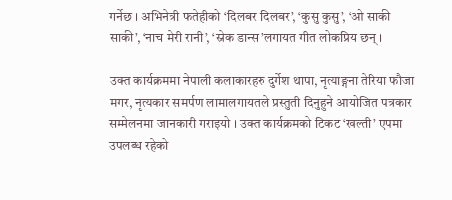गर्नेछ । अभिनेत्री फतेहीको ‘दिलबर दिलबर’, ‘कुसु कुसु’, ‘ओ साकी साकी’, ‘नाच मेरी रानी’, ‘स्नेक डान्स’लगायत गीत लोकप्रिय छन् ।

उक्त कार्यक्रममा नेपाली कलाकारहरु दुर्गेश थापा, नृत्याङ्गना तेरिया फौजा मगर, नृत्यकार समर्पण लामालगायतले प्रस्तुती दिनुहुने आयोजित पत्रकार सम्मेलनमा जानकारी गराइयो । उक्त कार्यक्रमको टिकट ‘खल्ती’ एपमा उपलब्ध रहेको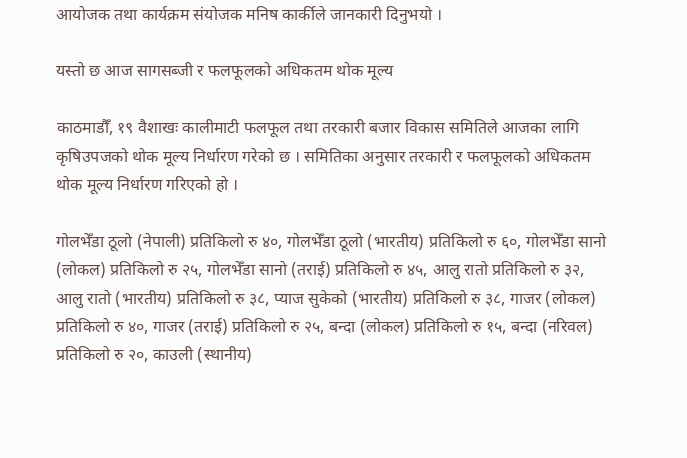आयोजक तथा कार्यक्रम संयोजक मनिष कार्कीले जानकारी दिनुभयो ।

यस्तो छ आज सागसब्जी र फलफूलको अधिकतम थोक मूल्य

काठमाडौँ, १९ वैशाखः कालीमाटी फलफूल तथा तरकारी बजार विकास समितिले आजका लागि कृषिउपजको थोक मूल्य निर्धारण गरेको छ । समितिका अनुसार तरकारी र फलफूलको अधिकतम थोक मूल्य निर्धारण गरिएको हो ।

गोलभेँडा ठूलो (नेपाली) प्रतिकिलो रु ४०, गोलभेँडा ठूलो (भारतीय) प्रतिकिलो रु ६०, गोलभेँडा सानो (लोकल) प्रतिकिलो रु २५, गोलभेँडा सानो (तराई) प्रतिकिलो रु ४५, आलु रातो प्रतिकिलो रु ३२, आलु रातो (भारतीय) प्रतिकिलो रु ३८, प्याज सुकेको (भारतीय) प्रतिकिलो रु ३८, गाजर (लोकल) प्रतिकिलो रु ४०, गाजर (तराई) प्रतिकिलो रु २५, बन्दा (लोकल) प्रतिकिलो रु १५, बन्दा (नरिवल) प्रतिकिलो रु २०, काउली (स्थानीय)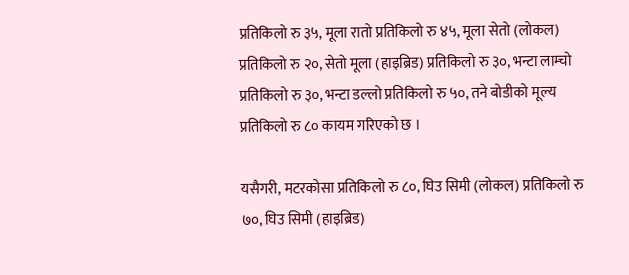प्रतिकिलो रु ३५, मूला रातो प्रतिकिलो रु ४५, मूला सेतो (लोकल) प्रतिकिलो रु २०, सेतो मूला (हाइब्रिड) प्रतिकिलो रु ३०, भन्टा लाम्चो प्रतिकिलो रु ३०, भन्टा डल्लो प्रतिकिलो रु ५०, तने बोडीको मूल्य प्रतिकिलो रु ८० कायम गरिएको छ ।

यसैगरी, मटरकोसा प्रतिकिलो रु ८०, घिउ सिमी (लोकल) प्रतिकिलो रु ७०, घिउ सिमी (हाइब्रिड)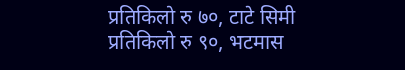प्रतिकिलो रु ७०, टाटे सिमी प्रतिकिलो रु ९०, भटमास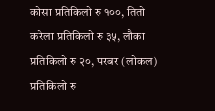कोसा प्रतिकिलो रु १००, तितो करेला प्रतिकिलो रु ३५, लौका प्रतिकिलो रु २०, परबर (लोकल) प्रतिकिलो रु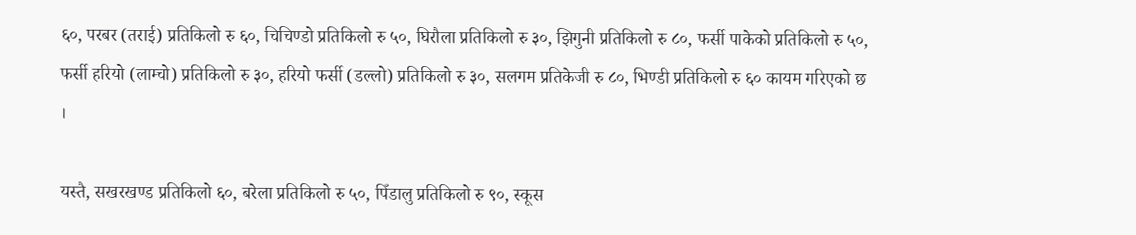६०, परबर (तराई) प्रतिकिलो रु ६०, चिचिण्डो प्रतिकिलो रु ५०, घिरौला प्रतिकिलो रु ३०, झिगुनी प्रतिकिलो रु ८०, फर्सी पाकेको प्रतिकिलो रु ५०, फर्सी हरियो (लाम्चो) प्रतिकिलो रु ३०, हरियो फर्सी (डल्लो) प्रतिकिलो रु ३०, सलगम प्रतिकेजी रु ८०, भिण्डी प्रतिकिलो रु ६० कायम गरिएको छ ।

यस्तै, सखरखण्ड प्रतिकिलो ६०, बरेला प्रतिकिलो रु ५०, पिँडालु प्रतिकिलो रु ९०, स्कूस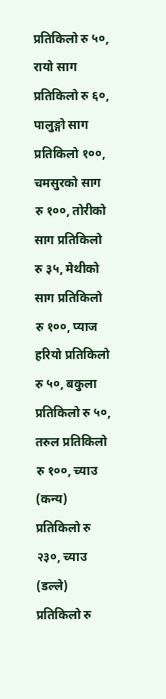प्रतिकिलो रु ५०, रायो साग प्रतिकिलो रु ६०, पालुङ्गो साग प्रतिकिलो १००, चमसुरको साग रु १००, तोरीको साग प्रतिकिलो रु ३५, मेथीको साग प्रतिकिलो रु १००, प्याज हरियो प्रतिकिलो रु ५०, बकुला प्रतिकिलो रु ५०, तरुल प्रतिकिलो रु १००, च्याउ (कन्य) प्रतिकिलो रु २३०, च्याउ (डल्ले) प्रतिकिलो रु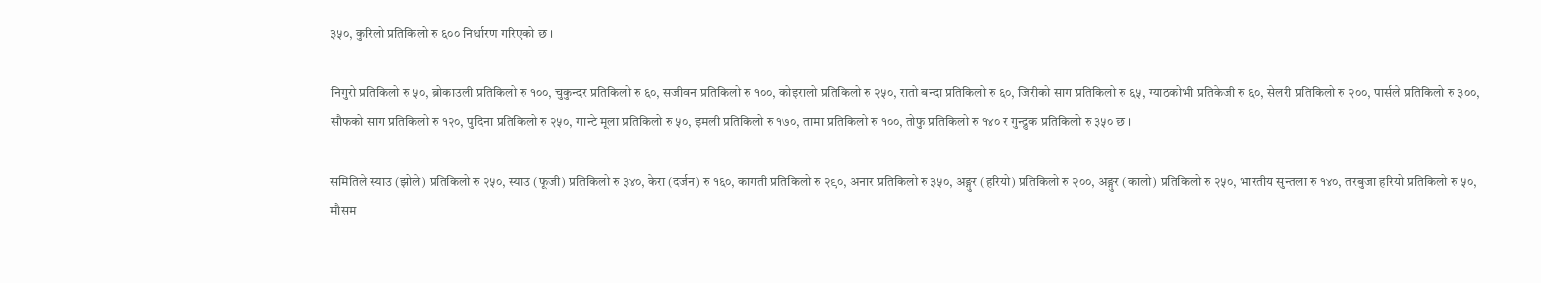३५०, कुरिलो प्रतिकिलो रु ६०० निर्धारण गरिएको छ ।

निगुरो प्रतिकिलो रु ५०, ब्रोकाउली प्रतिकिलो रु १००, चुकुन्दर प्रतिकिलो रु ६०, सजीवन प्रतिकिलो रु १००, कोइरालो प्रतिकिलो रु २५०, रातो बन्दा प्रतिकिलो रु ६०, जिरीको साग प्रतिकिलो रु ६५, ग्याठकोभी प्रतिकेजी रु ६०, सेलरी प्रतिकिलो रु २००, पार्सले प्रतिकिलो रु ३००, सौफको साग प्रतिकिलो रु १२०, पुदिना प्रतिकिलो रु २५०, गान्टे मूला प्रतिकिलो रु ५०, इमली प्रतिकिलो रु १७०, तामा प्रतिकिलो रु १००, तोफु प्रतिकिलो रु १४० र गुन्द्रुक प्रतिकिलो रु ३५० छ ।

समितिले स्याउ (झोले) प्रतिकिलो रु २५०, स्याउ (फूजी) प्रतिकिलो रु ३४०, केरा (दर्जन) रु १६०, कागती प्रतिकिलो रु २९०, अनार प्रतिकिलो रु ३५०, अङ्गुर (हरियो) प्रतिकिलो रु २००, अङ्गुर (कालो) प्रतिकिलो रु २५०, भारतीय सुन्तला रु १४०, तरबुजा हरियो प्रतिकिलो रु ५०, मौसम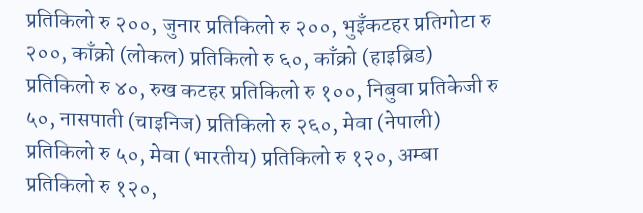प्रतिकिलो रु २००, जुनार प्रतिकिलो रु २००, भुइँकटहर प्रतिगोटा रु २००, काँक्रो (लोकल) प्रतिकिलो रु ६०, काँक्रो (हाइब्रिड) प्रतिकिलो रु ४०, रुख कटहर प्रतिकिलो रु १००, निबुवा प्रतिकेजी रु ५०, नासपाती (चाइनिज) प्रतिकिलो रु २६०, मेवा (नेपाली) प्रतिकिलो रु ५०, मेवा (भारतीय) प्रतिकिलो रु १२०, अम्बा प्रतिकिलो रु १२०,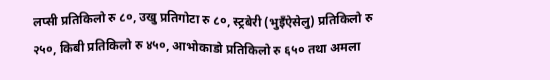लप्सी प्रतिकिलो रु ८०, उखु प्रतिगोटा रु ८०, स्ट्रबेरी (भुइँऐसेलु) प्रतिकिलो रु २५०, किबी प्रतिकिलो रु ४५०, आभोकाडो प्रतिकिलो रु ६५० तथा अमला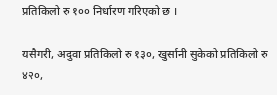प्रतिकिलो रु १०० निर्धारण गरिएको छ ।

यसैगरी, अदुवा प्रतिकिलो रु १३०, खुर्सानी सुकेको प्रतिकिलो रु ४२०,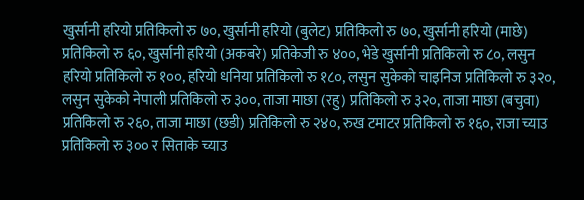खुर्सानी हरियो प्रतिकिलो रु ७०, खुर्सानी हरियो (बुलेट) प्रतिकिलो रु ७०, खुर्सानी हरियो (माछे) प्रतिकिलो रु ६०, खुर्सानी हरियो (अकबरे) प्रतिकेजी रु ४००, भेडे खुर्सानी प्रतिकिलो रु ८०, लसुन हरियो प्रतिकिलो रु १००, हरियो धनिया प्रतिकिलो रु १८०, लसुन सुकेको चाइनिज प्रतिकिलो रु ३२०, लसुन सुकेको नेपाली प्रतिकिलो रु ३००, ताजा माछा (रहु) प्रतिकिलो रु ३२०, ताजा माछा (बचुवा) प्रतिकिलो रु २६०, ताजा माछा (छडी) प्रतिकिलो रु २४०, रुख टमाटर प्रतिकिलो रु १६०, राजा च्याउ प्रतिकिलो रु ३०० र सिताके च्याउ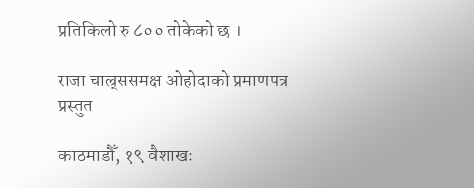प्रतिकिलो रु ८०० तोकेको छ ।

राजा चाल्र्ससमक्ष ओहोदाको प्रमाणपत्र प्रस्तुत

काठमाडौँ, १९ वैशाखः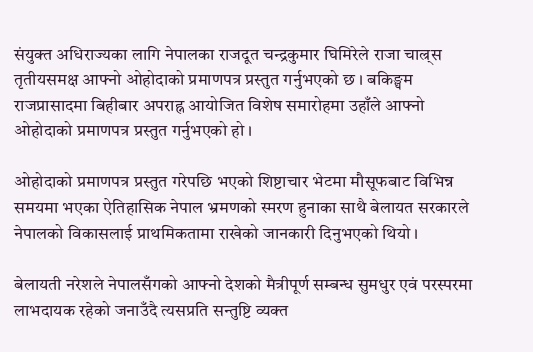संयुक्त अधिराज्यका लागि नेपालका राजदूत चन्द्रकुमार घिमिरेले राजा चाल्र्स तृतीयसमक्ष आफ्नो ओहोदाको प्रमाणपत्र प्रस्तुत गर्नुभएको छ । बकिङ्घम राजप्रासादमा बिहीबार अपराह्न आयोजित विशेष समारोहमा उहाँले आफ्नो ओहोदाको प्रमाणपत्र प्रस्तुत गर्नुभएको हो ।

ओहोदाको प्रमाणपत्र प्रस्तुत गरेपछि भएको शिष्टाचार भेटमा मौसूफबाट विभिन्न समयमा भएका ऐतिहासिक नेपाल भ्रमणको स्मरण हुनाका साथै बेलायत सरकारले नेपालको विकासलाई प्राथमिकतामा राखेको जानकारी दिनुभएको थियो ।

बेलायती नरेशले नेपालसँगको आफ्नो देशको मैत्रीपूर्ण सम्बन्ध सुमधुर एवं परस्परमा लाभदायक रहेको जनाउँदै त्यसप्रति सन्तुष्टि व्यक्त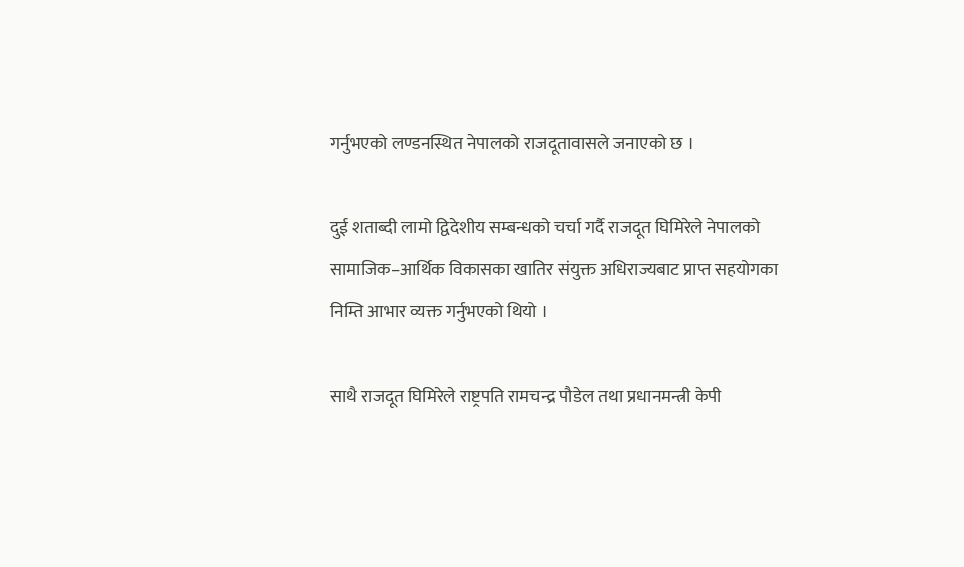गर्नुभएको लण्डनस्थित नेपालको राजदूतावासले जनाएको छ ।

दुई शताब्दी लामो द्विदेशीय सम्बन्धको चर्चा गर्दै राजदूत घिमिरेले नेपालको सामाजिक–आर्थिक विकासका खातिर संयुक्त अधिराज्यबाट प्राप्त सहयोगका निम्ति आभार व्यक्त गर्नुभएको थियो ।

साथै राजदूत घिमिरेले राष्ट्रपति रामचन्द्र पौडेल तथा प्रधानमन्त्री केपी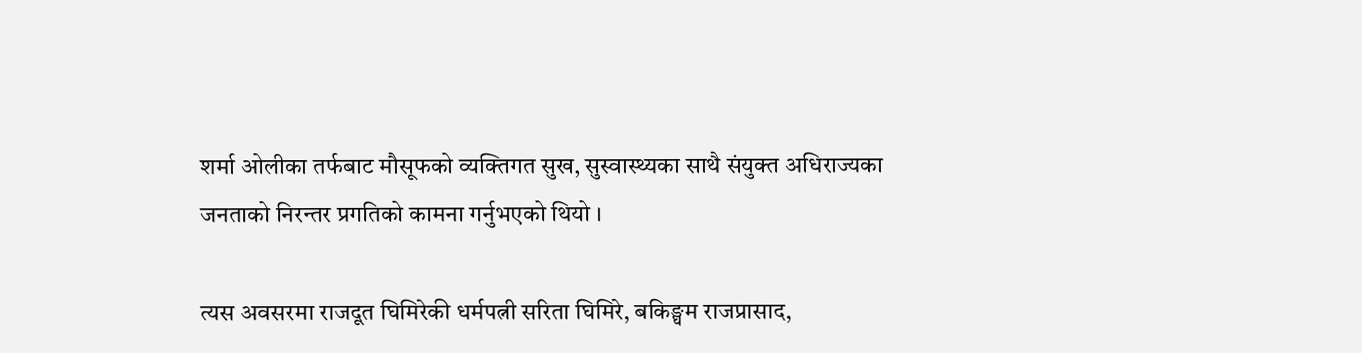शर्मा ओलीका तर्फबाट मौसूफको व्यक्तिगत सुख, सुस्वास्थ्यका साथै संयुक्त अधिराज्यका जनताको निरन्तर प्रगतिको कामना गर्नुभएको थियो ।

त्यस अवसरमा राजदूत घिमिरेकी धर्मपत्नी सरिता घिमिरे, बकिङ्घम राजप्रासाद,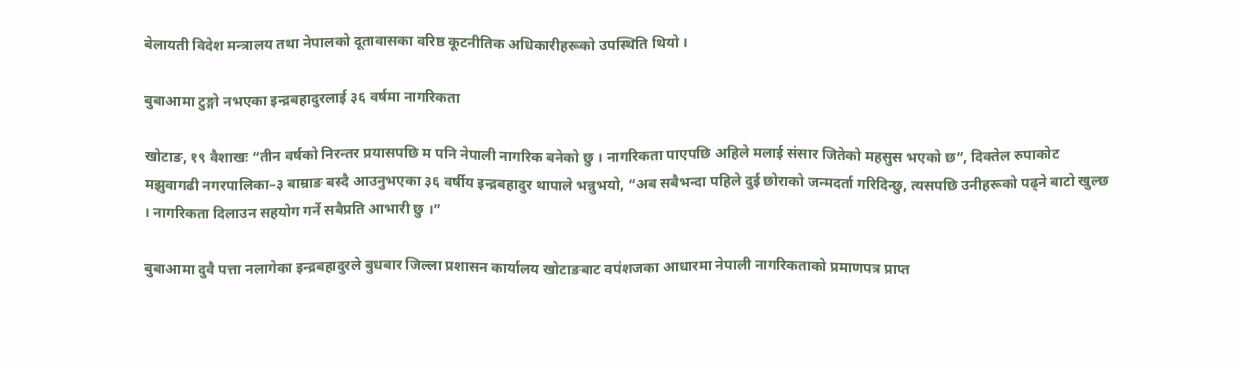बेलायती विदेश मन्त्रालय तथा नेपालको दूतावासका वरिष्ठ कूटनीतिक अधिकारीहरूको उपस्थिति थियो ।

बुबाआमा टुङ्गो नभएका इन्द्रबहादुरलाई ३६ वर्षमा नागरिकता

खोटाङ, १९ वैशाखः “तीन वर्षको निरन्तर प्रयासपछि म पनि नेपाली नागरिक बनेको छु । नागरिकता पाएपछि अहिले मलाई संसार जितेको महसुस भएको छ”, दिक्तेल रुपाकोट मझुवागढी नगरपालिका–३ बाम्राङ बस्दै आउनुभएका ३६ वर्षीय इन्द्रबहादुर थापाले भन्नुभयो, “अब सबैभन्दा पहिले दुई छोराको जन्मदर्ता गरिदिन्छु, त्यसपछि उनीहरूको पढ्ने बाटो खुल्छ । नागरिकता दिलाउन सहयोग गर्ने सबैप्रति आभारी छु ।”

बुबाआमा दुवै पत्ता नलागेका इन्द्रबहादुरले बुधबार जिल्ला प्रशासन कार्यालय खोटाङबाट वपंशजका आधारमा नेपाली नागरिकताको प्रमाणपत्र प्राप्त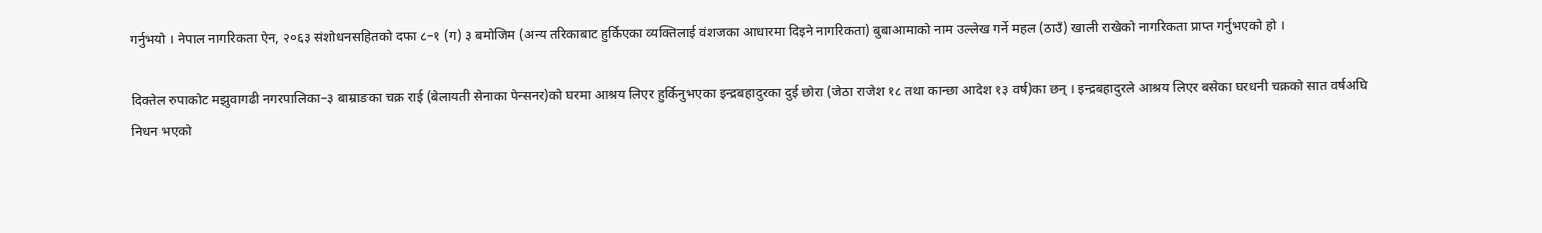गर्नुभयो । नेपाल नागरिकता ऐन, २०६३ संशोधनसहितको दफा ८–१ (ग) ३ बमोजिम (अन्य तरिकाबाट हुर्किएका व्यक्तिलाई वंशजका आधारमा दिइने नागरिकता) बुबाआमाको नाम उल्लेख गर्ने महल (ठाउँ) खाली राखेको नागरिकता प्राप्त गर्नुभएको हो ।

दिक्तेल रुपाकोट मझुवागढी नगरपालिका–३ बाम्राङका चक्र राई (बेलायती सेनाका पेन्सनर)को घरमा आश्रय लिएर हुर्किनुभएका इन्द्रबहादुरका दुई छोरा (जेठा राजेश १८ तथा कान्छा आदेश १३ वर्ष)का छन् । इन्द्रबहादुरले आश्रय लिएर बसेका घरधनी चक्रको सात वर्षअघि निधन भएको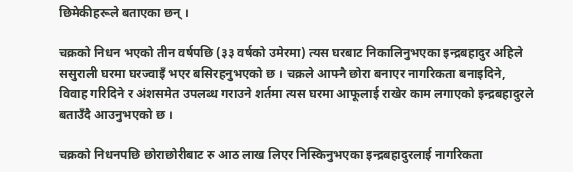छिमेकीहरूले बताएका छन् ।

चक्रको निधन भएको तीन वर्षपछि (३३ वर्षको उमेरमा) त्यस घरबाट निकालिनुभएका इन्द्रबहादुर अहिले ससुराली घरमा घरज्वाइँ भएर बसिरहनुभएको छ । चक्रले आफ्नै छोरा बनाएर नागरिकता बनाइदिने, विवाह गरिदिने र अंशसमेत उपलब्ध गराउने शर्तमा त्यस घरमा आफूलाई राखेर काम लगाएको इन्द्रबहादुरले बताउँदै आउनुभएको छ ।

चक्रको निधनपछि छोराछोरीबाट रु आठ लाख लिएर निस्किनुभएका इन्द्रबहादुरलाई नागरिकता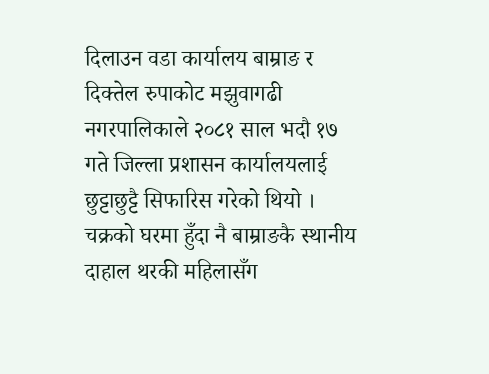दिलाउन वडा कार्यालय बाम्राङ र दिक्तेल रुपाकोट मझुवागढी नगरपालिकाले २०८१ साल भदौ १७ गते जिल्ला प्रशासन कार्यालयलाई छुट्टाछुट्टै सिफारिस गरेको थियो । चक्रको घरमा हुँदा नै बाम्राङकै स्थानीय दाहाल थरकी महिलासँग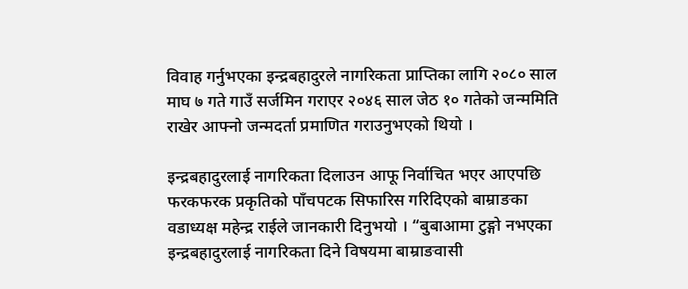विवाह गर्नुभएका इन्द्रबहादुरले नागरिकता प्राप्तिका लागि २०८० साल माघ ७ गते गाउँ सर्जमिन गराएर २०४६ साल जेठ १० गतेको जन्ममिति राखेर आफ्नो जन्मदर्ता प्रमाणित गराउनुभएको थियो ।

इन्द्रबहादुरलाई नागरिकता दिलाउन आफू निर्वाचित भएर आएपछि फरकफरक प्रकृतिको पाँचपटक सिफारिस गरिदिएको बाम्राङका वडाध्यक्ष महेन्द्र राईले जानकारी दिनुभयो । “बुबाआमा टुङ्गो नभएका इन्द्रबहादुरलाई नागरिकता दिने विषयमा बाम्राङवासी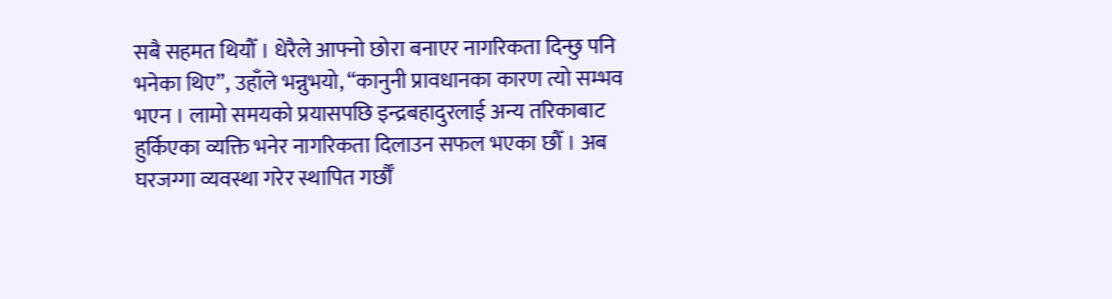सबै सहमत थियौँ । धेरैले आफ्नो छोरा बनाएर नागरिकता दिन्छु पनि भनेका थिए”, उहाँले भन्नुभयो, “कानुनी प्रावधानका कारण त्यो सम्भव भएन । लामो समयको प्रयासपछि इन्द्रबहादुरलाई अन्य तरिकाबाट हुर्किएका व्यक्ति भनेर नागरिकता दिलाउन सफल भएका छौँ । अब घरजग्गा व्यवस्था गरेर स्थापित गर्छौँ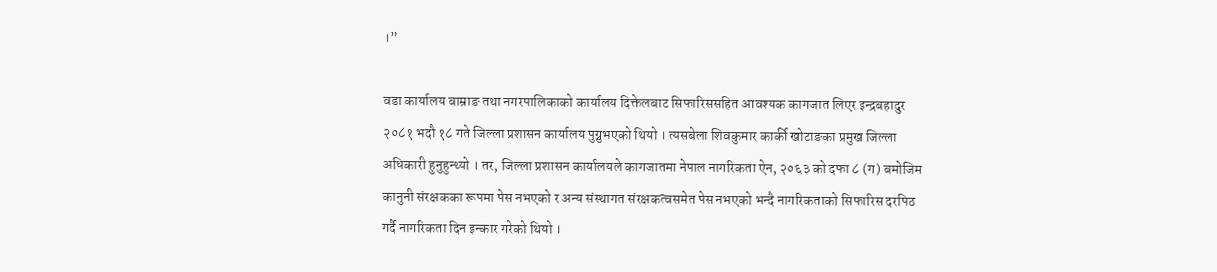।”

वडा कार्यालय बाम्राङ तथा नगरपालिकाको कार्यालय दिक्तेलबाट सिफारिससहित आवश्यक कागजात लिएर इन्द्रबहादुर २०८१ भदौ १८ गते जिल्ला प्रशासन कार्यालय पुग्नुभएको थियो । त्यसबेला शिवकुमार कार्की खोटाङका प्रमुख जिल्ला अधिकारी हुनुहुन्थ्यो । तर, जिल्ला प्रशासन कार्यालयले कागजातमा नेपाल नागरिकता ऐन, २०६३ को दफा ८ (ग) बमोजिम कानुनी संरक्षकका रूपमा पेस नभएको र अन्य संस्थागत संरक्षकत्वसमेत पेस नभएको भन्दै नागरिकताको सिफारिस दरपिठ गर्दै नागरिकता दिन इन्कार गरेको थियो ।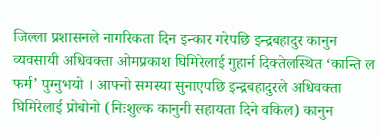जिल्ला प्रशासनले नागरिकता दिन इन्कार गरेपछि इन्द्रबहादुर कानुन व्यवसायी अधिवक्ता ओमप्रकाश घिमिरेलाई गुहार्न दिक्तेलस्थित ‘कान्ति ल फर्म’ पुग्नुभयो । आफ्नो समस्या सुनाएपछि इन्द्रबहादुरले अधिवक्ता घिमिरेलाई प्रोबोनो (निःशुल्क कानुनी सहायता दिने वकिल) कानुन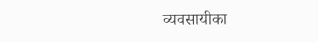व्यवसायीका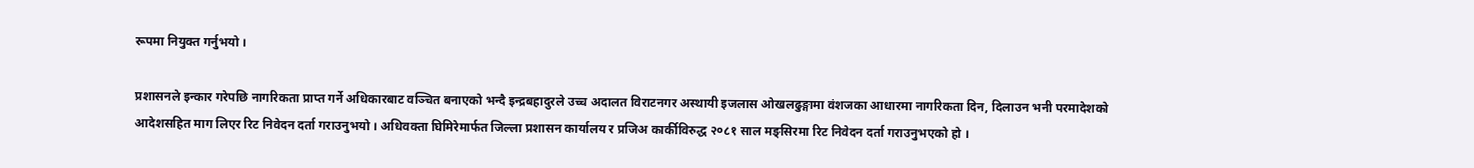रूपमा नियुक्त गर्नुभयो ।

प्रशासनले इन्कार गरेपछि नागरिकता प्राप्त गर्ने अधिकारबाट वञ्चित बनाएको भन्दै इन्द्रबहादुरले उच्च अदालत विराटनगर अस्थायी इजलास ओखलढुङ्गामा वंशजका आधारमा नागरिकता दिन, दिलाउन भनी परमादेशको आदेशसहित माग लिएर रिट निवेदन दर्ता गराउनुभयो । अधिवक्ता घिमिरेमार्फत जिल्ला प्रशासन कार्यालय र प्रजिअ कार्कीविरुद्ध २०८१ साल मङ्सिरमा रिट निवेदन दर्ता गराउनुभएको हो ।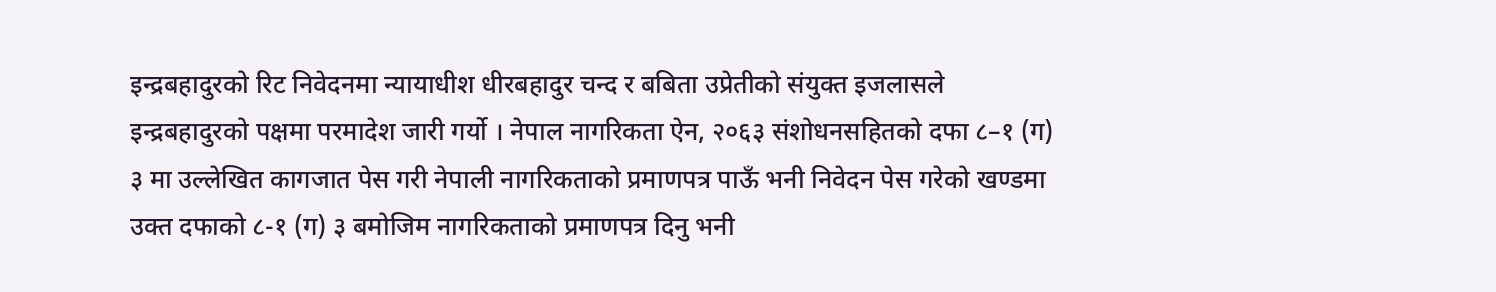इन्द्रबहादुरको रिट निवेदनमा न्यायाधीश धीरबहादुर चन्द र बबिता उप्रेतीको संयुक्त इजलासले इन्द्रबहादुरको पक्षमा परमादेश जारी गर्यो । नेपाल नागरिकता ऐन, २०६३ संशोधनसहितको दफा ८–१ (ग) ३ मा उल्लेखित कागजात पेस गरी नेपाली नागरिकताको प्रमाणपत्र पाऊँ भनी निवेदन पेस गरेको खण्डमा उक्त दफाको ८‐१ (ग) ३ बमोजिम नागरिकताको प्रमाणपत्र दिनु भनी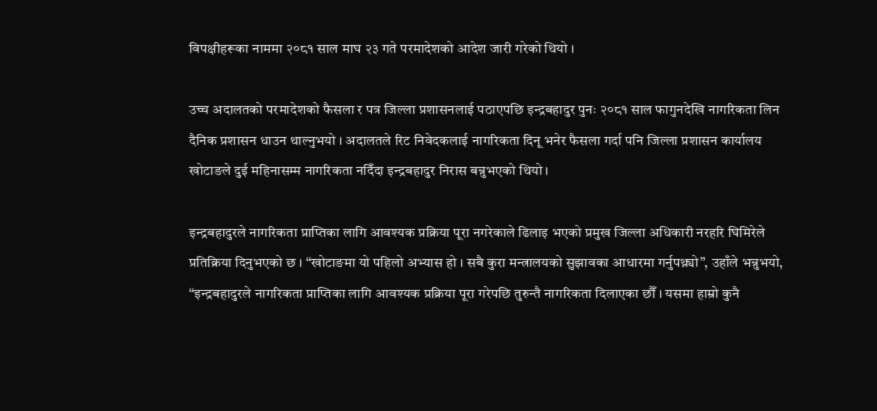विपक्षीहरूका नाममा २०८१ साल माघ २३ गते परमादेशको आदेश जारी गरेको थियो ।

उच्च अदालतको परमादेशको फैसला र पत्र जिल्ला प्रशासनलाई पठाएपछि इन्द्रबहादुर पुनः २०८१ साल फागुनदेखि नागरिकता लिन दैनिक प्रशासन धाउन थाल्नुभयो । अदालतले रिट निवेदकलाई नागरिकता दिनू भनेर फैसला गर्दा पनि जिल्ला प्रशासन कार्यालय खोटाङले दुई महिनासम्म नागरिकता नदिँदा इन्द्रबहादुर निरास बन्नुभएको थियो ।

इन्द्रबहादुरले नागरिकता प्राप्तिका लागि आवश्यक प्रक्रिया पूरा नगरेकाले ढिलाइ भएको प्रमुख जिल्ला अधिकारी नरहरि घिमिरेले प्रतिक्रिया दिनुभएको छ । “खोटाङमा यो पहिलो अभ्यास हो । सबै कुरा मन्त्रालयको सुझावका आधारमा गर्नुपथ्र्यो”, उहाँले भन्नुभयो, “इन्द्रबहादुरले नागरिकता प्राप्तिका लागि आवश्यक प्रक्रिया पूरा गरेपछि तुरुन्तै नागरिकता दिलाएका छौँ । यसमा हाम्रो कुनै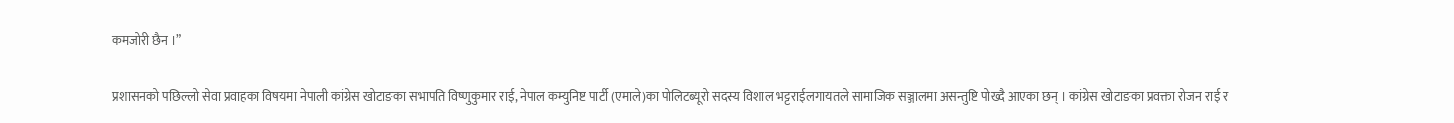कमजोरी छैन ।”

प्रशासनको पछिल्लो सेवा प्रवाहका विषयमा नेपाली कांग्रेस खोटाङका सभापति विष्णुकुमार राई, नेपाल कम्युनिष्ट पार्टी (एमाले)का पोलिटब्यूरो सदस्य विशाल भट्टराईलगायतले सामाजिक सञ्जालमा असन्तुष्टि पोख्दै आएका छन् । कांग्रेस खोटाङका प्रवक्ता रोजन राई र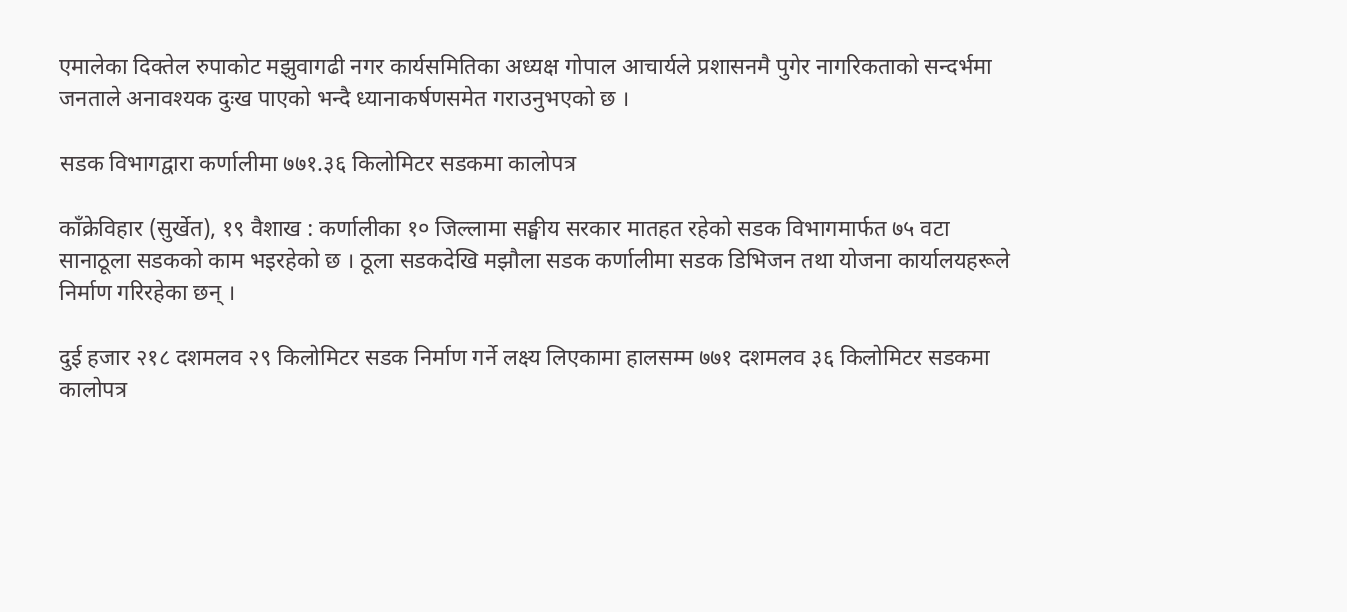एमालेका दिक्तेल रुपाकोट मझुवागढी नगर कार्यसमितिका अध्यक्ष गोपाल आचार्यले प्रशासनमै पुगेर नागरिकताको सन्दर्भमा जनताले अनावश्यक दुःख पाएको भन्दै ध्यानाकर्षणसमेत गराउनुभएको छ ।

सडक विभागद्वारा कर्णालीमा ७७१.३६ किलोमिटर सडकमा कालोपत्र

काँक्रेविहार (सुर्खेत), १९ वैशाख : कर्णालीका १० जिल्लामा सङ्घीय सरकार मातहत रहेको सडक विभागमार्फत ७५ वटा सानाठूला सडकको काम भइरहेको छ । ठूला सडकदेखि मझौला सडक कर्णालीमा सडक डिभिजन तथा योजना कार्यालयहरूले निर्माण गरिरहेका छन् ।

दुई हजार २१८ दशमलव २९ किलोमिटर सडक निर्माण गर्ने लक्ष्य लिएकामा हालसम्म ७७१ दशमलव ३६ किलोमिटर सडकमा कालोपत्र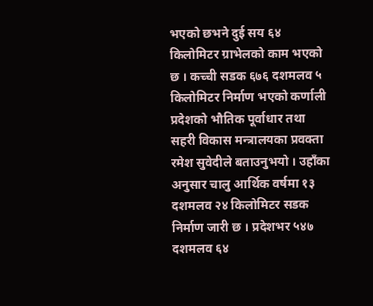भएको छभने दुई सय ६४ किलोमिटर ग्राभेलको काम भएको छ । कच्ची सडक ६७६ दशमलव ५ किलोमिटर निर्माण भएको कर्णाली प्रदेशको भौतिक पूर्वाधार तथा सहरी विकास मन्त्रालयका प्रवक्ता रमेश सुवेदीले बताउनुभयो । उहाँका अनुसार चालु आर्थिक वर्षमा १३ दशमलव २४ किलोमिटर सडक निर्माण जारी छ । प्रदेशभर ५४७ दशमलव ६४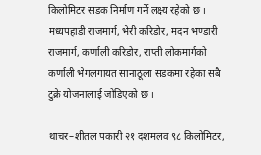किलोमिटर सडक निर्माण गर्ने लक्ष्य रहेको छ । मध्यपहाडी राजमार्ग, भेरी करिडोर, मदन भण्डारी राजमार्ग, कर्णाली करिडोर, राप्ती लोकमार्गको कर्णाली भेगलगायत सानाठूला सडकमा रहेका सबै टुक्रे योजनालाई जोडिएको छ ।

थाचर–शीतल पकारी २१ दशमलव ९८ किलोमिटर,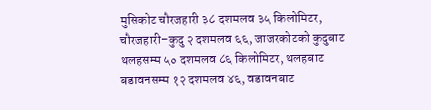मुसिकोट चौरजहारी ३८ दशमलव ३५ किलोमिटर, चौरजहारी–कुदु २ दशमलव ६६, जाजरकोटको कुदुबाट थलहसम्म ५० दशमलव ८६ किलोमिटर, थलहबाट बडावनसम्म १२ दशमलव ४६, वडावनबाट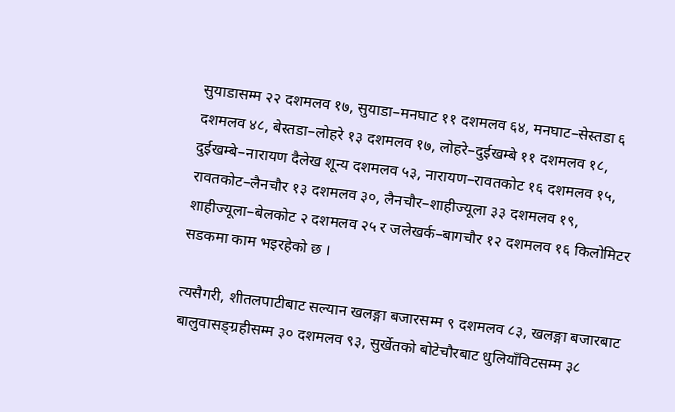सुयाडासम्म २२ दशमलव १७, सुयाडा–मनघाट ११ दशमलव ६४, मनघाट–सेस्तडा ६ दशमलव ४८, बेस्तडा–लोहरे १३ दशमलव १७, लोहरे–दुईखम्बे ११ दशमलव १८, दुईखम्बे–नारायण दैलेख शून्य दशमलव ५३, नारायण–रावतकोट १६ दशमलव १५, रावतकोट–लैनचौर १३ दशमलव ३०, लैनचौर–शाहीज्यूला ३३ दशमलव १९, शाहीज्यूला–बेलकोट २ दशमलव २५ र जलेखर्क–बागचौर १२ दशमलव १६ किलोमिटर सडकमा काम भइरहेको छ ।

त्यसैगरी, शीतलपाटीबाट सल्यान खलङ्गा बजारसम्म ९ दशमलव ८३, खलङ्गा बजारबाट बालुवासङ्ग्रहीसम्म ३० दशमलव ९३, सुर्खेतको बोटेचौरबाट धुलियाँविटसम्म ३८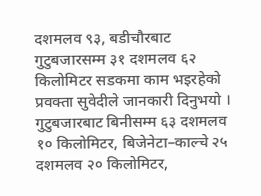दशमलव ९३, बडीचौरबाट गुटुबजारसम्म ३१ दशमलव ६२ किलोमिटर सडकमा काम भइरहेको प्रवक्ता सुवेदीले जानकारी दिनुभयो । गुटुबजारबाट बिनीसम्म ६३ दशमलव १० किलोमिटर, बिजेनेटा–काल्चे २५ दशमलव २० किलोमिटर,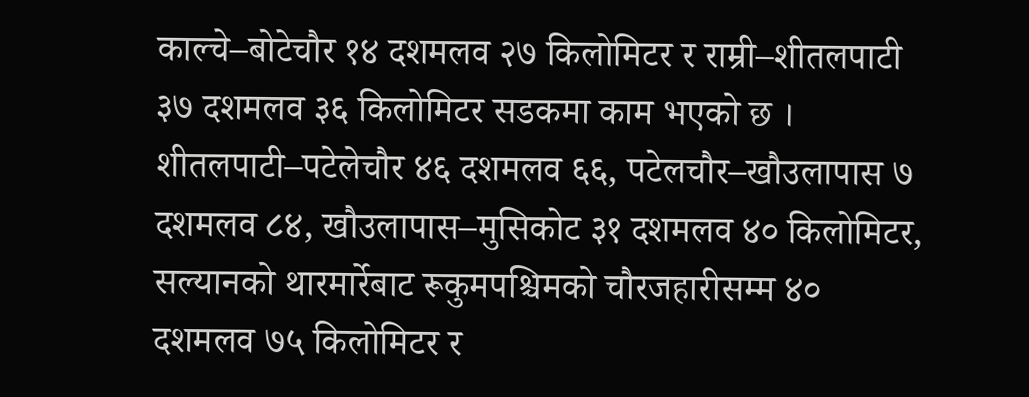काल्चे–बोटेचौर १४ दशमलव २७ किलोमिटर र राम्री–शीतलपाटी ३७ दशमलव ३६ किलोमिटर सडकमा काम भएको छ । शीतलपाटी–पटेलेचौर ४६ दशमलव ६६, पटेलचौर–खौउलापास ७ दशमलव ८४, खौउलापास–मुसिकोट ३१ दशमलव ४० किलोमिटर, सल्यानको थारमार्रेबाट रूकुमपश्चिमको चौरजहारीसम्म ४० दशमलव ७५ किलोमिटर र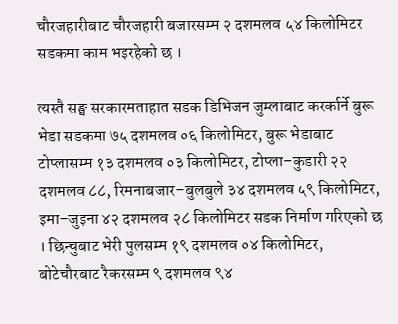चौरजहारीबाट चौरजहारी बजारसम्म २ दशमलव ५४ किलोमिटर सडकमा काम भइरहेको छ ।

त्यस्तै सङ्घ सरकारमताहात सडक डिभिजन जुम्लाबाट करर्कार्ने बुरू भेडा सडकमा ७५ दशमलव ०६ किलोमिटर, बुरू भेडाबाट टोप्लासम्म १३ दशमलव ०३ किलोमिटर, टोप्ला–कुडारी २२ दशमलव ८८, रिमनाबजार–बुलबुले ३४ दशमलव ५९ किलोमिटर, इमा–जुइना ४२ दशमलव २८ किलोमिटर सडक निर्माण गरिएको छ । छिन्चुबाट भेरी पुलसम्म १९ दशमलव ०४ किलोमिटर, बोटेचौरबाट रैकरसम्म ९ दशमलव ९४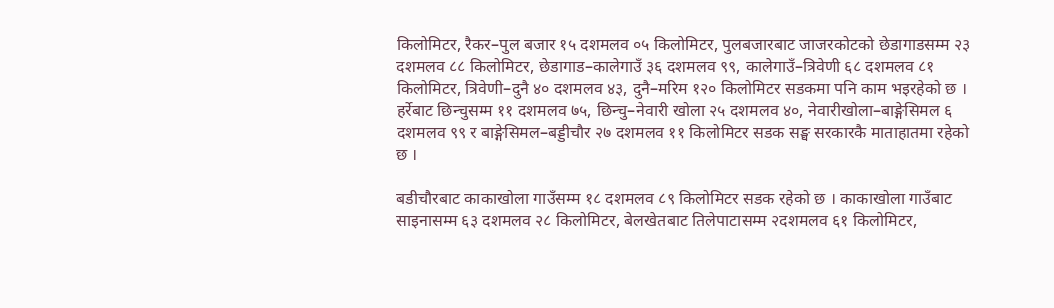किलोमिटर, रैकर–पुल बजार १५ दशमलव ०५ किलोमिटर, पुलबजारबाट जाजरकोटको छेडागाडसम्म २३ दशमलव ८८ किलोमिटर, छेडागाड–कालेगाउँ ३६ दशमलव ९९, कालेगाउँ–त्रिवेणी ६८ दशमलव ८१ किलोमिटर, त्रिवेणी–दुनै ४० दशमलव ४३, दुनै–मरिम १२० किलोमिटर सडकमा पनि काम भइरहेको छ । हर्रेबाट छिन्चुसम्म ११ दशमलव ७५, छिन्चु–नेवारी खोला २५ दशमलव ४०, नेवारीखोला–बाङ्गेसिमल ६ दशमलव ९९ र बाङ्गेसिमल–बड्डीचौर २७ दशमलव ११ किलोमिटर सडक सङ्घ सरकारकै माताहातमा रहेको छ ।

बडीचौरबाट काकाखोला गाउँसम्म १८ दशमलव ८९ किलोमिटर सडक रहेको छ । काकाखोला गाउँबाट साइनासम्म ६३ दशमलव २८ किलोमिटर, बेलखेतबाट तिलेपाटासम्म २दशमलव ६१ किलोमिटर,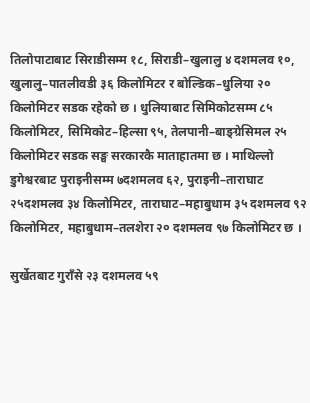तिलोपाटाबाट सिराडीसम्म १८, सिराडी–खुलालु ४ दशमलव १०, खुलालु–पातलीवडी ३६ किलोमिटर र बोल्डिक–धुलिया २० किलोमिटर सडक रहेको छ । धुलियाबाट सिमिकोटसम्म ८५ किलोमिटर, सिमिकोट–हिल्सा ९५, तेलपानी–बाङ्ग्रेसिमल २५ किलोमिटर सडक सङ्घ सरकारकै माताहातमा छ । माथिल्लो डुगेश्वरबाट पुराइनीसम्म ७दशमलव ६२, पुराइनी–ताराघाट २५दशमलव ३४ किलोमिटर, ताराघाट–महाबुधाम ३५ दशमलव ९२ किलोमिटर, महाबुधाम–तलशेरा २० दशमलव ९७ किलोमिटर छ ।

सुर्खेतबाट गुराँसे २३ दशमलव ५९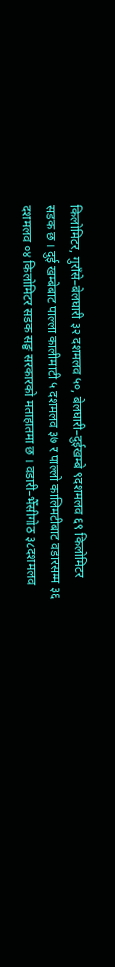किलोमिटर, गुराँसे–बेलघारी ३२ दशमलव ५०, बेलघारी–दुईखम्बे ९दशमलव ६९ किलोमिटर सडक छ । दुई खम्बेबाट पाल्ला कालीमाटी ५ दशमलव ३७ र पाल्लो कालिमटीबाट वडारसम्म ३६ दशमलव ०४ किलोमिटर सडक सङ्घ सरकारको मताहातमा छ । वडारी–भैँसीगोठ ३८दशमलव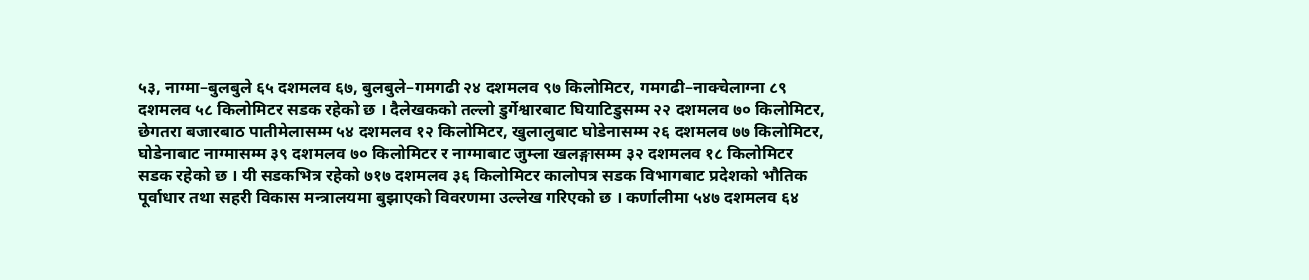५३, नाग्मा–बुलबुले ६५ दशमलव ६७, बुलबुले–गमगढी २४ दशमलव ९७ किलोमिटर, गमगढी–नाक्चेलाग्ना ८९ दशमलव ५८ किलोमिटर सडक रहेको छ । दैलेखकको तल्लो डुर्गेश्वारबाट घियाटिडुसम्म २२ दशमलव ७० किलोमिटर, छेगतरा बजारबाठ पातीमेलासम्म ५४ दशमलव १२ किलोमिटर, खुलालुबाट घोडेनासम्म २६ दशमलव ७७ किलोमिटर, घोडेनाबाट नाग्मासम्म ३९ दशमलव ७० किलोमिटर र नाग्माबाट जुम्ला खलङ्गासम्म ३२ दशमलव १८ किलोमिटर सडक रहेको छ । यी सडकभित्र रहेको ७१७ दशमलव ३६ किलोमिटर कालोपत्र सडक विभागबाट प्रदेशको भौतिक पूर्वाधार तथा सहरी विकास मन्त्रालयमा बुझाएको विवरणमा उल्लेख गरिएको छ । कर्णालीमा ५४७ दशमलव ६४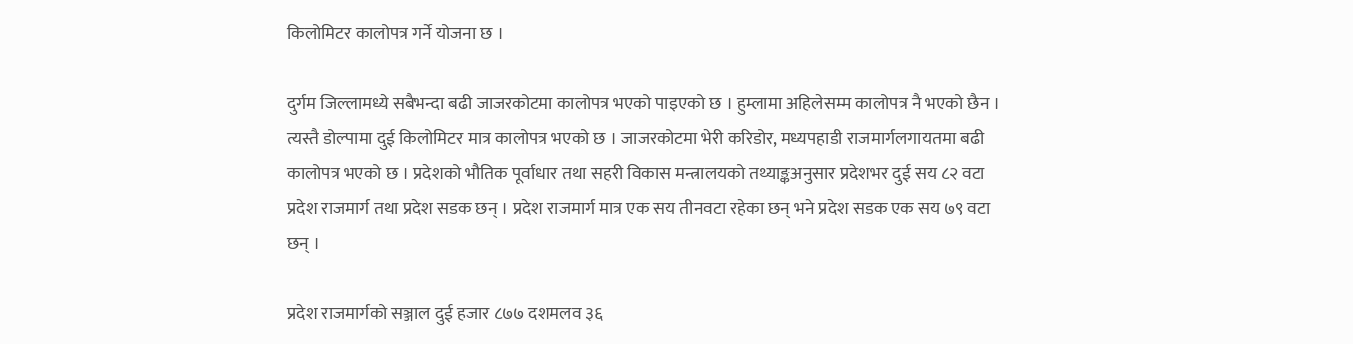किलोमिटर कालोपत्र गर्ने योजना छ ।

दुर्गम जिल्लामध्ये सबैभन्दा बढी जाजरकोटमा कालोपत्र भएको पाइएको छ । हुम्लामा अहिलेसम्म कालोपत्र नै भएको छैन । त्यस्तै डोल्पामा दुई किलोमिटर मात्र कालोपत्र भएको छ । जाजरकोटमा भेरी करिडोर, मध्यपहाडी राजमार्गलगायतमा बढी कालोपत्र भएको छ । प्रदेशको भौतिक पूर्वाधार तथा सहरी विकास मन्त्रालयको तथ्याङ्कअनुसार प्रदेशभर दुई सय ८२ वटा प्रदेश राजमार्ग तथा प्रदेश सडक छन् । प्रदेश राजमार्ग मात्र एक सय तीनवटा रहेका छन् भने प्रदेश सडक एक सय ७९ वटा छन् ।

प्रदेश राजमार्गको सञ्जाल दुई हजार ८७७ दशमलव ३६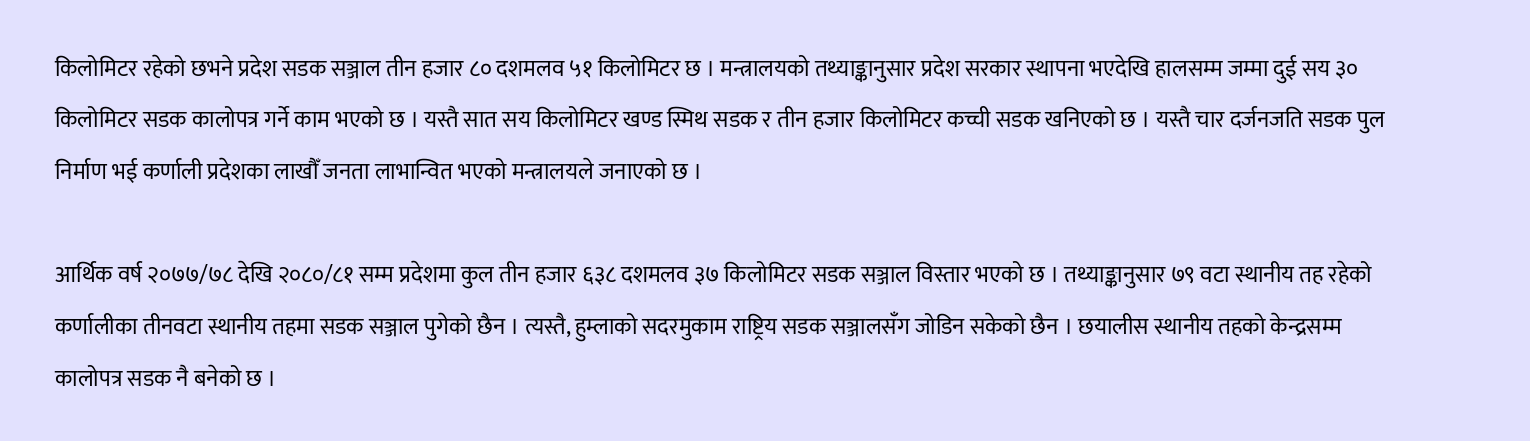किलोमिटर रहेको छभने प्रदेश सडक सञ्जाल तीन हजार ८० दशमलव ५१ किलोमिटर छ । मन्त्रालयको तथ्याङ्कानुसार प्रदेश सरकार स्थापना भएदेखि हालसम्म जम्मा दुई सय ३० किलोमिटर सडक कालोपत्र गर्ने काम भएको छ । यस्तै सात सय किलोमिटर खण्ड स्मिथ सडक र तीन हजार किलोमिटर कच्ची सडक खनिएको छ । यस्तै चार दर्जनजति सडक पुल निर्माण भई कर्णाली प्रदेशका लाखौँ जनता लाभान्वित भएको मन्त्रालयले जनाएको छ ।

आर्थिक वर्ष २०७७/७८ देखि २०८०/८१ सम्म प्रदेशमा कुल तीन हजार ६३८ दशमलव ३७ किलोमिटर सडक सञ्जाल विस्तार भएको छ । तथ्याङ्कानुसार ७९ वटा स्थानीय तह रहेको कर्णालीका तीनवटा स्थानीय तहमा सडक सञ्जाल पुगेको छैन । त्यस्तै, हुम्लाको सदरमुकाम राष्ट्रिय सडक सञ्जालसँग जोडिन सकेको छैन । छयालीस स्थानीय तहको केन्द्रसम्म कालोपत्र सडक नै बनेको छ ।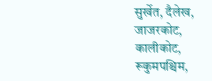सुर्खेत, दैलेख, जाजरकोट, कालीकोट, रूकुमपश्चिम,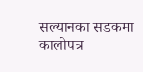सल्यानका सडकमा कालोपत्र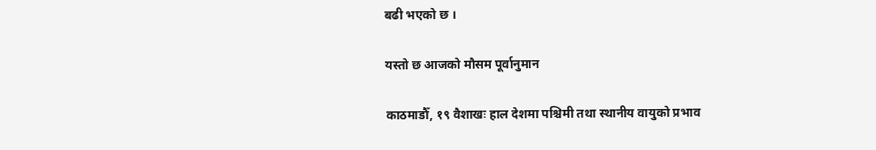बढी भएको छ ।

यस्तो छ आजको मौसम पूर्वानुमान

काठमाडौँ, १९ वैशाखः हाल देशमा पश्चिमी तथा स्थानीय वायुको प्रभाव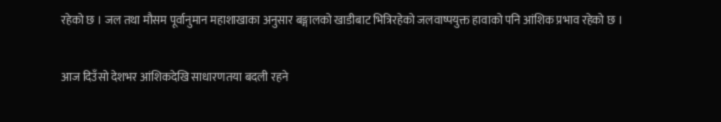रहेको छ । जल तथा मौसम पूर्वानुमान महाशाखाका अनुसार बङ्गालको खाडीबाट भित्रिरहेको जलवाष्पयुक्त हावाको पनि आंशिक प्रभाव रहेको छ ।

आज दिउँसो देशभर आंशिकदेखि साधारणतया बदली रहने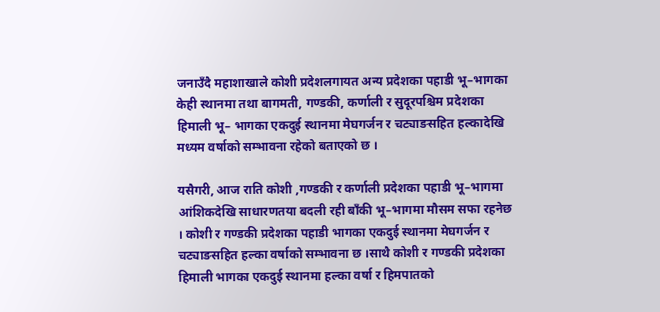जनाउँदै महाशाखाले कोशी प्रदेशलगायत अन्य प्रदेशका पहाडी भू–भागका केही स्थानमा तथा बागमती, गण्डकी, कर्णाली र सुदूरपश्चिम प्रदेशका हिमाली भू– भागका एकदुई स्थानमा मेघगर्जन र चट्याङसहित हल्कादेखि मध्यम वर्षाको सम्भावना रहेको बताएको छ ।

यसैगरी, आज राति कोशी ,गण्डकी र कर्णाली प्रदेशका पहाडी भू–भागमा आंशिकदेखि साधारणतया बदली रही बाँकी भू–भागमा मौसम सफा रहनेछ । कोशी र गण्डकी प्रदेशका पहाडी भागका एकदुई स्थानमा मेघगर्जन र चट्याङसहित हल्का वर्षाको सम्भावना छ ।साथै कोशी र गण्डकी प्रदेशका हिमाली भागका एकदुई स्थानमा हल्का वर्षा र हिमपातको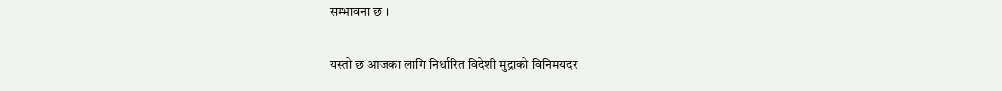सम्भावना छ ।

यस्तो छ आजका लागि निर्धारित विदेशी मुद्राको विनिमयदर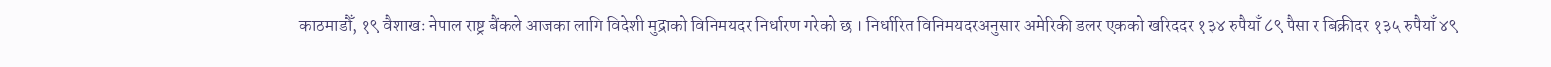काठमाडौँ, १९ वैशाखः नेपाल राष्ट्र बैंकले आजका लागि विदेशी मुद्राको विनिमयदर निर्धारण गरेको छ । निर्धारित विनिमयदरअनुसार अमेरिकी डलर एकको खरिददर १३४ रुपैयाँ ८९ पैसा र बिक्रीदर १३५ रुपैयाँ ४९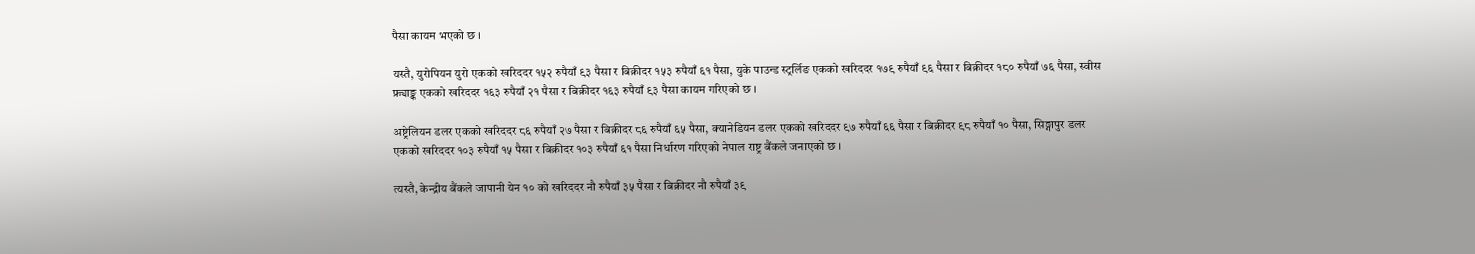पैसा कायम भएको छ ।

यस्तै, युरोपियन युरो एकको खरिददर १५२ रुपैयाँ ९३ पैसा र बिक्रीदर १५३ रुपैयाँ ६१ पैसा, युके पाउन्ड स्ट्रर्लिङ एकको खरिददर १७९ रुपैयाँ ९६ पैसा र बिक्रीदर १८० रुपैयाँ ७६ पैसा, स्वीस फ्र्याङ्क एकको खरिददर १६३ रुपैयाँ २१ पैसा र बिक्रीदर १६३ रुपैयाँ ९३ पैसा कायम गरिएको छ ।

अष्ट्रेलियन डलर एकको खरिददर ८६ रुपैयाँ २७ पैसा र बिक्रीदर ८६ रुपैयाँ ६५ पैसा, क्यानेडियन डलर एकको खरिददर ९७ रुपैयाँ ६६ पैसा र बिक्रीदर ९८ रुपैयाँ १० पैसा, सिङ्गापुर डलर एकको खरिददर १०३ रुपैयाँ १५ पैसा र बिक्रीदर १०३ रुपैयाँ ६१ पैसा निर्धारण गरिएको नेपाल राष्ट्र बैंकले जनाएको छ ।

त्यस्तै, केन्द्रीय बैंकले जापानी येन १० को खरिददर नौ रुपैयाँ ३५ पैसा र बिक्रीदर नौ रुपैयाँ ३९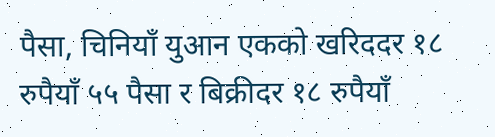पैसा, चिनियाँ युआन एकको खरिददर १८ रुपैयाँ ५५ पैसा र बिक्रीदर १८ रुपैयाँ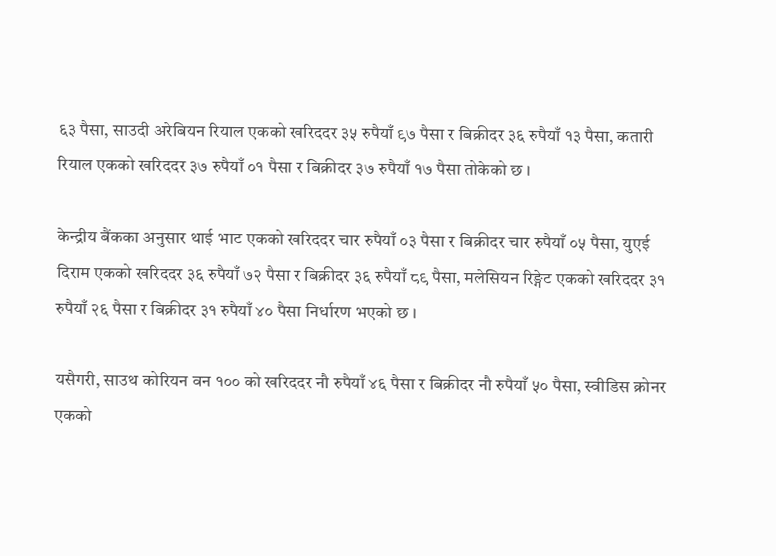६३ पैसा, साउदी अरेबियन रियाल एकको खरिददर ३५ रुपैयाँ ९७ पैसा र बिक्रीदर ३६ रुपैयाँ १३ पैसा, कतारी रियाल एकको खरिददर ३७ रुपैयाँ ०१ पैसा र बिक्रीदर ३७ रुपैयाँ १७ पैसा तोकेको छ ।

केन्द्रीय बैंकका अनुसार थाई भाट एकको खरिददर चार रुपैयाँ ०३ पैसा र बिक्रीदर चार रुपैयाँ ०५ पैसा, युएई दिराम एकको खरिददर ३६ रुपैयाँ ७२ पैसा र बिक्रीदर ३६ रुपैयाँ ८९ पैसा, मलेसियन रिङ्गेट एकको खरिददर ३१ रुपैयाँ २६ पैसा र बिक्रीदर ३१ रुपैयाँ ४० पैसा निर्धारण भएको छ ।

यसैगरी, साउथ कोरियन वन १०० को खरिददर नौ रुपैयाँ ४६ पैसा र बिक्रीदर नौ रुपैयाँ ५० पैसा, स्वीडिस क्रोनर एकको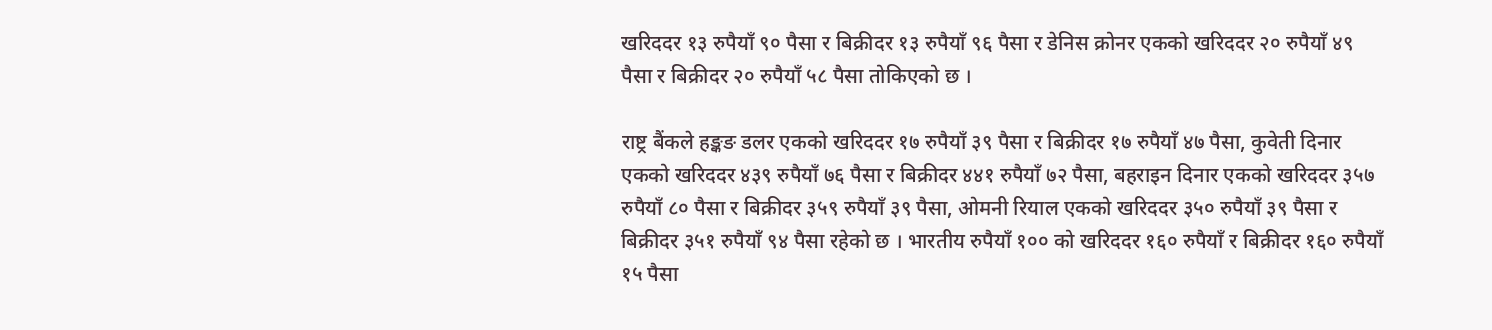खरिददर १३ रुपैयाँ ९० पैसा र बिक्रीदर १३ रुपैयाँ ९६ पैसा र डेनिस क्रोनर एकको खरिददर २० रुपैयाँ ४९ पैसा र बिक्रीदर २० रुपैयाँ ५८ पैसा तोकिएको छ ।

राष्ट्र बैंकले हङ्कङ डलर एकको खरिददर १७ रुपैयाँ ३९ पैसा र बिक्रीदर १७ रुपैयाँ ४७ पैसा, कुवेती दिनार एकको खरिददर ४३९ रुपैयाँ ७६ पैसा र बिक्रीदर ४४१ रुपैयाँ ७२ पैसा, बहराइन दिनार एकको खरिददर ३५७ रुपैयाँ ८० पैसा र बिक्रीदर ३५९ रुपैयाँ ३९ पैसा, ओमनी रियाल एकको खरिददर ३५० रुपैयाँ ३९ पैसा र बिक्रीदर ३५१ रुपैयाँ ९४ पैसा रहेको छ । भारतीय रुपैयाँ १०० को खरिददर १६० रुपैयाँ र बिक्रीदर १६० रुपैयाँ १५ पैसा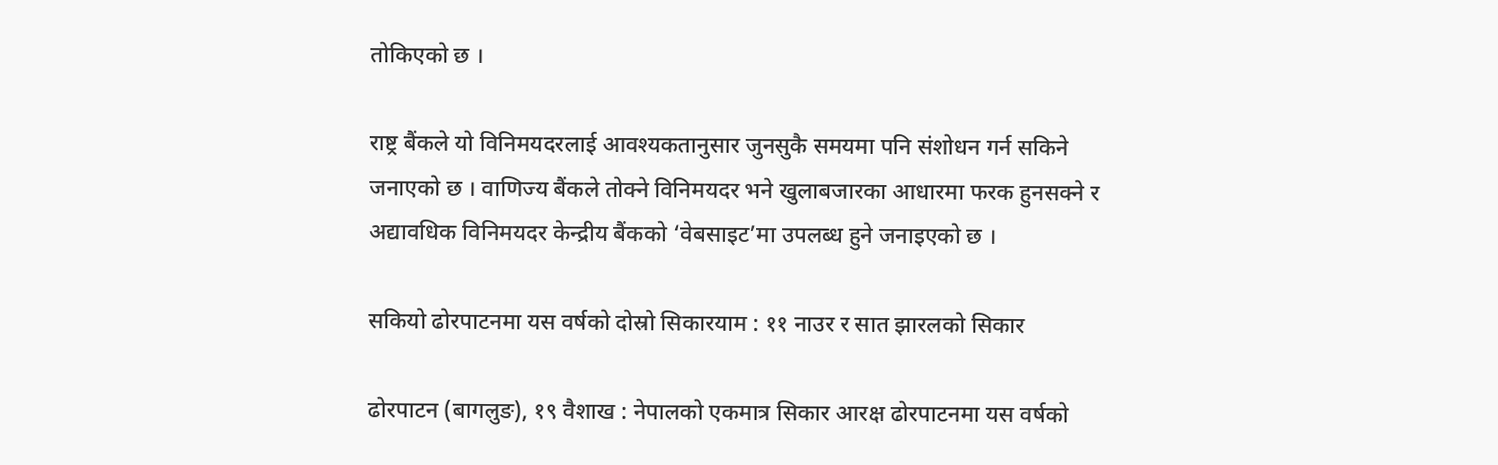तोकिएको छ ।

राष्ट्र बैंकले यो विनिमयदरलाई आवश्यकतानुसार जुनसुकै समयमा पनि संशोधन गर्न सकिने जनाएको छ । वाणिज्य बैंकले तोक्ने विनिमयदर भने खुलाबजारका आधारमा फरक हुनसक्ने र अद्यावधिक विनिमयदर केन्द्रीय बैंकको ‘वेबसाइट’मा उपलब्ध हुने जनाइएको छ ।

सकियो ढोरपाटनमा यस वर्षको दोस्रो सिकारयाम : ११ नाउर र सात झारलको सिकार

ढोरपाटन (बागलुङ), १९ वैशाख : नेपालको एकमात्र सिकार आरक्ष ढोरपाटनमा यस वर्षको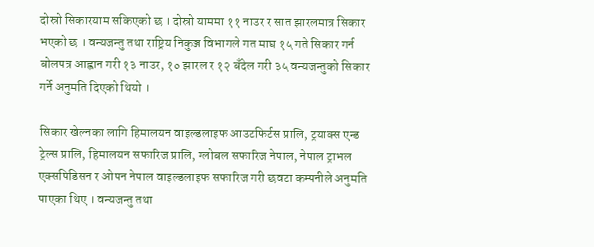दोस्रो सिकारयाम सकिएको छ । दोस्रो याममा ११ नाउर र सात झारलमात्र सिकार भएको छ । वन्यजन्तु तथा राष्ट्रिय निकुञ्ज विभागले गत माघ १५ गते सिकार गर्न बोलपत्र आह्वान गरी १३ नाउर, १० झारल र १२ बँदेल गरी ३५ वन्यजन्तुको सिकार गर्ने अनुमति दिएको थियो ।

सिकार खेल्नका लागि हिमालयन वाइल्डलाइफ आउटफिर्टस प्रालि, ट्रयाक्स एन्ड ट्रेल्स प्रालि, हिमालयन सफारिज प्रालि, ग्लोबल सफारिज नेपाल, नेपाल ट्राभल एक्सपिडिसन र ओपन नेपाल वाइल्डलाइफ सफारिज गरी छवटा कम्पनीले अनुमति पाएका थिए । वन्यजन्तु तथा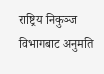राष्ट्रिय निकुञ्ज विभागबाट अनुमति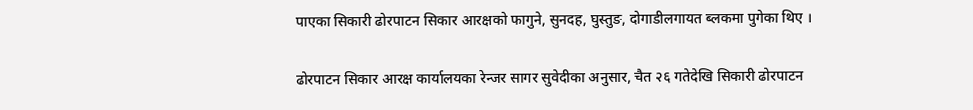पाएका सिकारी ढोरपाटन सिकार आरक्षको फागुने, सुनदह, घुस्तुङ, दोगाडीलगायत ब्लकमा पुगेका थिए ।

ढोरपाटन सिकार आरक्ष कार्यालयका रेन्जर सागर सुवेदीका अनुसार, चैत २६ गतेदेखि सिकारी ढोरपाटन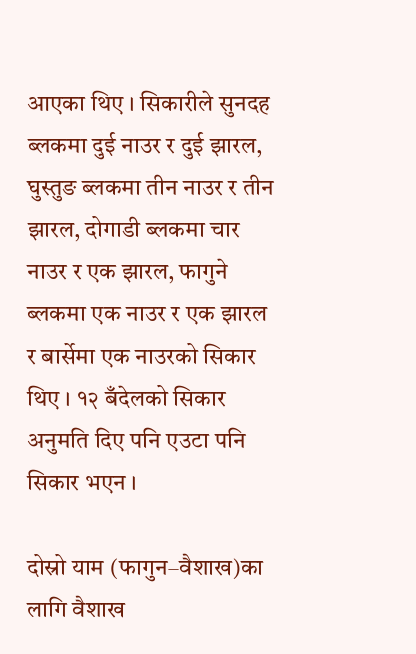आएका थिए । सिकारीले सुनदह ब्लकमा दुई नाउर र दुई झारल, घुस्तुङ ब्लकमा तीन नाउर र तीन झारल, दोगाडी ब्लकमा चार नाउर र एक झारल, फागुने ब्लकमा एक नाउर र एक झारल र बार्सेमा एक नाउरको सिकार थिए । १२ बँदेलको सिकार अनुमति दिए पनि एउटा पनि सिकार भएन ।

दोस्रो याम (फागुन–वैशाख)का लागि वैशाख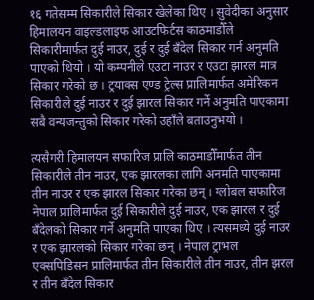१६ गतेसम्म सिकारीले सिकार खेलेका थिए । सुवेदीका अनुसार हिमालयन वाइल्डलाइफ आउटफिर्टस काठमाडौँले सिकारीमार्फत दुई नाउर, दुई र दुई बँदेल सिकार गर्न अनुमति पाएको थियो । यो कम्पनीले एउटा नाउर र एउटा झारल मात्र सिकार गरेको छ । ट्रयाक्स एण्ड ट्रेल्स प्रालिमार्फत अमेरिकन सिकारीले दुई नाउर र दुई झारल सिकार गर्ने अनुमति पाएकामा सबै वन्यजन्तुको सिकार गरेको उहाँले बताउनुभयो ।

त्यसैगरी हिमालयन सफारिज प्रालि काठमाडौँमार्फत तीन सिकारीले तीन नाउर, एक झारलका लागि अनमति पाएकामा तीन नाउर र एक झारल सिकार गरेका छन् । ग्लोबल सफारिज नेपाल प्रालिमार्फत दुई सिकारीले दुई नाउर, एक झारल र दुई बँदेलको सिकार गर्ने अनुमति पाएका थिए । त्यसमध्ये दुई नाउर र एक झारलको सिकार गरेका छन् । नेपाल ट्राभल एक्सपिडिसन प्रालिमार्फत तीन सिकारीले तीन नाउर, तीन झरल र तीन बँदेल सिकार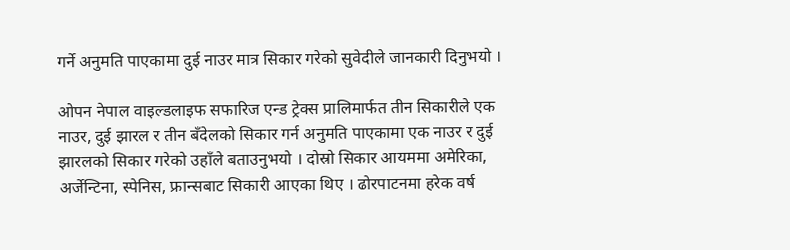गर्ने अनुमति पाएकामा दुई नाउर मात्र सिकार गरेको सुवेदीले जानकारी दिनुभयो ।

ओपन नेपाल वाइल्डलाइफ सफारिज एन्ड ट्रेक्स प्रालिमार्फत तीन सिकारीले एक नाउर, दुई झारल र तीन बँदेलको सिकार गर्न अनुमति पाएकामा एक नाउर र दुई झारलको सिकार गरेको उहाँले बताउनुभयो । दोस्रो सिकार आयममा अमेरिका, अर्जेन्टिना, स्पेनिस, फ्रान्सबाट सिकारी आएका थिए । ढोरपाटनमा हरेक वर्ष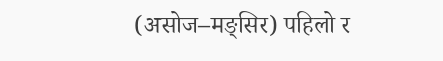(असोज–मङ्सिर) पहिलो र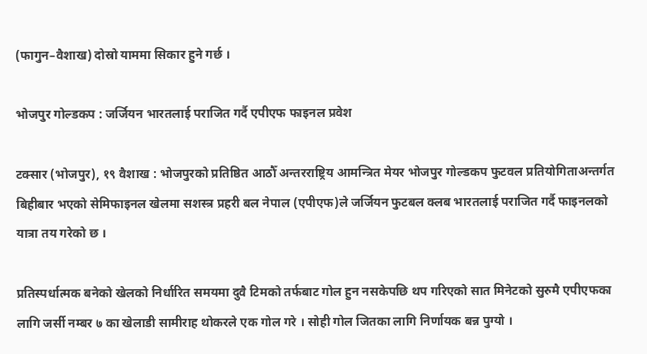(फागुन–वैशाख) दोस्रो याममा सिकार हुने गर्छ ।

भोजपुर गोल्डकप : जर्जियन भारतलाई पराजित गर्दै एपीएफ फाइनल प्रवेश

टक्सार (भोजपुर), १९ वैशाख : भोजपुरको प्रतिष्ठित आठौँ अन्तरराष्ट्रिय आमन्त्रित मेयर भोजपुर गोल्डकप फुटवल प्रतियोगिताअन्तर्गत बिहीबार भएको सेमिफाइनल खेलमा सशस्त्र प्रहरी बल नेपाल (एपीएफ)ले जर्जियन फुटबल क्लब भारतलाई पराजित गर्दै फाइनलको यात्रा तय गरेको छ ।

प्रतिस्पर्धात्मक बनेको खेलको निर्धारित समयमा दुवै टिमको तर्फबाट गोल हुन नसकेपछि थप गरिएको सात मिनेटको सुरुमै एपीएफका लागि जर्सी नम्बर ७ का खेलाडी सामीराह थोकरले एक गोल गरे । सोही गोल जितका लागि निर्णायक बन्न पुग्यो ।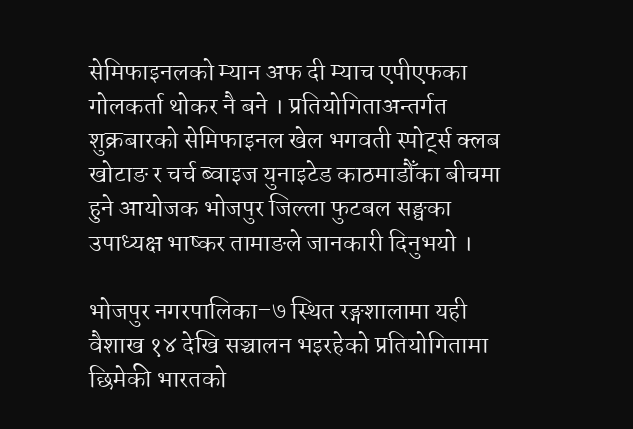सेमिफाइनलको म्यान अफ दी म्याच एपीएफका गोलकर्ता थोकर नै बने । प्रतियोगिताअन्तर्गत शुक्रबारको सेमिफाइनल खेल भगवती स्पोर्ट्स क्लब खोटाङ र चर्च ब्वाइज युनाइटेड काठमाडौँका बीचमा हुने आयोजक भोजपुर जिल्ला फुटबल सङ्घका उपाध्यक्ष भाष्कर तामाङले जानकारी दिनुभयो ।

भोजपुर नगरपालिका–७ स्थित रङ्गशालामा यही वैशाख १४ देखि सञ्चालन भइरहेको प्रतियोगितामा छिमेकी भारतको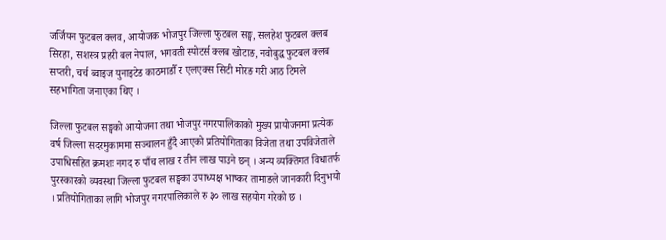जर्जियन फुटबल क्लव, आयोजक भोजपुर जिल्ला फुटबल सङ्घ, सलहेश फुटबल क्लब सिरहा, सशस्त्र प्रहरी बल नेपाल, भगवती स्पोटर्स क्लब खोटाङ, नवोबुद्ध फुटबल क्लब सप्तरी, चर्च ब्वाइज युनाइटेड काठमाडौँ र एलएक्स सिटी मोरङ गरी आठ टिमले सहभागिता जनाएका थिए ।

जिल्ला फुटबल सङ्घको आयोजना तथा भोजपुर नगरपालिकाको मुख्य प्रायोजनमा प्रत्येक वर्ष जिल्ला सदरमुकाममा सञ्चालन हुँदै आएको प्रतियोगिताका विजेता तथा उपविजेताले उपाधिसहित क्रमशः नगद रु पाँच लाख र तीन लाख पाउने छन् । अन्य व्यक्तिगत विधातर्फ पुरस्कारको व्यवस्था जिल्ला फुटबल सङ्घका उपाध्यक्ष भाष्कर तामाङले जानकारी दिनुभयो । प्रतियोगिताका लागि भोजपुर नगरपालिकाले रु ३० लाख सहयोग गरेको छ ।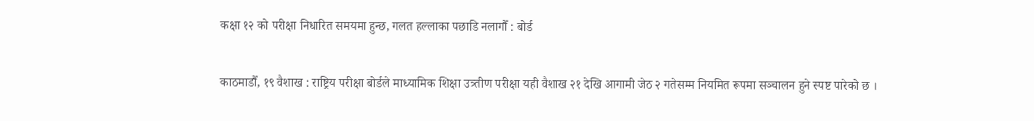कक्षा १२ को परीक्षा निधारित समयमा हुन्छ, गलत हल्लाका पछाडि नलागौँ : बोर्ड

काठमाडौँ, १९ वैशाख : राष्ट्रिय परीक्षा बोर्डले माध्यामिक शिक्षा उत्र्तीण परीक्षा यही वैशाख २१ देखि आगामी जेठ २ गतेसम्म नियमित रूपमा सञ्चालन हुने स्पष्ट पारेको छ ।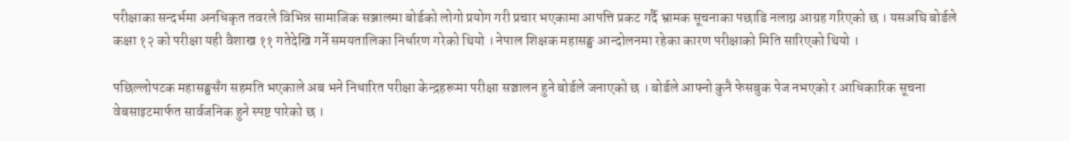परीक्षाका सन्दर्भमा अनधिकृत तवरले विभिन्न सामाजिक सञ्जालमा बोर्डको लोगो प्रयोग गरी प्रचार भएकामा आपत्ति प्रकट गर्दै भ्रामक सूचनाका पछाडि नलाग्न आग्रह गरिएको छ । यसअघि बोर्डले कक्षा १२ को परीक्षा यही वैशाख ११ गतेदेखि गर्ने समयतालिका निर्धारण गरेको थियो । नेपाल शिक्षक महासङ्घ आन्दोलनमा रहेका कारण परीक्षाको मिति सारिएको थियो ।

पछिल्लोपटक महासङ्घसँग सहमति भएकाले अब भने निधारित परीक्षा केन्द्रहरूमा परीक्षा सञ्चालन हुने बोर्डले जनाएको छ । बोर्डले आफ्नो कुनै फेसबुक पेज नभएको र आधिकारिक सूचना वेबसाइटमार्फत सार्वजनिक हुने स्पष्ट पारेको छ ।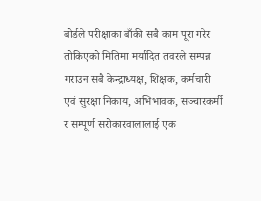बोर्डले परीक्षाका बाँकी सबै काम पूरा गरेर तोकिएको मितिमा मर्यादित तवरले सम्पन्न गराउन सबै केन्द्राध्यक्ष, शिक्षक, कर्मचारी एवं सुरक्षा निकाय, अभिभावक, सञ्चारकर्मी र सम्पूर्ण सरोकारवालालाई एक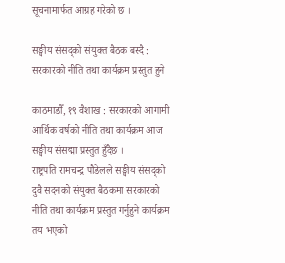सूचनामार्फत आग्रह गरेको छ ।

सङ्घीय संसद्को संयुक्त बैठक बस्दै : सरकारको नीति तथा कार्यक्रम प्रस्तुत हुने

काठमाडौँ, १९ वैशाख : सरकारको आगामी आर्थिक वर्षको नीति तथा कार्यक्रम आज सङ्घीय संसद्मा प्रस्तुत हुँदैछ ।
राष्ट्रपति रामचन्द्र पौडेलले सङ्घीय संसद्को दुवै सदनको संयुक्त बैठकमा सरकारको नीति तथा कार्यक्रम प्रस्तुत गर्नुहुने कार्यक्रम तय भएको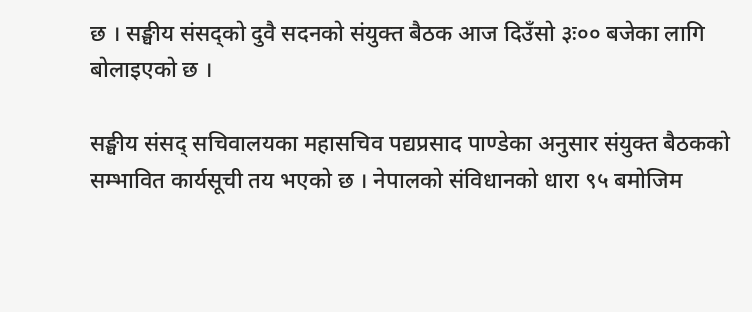छ । सङ्घीय संसद्को दुवै सदनको संयुक्त बैठक आज दिउँसो ३ः०० बजेका लागि बोलाइएको छ ।

सङ्घीय संसद् सचिवालयका महासचिव पद्यप्रसाद पाण्डेका अनुसार संयुक्त बैठकको सम्भावित कार्यसूची तय भएको छ । नेपालको संविधानको धारा ९५ बमोजिम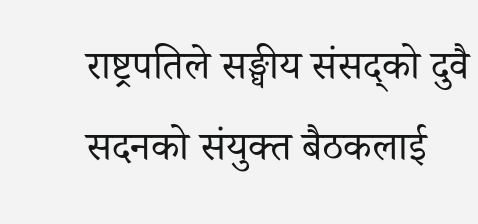राष्ट्रपतिले सङ्घीय संसद्को दुवै सदनको संयुक्त बैठकलाई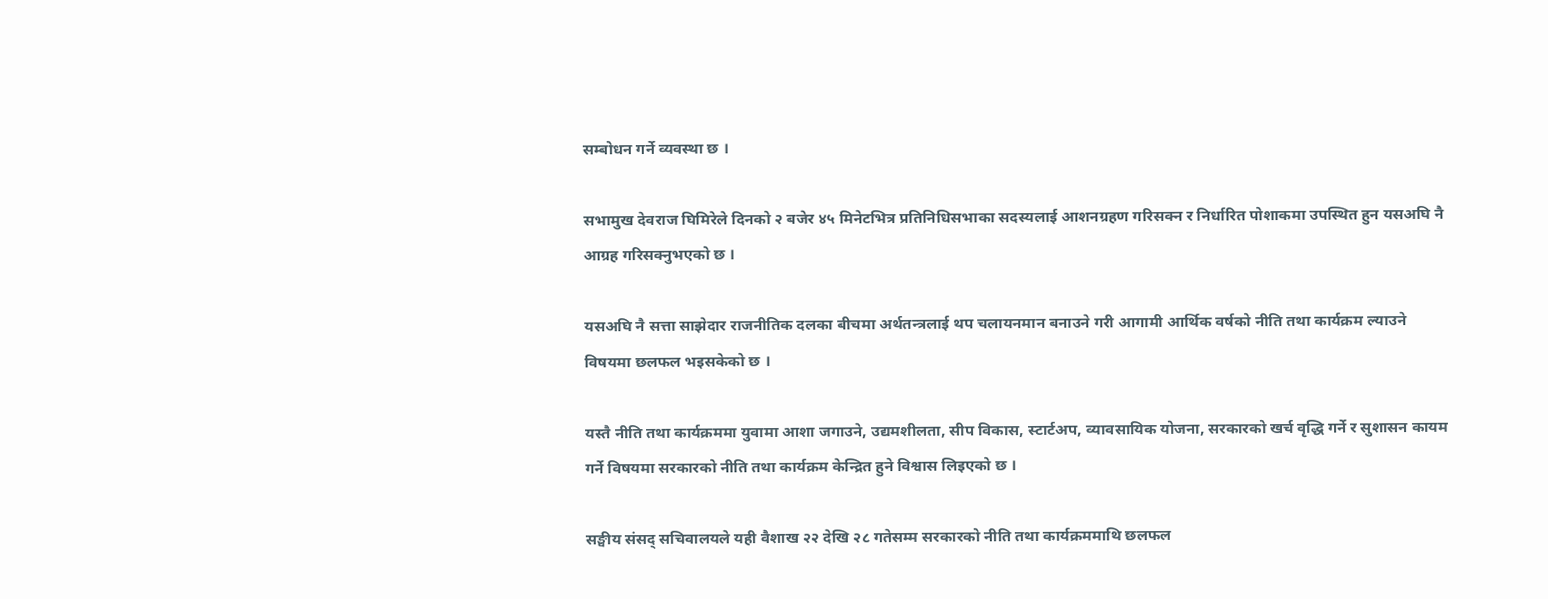सम्बोधन गर्ने व्यवस्था छ ।

सभामुख देवराज घिमिरेले दिनको २ बजेर ४५ मिनेटभित्र प्रतिनिधिसभाका सदस्यलाई आशनग्रहण गरिसक्न र निर्धारित पोशाकमा उपस्थित हुन यसअघि नै आग्रह गरिसक्नुभएको छ ।

यसअघि नै सत्ता साझेदार राजनीतिक दलका बीचमा अर्थतन्त्रलाई थप चलायनमान बनाउने गरी आगामी आर्थिक वर्षको नीति तथा कार्यक्रम ल्याउने विषयमा छलफल भइसकेको छ ।

यस्तै नीति तथा कार्यक्रममा युवामा आशा जगाउने, उद्यमशीलता, सीप विकास, स्टार्टअप, व्यावसायिक योजना, सरकारको खर्च वृद्धि गर्ने र सुशासन कायम गर्ने विषयमा सरकारको नीति तथा कार्यक्रम केन्द्रित हुने विश्वास लिइएको छ ।

सङ्घीय संसद् सचिवालयले यही वैशाख २२ देखि २८ गतेसम्म सरकारको नीति तथा कार्यक्रममाथि छलफल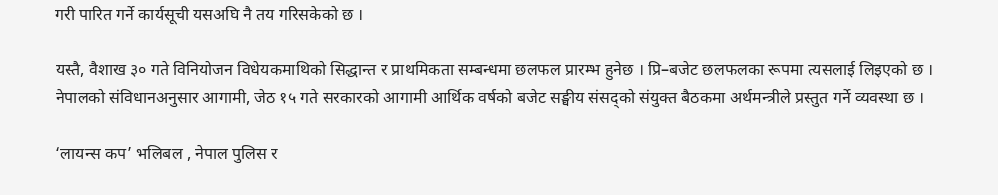गरी पारित गर्ने कार्यसूची यसअघि नै तय गरिसकेको छ ।

यस्तै, वैशाख ३० गते विनियोजन विधेयकमाथिको सिद्धान्त र प्राथमिकता सम्बन्धमा छलफल प्रारम्भ हुनेछ । प्रि–बजेट छलफलका रूपमा त्यसलाई लिइएको छ । नेपालको संविधानअनुसार आगामी, जेठ १५ गते सरकारको आगामी आर्थिक वर्षको बजेट सङ्घीय संसद्को संयुक्त बैठकमा अर्थमन्त्रीले प्रस्तुत गर्ने व्यवस्था छ ।

‘लायन्स कप’ भलिबल , नेपाल पुलिस र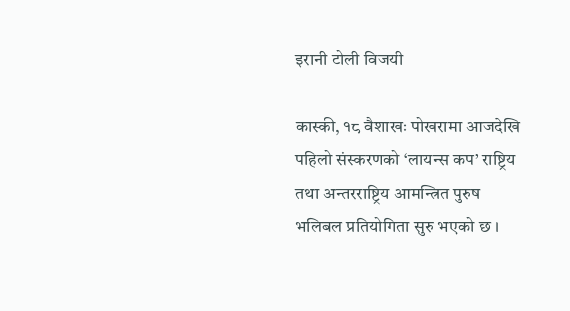इरानी टोली विजयी

कास्की, १८ वैशाखः पोखरामा आजदेखि पहिलो संस्करणको ‘लायन्स कप’ राष्ट्रिय तथा अन्तरराष्ट्रिय आमन्त्रित पुरुष भलिबल प्रतियोगिता सुरु भएको छ ।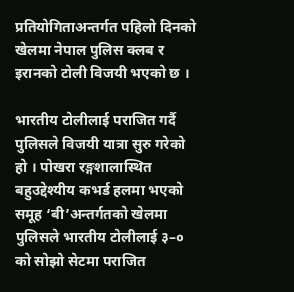प्रतियोगिताअन्तर्गत पहिलो दिनको खेलमा नेपाल पुलिस क्लब र इरानको टोली विजयी भएको छ ।

भारतीय टोलीलाई पराजित गर्दै पुलिसले विजयी यात्रा सुरु गरेको हो । पोखरा रङ्गशालास्थित बहुउद्देश्यीय कभर्ड हलमा भएको समूह ‘बी’अन्तर्गतको खेलमा पुलिसले भारतीय टोलीलाई ३–० को सोझो सेटमा पराजित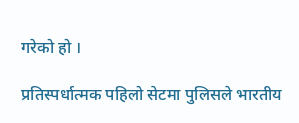गरेको हो ।

प्रतिस्पर्धात्मक पहिलो सेटमा पुलिसले भारतीय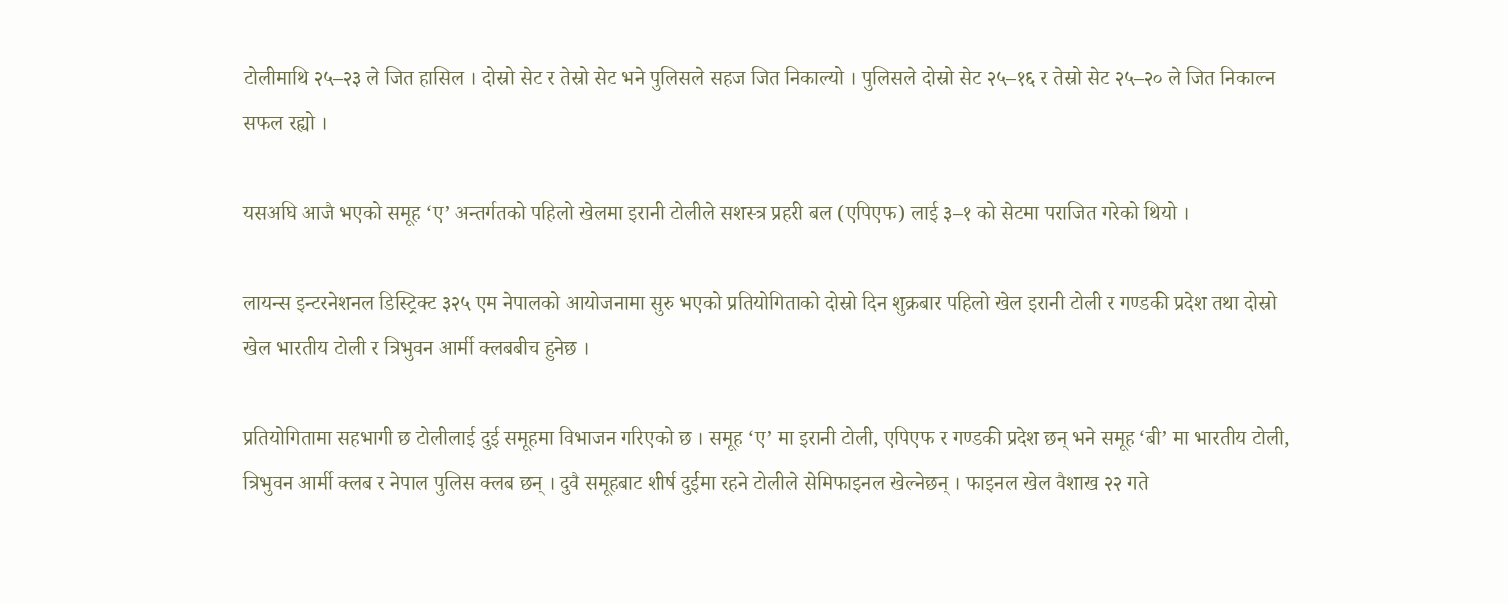टोलीमाथि २५–२३ ले जित हासिल । दोस्रो सेट र तेस्रो सेट भने पुलिसले सहज जित निकाल्यो । पुलिसले दोस्रो सेट २५–१६ र तेस्रो सेट २५–२० ले जित निकाल्न सफल रह्यो ।

यसअघि आजै भएको समूह ‘ए’ अन्तर्गतको पहिलो खेलमा इरानी टोलीले सशस्त्र प्रहरी बल (एपिएफ) लाई ३–१ को सेटमा पराजित गरेको थियो ।

लायन्स इन्टरनेशनल डिस्ट्रिक्ट ३२५ एम नेपालको आयोजनामा सुरु भएको प्रतियोगिताको दोस्रो दिन शुक्रबार पहिलो खेल इरानी टोली र गण्डकी प्रदेश तथा दोस्रो खेल भारतीय टोली र त्रिभुवन आर्मी क्लबबीच हुनेछ ।

प्रतियोगितामा सहभागी छ टोलीलाई दुई समूहमा विभाजन गरिएको छ । समूह ‘ए’ मा इरानी टोली, एपिएफ र गण्डकी प्रदेश छन् भने समूह ‘बी’ मा भारतीय टोली, त्रिभुवन आर्मी क्लब र नेपाल पुलिस क्लब छन् । दुवै समूहबाट शीर्ष दुर्ईमा रहने टोलीले सेमिफाइनल खेल्नेछन् । फाइनल खेल वैशाख २२ गते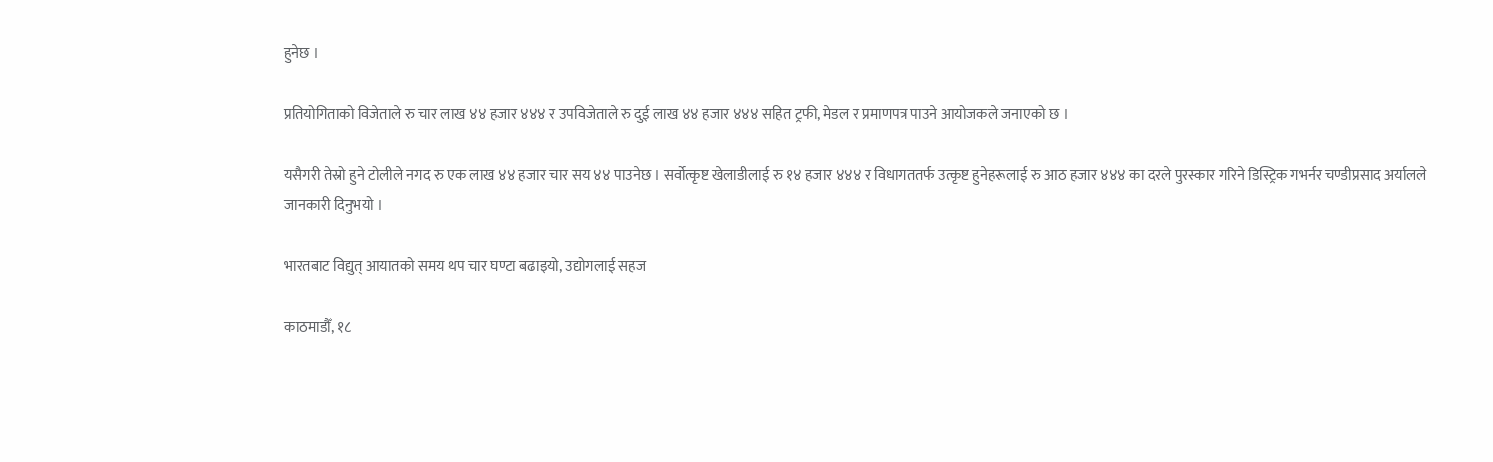हुनेछ ।

प्रतियोगिताको विजेताले रु चार लाख ४४ हजार ४४४ र उपविजेताले रु दुई लाख ४४ हजार ४४४ सहित ट्रफी, मेडल र प्रमाणपत्र पाउने आयोजकले जनाएको छ ।

यसैगरी तेस्रो हुने टोलीले नगद रु एक लाख ४४ हजार चार सय ४४ पाउनेछ । सर्वोत्कृष्ट खेलाडीलाई रु १४ हजार ४४४ र विधागततर्फ उत्कृष्ट हुनेहरूलाई रु आठ हजार ४४४ का दरले पुरस्कार गरिने डिस्ट्रिक गभर्नर चण्डीप्रसाद अर्यालले जानकारी दिनुभयो ।

भारतबाट विद्युत् आयातको समय थप चार घण्टा बढाइयो, उद्योगलाई सहज

काठमाडौँ, १८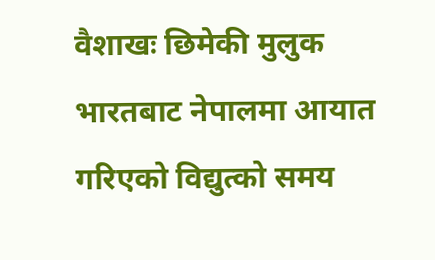वैशाखः छिमेकी मुलुक भारतबाट नेपालमा आयात गरिएको विद्युत्को समय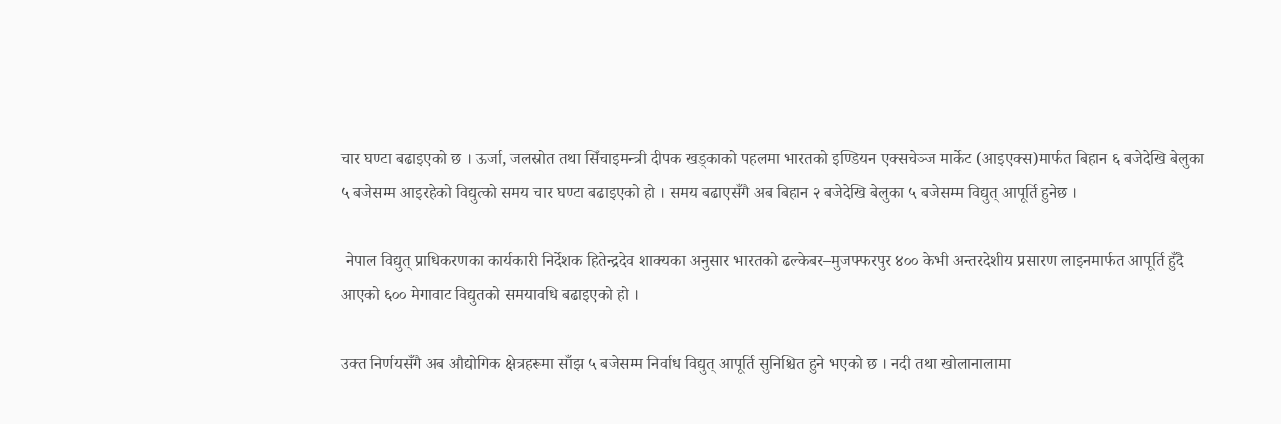चार घण्टा बढाइएको छ । ऊर्जा, जलस्रोत तथा सिँचाइमन्त्री दीपक खड्काको पहलमा भारतको इण्डियन एक्सचेञ्ज मार्केट (आइएक्स)मार्फत बिहान ६ बजेदेखि बेलुका ५ बजेसम्म आइरहेको विद्युत्को समय चार घण्टा बढाइएको हो । समय बढाएसँगै अब बिहान २ बजेदेखि बेलुका ५ बजेसम्म विद्युत् आपूर्ति हुनेछ ।

 नेपाल विद्युत् प्राधिकरणका कार्यकारी निर्देशक हितेन्द्रदेव शाक्यका अनुसार भारतको ढल्केबर–मुजफ्फरपुर ४०० केभी अन्तरदेशीय प्रसारण लाइनमार्फत आपूर्ति हुँदै आएको ६०० मेगावाट विद्युतको समयावधि बढाइएको हो ।

उक्त निर्णयसँगै अब औद्योगिक क्षेत्रहरूमा साँझ ५ बजेसम्म निर्वाध विद्युत् आपूर्ति सुनिश्चित हुने भएको छ । नदी तथा खोलानालामा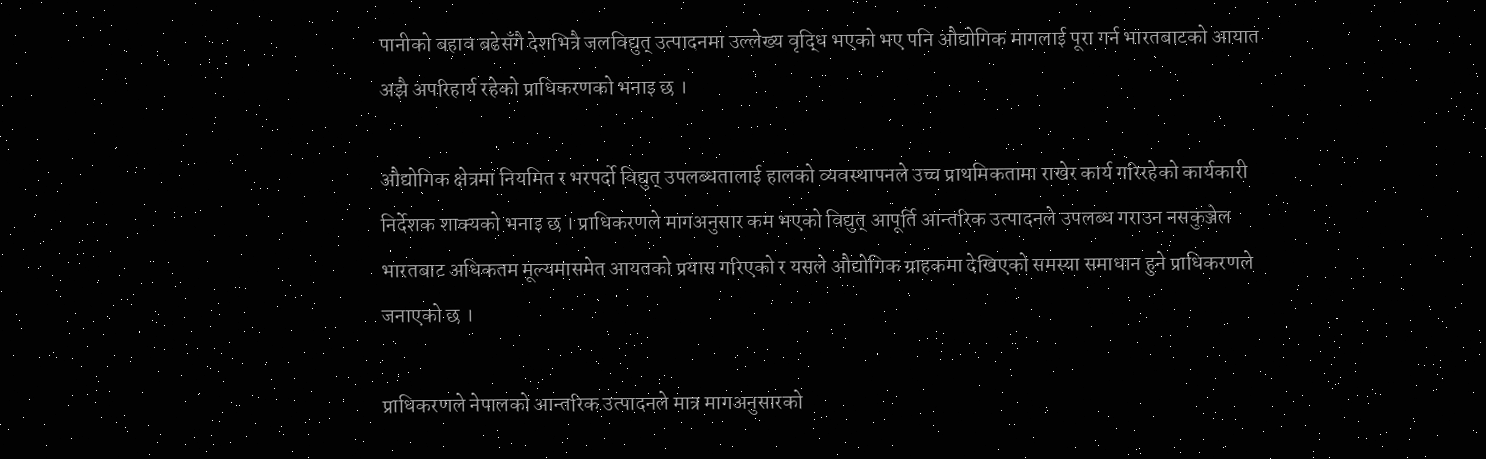पानीको बहाव बढेसँगै देशभित्रै जलविद्युत् उत्पादनमा उल्लेख्य वृद्धि भएको भए पनि औद्योगिक मागलाई पूरा गर्न भारतबाटको आयात अझै अपरिहार्य रहेको प्राधिकरणको भनाइ छ ।

औद्योगिक क्षेत्रमा नियमित र भरपर्दो विद्युत् उपलब्धतालाई हालको व्यवस्थापनले उच्च प्राथमिकतामा राखेर कार्य गरिरहेको कार्यकारी निर्देशक शाक्यको भनाइ छ । प्राधिकरणले मागअनुसार कम भएको विद्युत् आपूर्ति आन्तरिक उत्पादनले उपलब्ध गराउन नसकुञ्जेल भारतबाट अधिकतम मूल्यमासमेत आयतको प्रयास गरिएको र यसले औद्योगिक ग्राहकमा देखिएको समस्या समाधान हुने प्राधिकरणले जनाएको छ ।

प्राधिकरणले नेपालको आन्तरिक उत्पादनले मात्र मागअनुसारको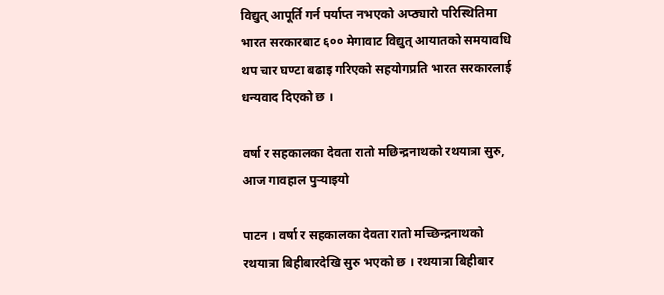विद्युत् आपूर्ति गर्न पर्याप्त नभएको अप्ठ्यारो परिस्थितिमा भारत सरकारबाट ६०० मेगावाट विद्युत् आयातको समयावधि थप चार घण्टा बढाइ गरिएको सहयोगप्रति भारत सरकारलाई धन्यवाद दिएको छ ।

वर्षा र सहकालका देवता रातो मछिन्द्रनाथको रथयात्रा सुरु, आज गावहाल पुर्‍याइयो

पाटन । वर्षा र सहकालका देवता रातो मच्छिन्द्रनाथको रथयात्रा बिहीबारदेखि सुरु भएको छ । रथयात्रा बिहीबार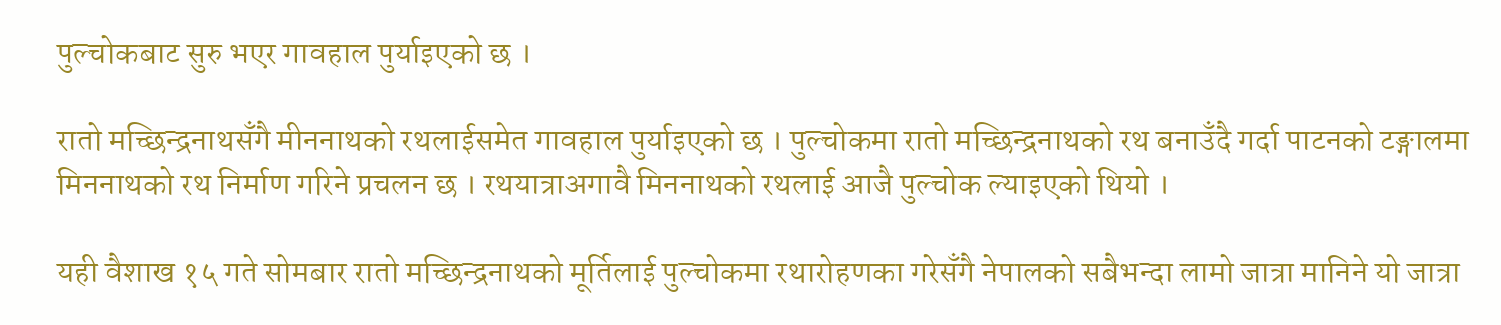पुल्चोकबाट सुरु भएर गावहाल पुर्याइएको छ ।

रातो मच्छिन्द्रनाथसँगै मीननाथको रथलाईसमेत गावहाल पुर्याइएको छ । पुल्चोकमा रातो मच्छिन्द्रनाथको रथ बनाउँदै गर्दा पाटनको टङ्गालमा मिननाथको रथ निर्माण गरिने प्रचलन छ । रथयात्राअगावै मिननाथको रथलाई आजै पुल्चोक ल्याइएको थियो ।

यही वैशाख १५ गते सोमबार रातो मच्छिन्द्रनाथको मूर्तिलाई पुल्चोकमा रथारोहणका गरेसँगै नेपालको सबैभन्दा लामो जात्रा मानिने यो जात्रा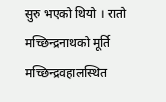सुरु भएको थियो । रातो मच्छिन्द्रनाथको मूर्ति मच्छिन्द्रवहालस्थित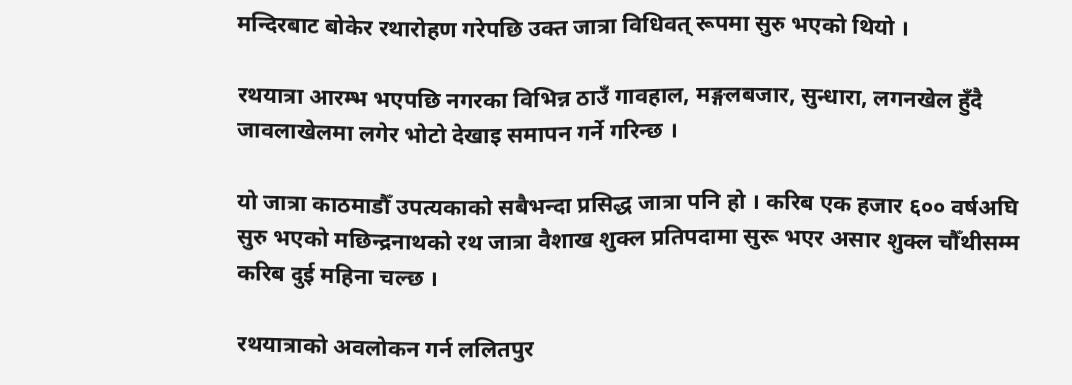मन्दिरबाट बोकेर रथारोहण गरेपछि उक्त जात्रा विधिवत् रूपमा सुरु भएको थियो ।

रथयात्रा आरम्भ भएपछि नगरका विभिन्न ठाउँ गावहाल, मङ्गलबजार, सुन्धारा, लगनखेल हुँदै जावलाखेलमा लगेर भोटो देखाइ समापन गर्ने गरिन्छ ।

यो जात्रा काठमाडौँ उपत्यकाको सबैभन्दा प्रसिद्ध जात्रा पनि हो । करिब एक हजार ६०० वर्षअघि सुरु भएको मछिन्द्रनाथको रथ जात्रा वैशाख शुक्ल प्रतिपदामा सुरू भएर असार शुक्ल चौँथीसम्म करिब दुई महिना चल्छ ।

रथयात्राको अवलोकन गर्न ललितपुर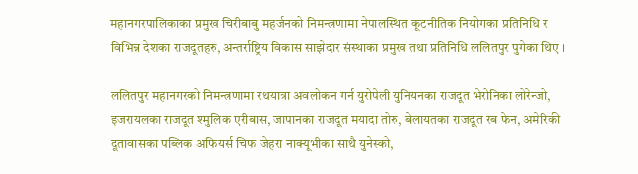महानगरपालिकाका प्रमुख चिरीबाबु महर्जनको निमन्त्रणामा नेपालस्थित कूटनीतिक नियोगका प्रतिनिधि र विभिन्न देशका राजदूतहरु, अन्तर्राष्ट्रिय विकास साझेदार संस्थाका प्रमुख तथा प्रतिनिधि ललितपुर पुगेका थिए ।

ललितपुर महानगरको निमन्त्रणामा रथयात्रा अवलोकन गर्न युरोपेली युनियनका राजदूत भेरोनिका लोरेन्जो, इजरायलका राजदूत श्मुलिक एरीबास, जापानका राजदूत मयादा तोरु, बेलायतका राजदूत रब फेन, अमेरिकी दूतावासका पब्लिक अफियर्स चिफ जेहरा नाक्यूभीका साथै युनेस्को,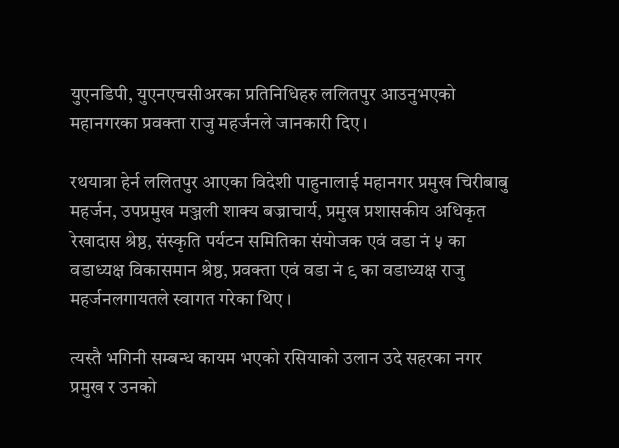युएनडिपी, युएनएचसीअरका प्रतिनिधिहरु ललितपुर आउनुभएको महानगरका प्रवक्ता राजु महर्जनले जानकारी दिए ।

रथयात्रा हेर्न ललितपुर आएका विदेशी पाहुनालाई महानगर प्रमुख चिरीबाबु महर्जन, उपप्रमुख मञ्जली शाक्य बज्राचार्य, प्रमुख प्रशासकीय अधिकृत रेखादास श्रेष्ठ, संस्कृति पर्यटन समितिका संयोजक एवं वडा नं ५ का वडाध्यक्ष विकासमान श्रेष्ठ, प्रवक्ता एवं वडा नं ९ का वडाध्यक्ष राजु महर्जनलगायतले स्वागत गरेका थिए ।

त्यस्तै भगिनी सम्बन्ध कायम भएको रसियाको उलान उदे सहरका नगर प्रमुख र उनको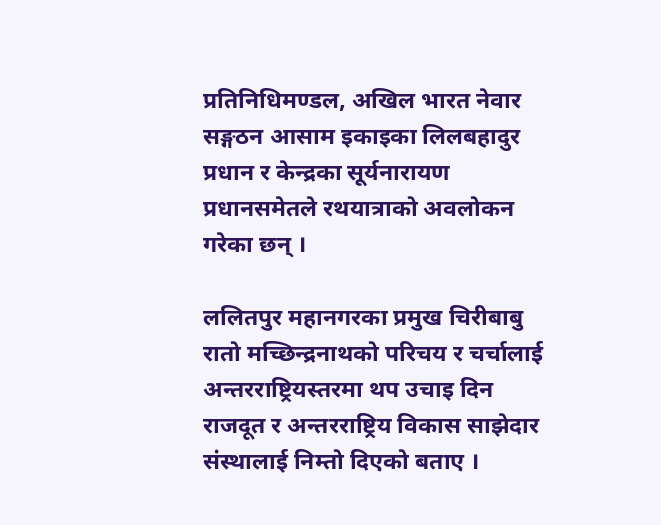प्रतिनिधिमण्डल, अखिल भारत नेवार सङ्गठन आसाम इकाइका लिलबहादुर प्रधान र केन्द्रका सूर्यनारायण प्रधानसमेतले रथयात्राको अवलोकन गरेका छन् ।

ललितपुर महानगरका प्रमुख चिरीबाबु रातो मच्छिन्द्रनाथको परिचय र चर्चालाई अन्तरराष्ट्रियस्तरमा थप उचाइ दिन राजदूत र अन्तरराष्ट्रिय विकास साझेदार संस्थालाई निम्तो दिएको बताए ।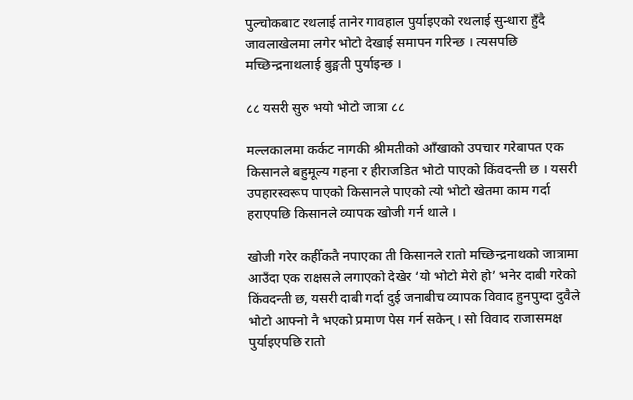पुल्चोकबाट रथलाई तानेर गावहाल पुर्याइएको रथलाई सुन्धारा हुँदै जावलाखेलमा लगेर भोटो देखाई समापन गरिन्छ । त्यसपछि मच्छिन्द्रनाथलाई बुङ्मती पुर्याइन्छ ।

८८ यसरी सुरु भयो भोटो जात्रा ८८

मल्लकालमा कर्कट नागकी श्रीमतीको आँखाको उपचार गरेबापत एक किसानले बहुमूल्य गहना र हीराजडित भोटो पाएको किंवदन्ती छ । यसरी उपहारस्वरूप पाएको किसानले पाएको त्यो भोटो खेतमा काम गर्दा हराएपछि किसानले व्यापक खोजी गर्न थाले ।

खोजी गरेर कहीँकतै नपाएका ती किसानले रातो मच्छिन्द्रनाथको जात्रामा आउँदा एक राक्षसले लगाएको देखेर ‘यो भोटो मेरो हो’ भनेर दाबी गरेको किंवदन्ती छ, यसरी दाबी गर्दा दुई जनाबीच व्यापक विवाद हुनपुग्दा दुवैले भोटो आफ्नो नै भएको प्रमाण पेस गर्न सकेन् । सो विवाद राजासमक्ष पुर्याइएपछि रातो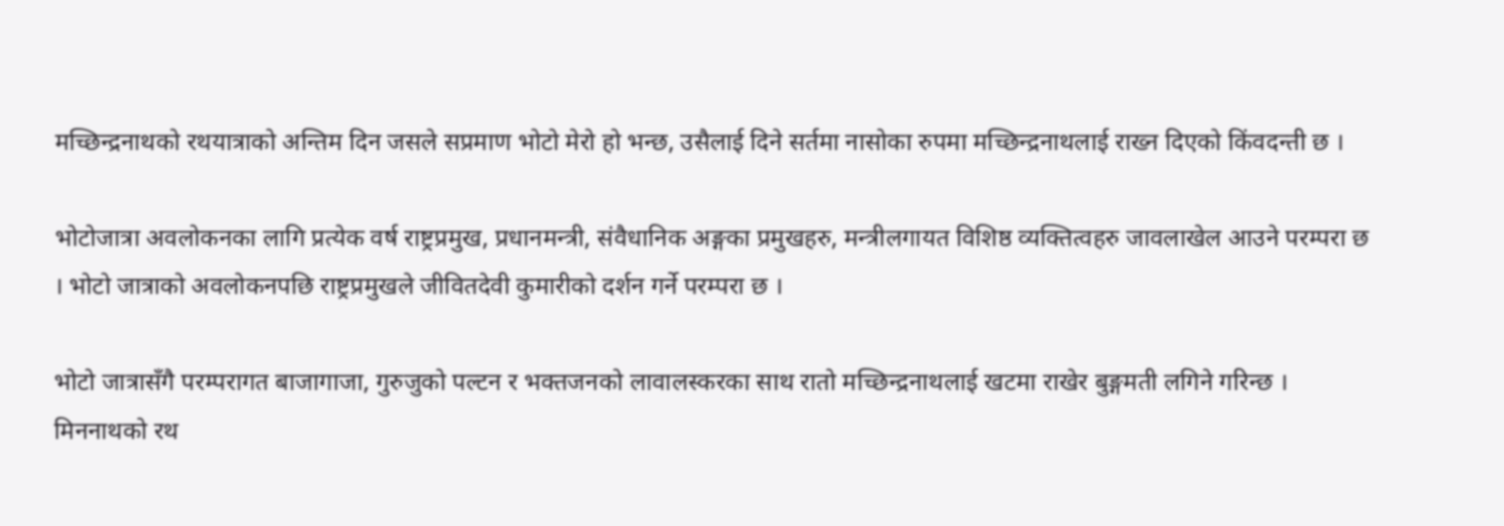मच्छिन्द्रनाथको रथयात्राको अन्तिम दिन जसले सप्रमाण भोटो मेरो हो भन्छ, उसैलाई दिने सर्तमा नासोका रुपमा मच्छिन्द्रनाथलाई राख्न दिएको किंवदन्ती छ ।

भोटोजात्रा अवलोकनका लागि प्रत्येक वर्ष राष्ट्रप्रमुख, प्रधानमन्त्री, संवैधानिक अङ्गका प्रमुखहरु, मन्त्रीलगायत विशिष्ठ व्यक्तित्वहरु जावलाखेल आउने परम्परा छ । भोटो जात्राको अवलोकनपछि राष्ट्रप्रमुखले जीवितदेवी कुमारीको दर्शन गर्ने परम्परा छ ।

भोटो जात्रासँगै परम्परागत बाजागाजा, गुरुजुको पल्टन र भक्तजनको लावालस्करका साथ रातो मच्छिन्द्रनाथलाई खटमा राखेर बुङ्गमती लगिने गरिन्छ । मिननाथको रथ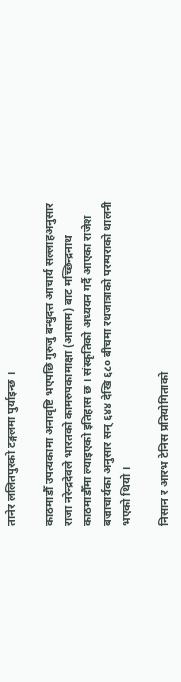तानेर ललितपुरको टङ्गलमा पुर्याइन्छ ।

काठमाडौँ उपत्यकामा अनावृष्टि भएपछि गुरुजु बन्धुदत्त आचार्य सल्लाहअनुसार राजा नरेन्द्रदेवले भारतको कामरुपकामाक्षा (आसाम) बाट मच्छिन्द्रनाथ काठमाडौँमा ल्याइएको इतिहास छ । संस्कृतिको अध्ययन गर्दै आएका राजेश बज्राचार्यका अनुसार सन् ६४४ देखि ६८० बीचमा रथजात्राको परम्पराको थालनी भएको थियो ।

निसान र आरभ टेनिस प्रतियोगिताको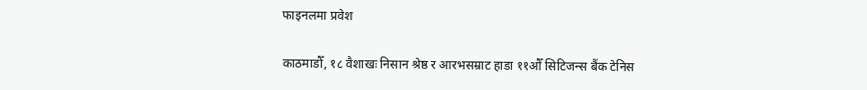फाइनलमा प्रवेश

काठमाडौँ, १८ वैशाखः निसान श्रेष्ठ र आरभसम्राट हाडा ११औँ सिटिजन्स बैंक टेनिस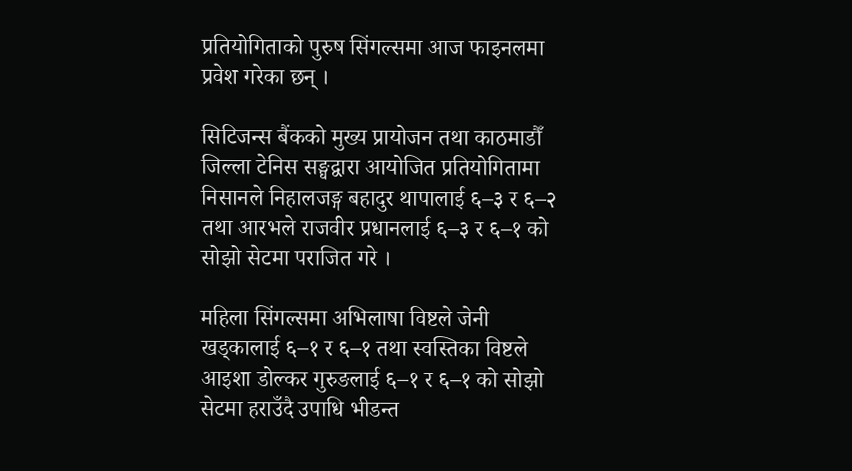प्रतियोगिताको पुरुष सिंगल्समा आज फाइनलमा प्रवेश गरेका छन् ।

सिटिजन्स बैंकको मुख्य प्रायोजन तथा काठमाडौँ जिल्ला टेनिस सङ्घद्वारा आयोजित प्रतियोगितामा निसानले निहालजङ्ग बहादुर थापालाई ६–३ र ६–२ तथा आरभले राजवीर प्रधानलाई ६–३ र ६–१ को सोझो सेटमा पराजित गरे ।

महिला सिंगल्समा अभिलाषा विष्टले जेनी खड्कालाई ६–१ र ६–१ तथा स्वस्तिका विष्टले आइशा डोल्कर गुरुङलाई ६–१ र ६–१ को सोझो सेटमा हराउँदै उपाधि भीडन्त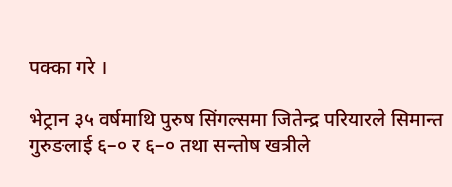पक्का गरे ।

भेट्रान ३५ वर्षमाथि पुरुष सिंगल्समा जितेन्द्र परियारले सिमान्त गुरुङलाई ६–० र ६–० तथा सन्तोष खत्रीले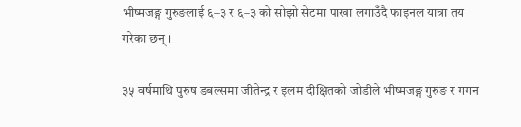भीष्मजङ्ग गुरुङलाई ६–३ र ६–३ को सोझो सेटमा पाखा लगाउँदै फाइनल यात्रा तय गरेका छन् ।

३५ वर्षमाथि पुरुष डबल्समा जीतेन्द्र र इलम दीक्षितको जोडीले भीष्मजङ्ग गुरुङ र गगन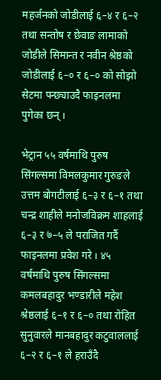महर्जनको जोडीलाई ६–४ र ६–२ तथा सन्तोष र छेवाङ लामाको जोडीले सिमान्त र नवीन श्रेष्ठको जोडीलाई ६–० र ६–० को सोझो सेटमा पन्छ्याउदै फाइनलमा पुगेका छन् ।

भेट्रान ५५ वर्षमाथि पुरुष सिंगल्समा विमलकुमार गुरुङले उत्तम बोगटीलाई ६–३ र ६–१ तथा चन्द्र शाहीले मनोजविक्रम शाहलाई ६–३ र ७–५ ले पराजित गर्दै फाइनलमा प्रवेश गरे । ४५ वर्षमाथि पुरुष सिंगल्समा कमलबहादुर भण्डारीले महेश श्रेष्ठलाई ६–१ र ६–० तथा रोहित सुनुवारले मानबहादुर कटुवाललाई ६–२ र ६–१ ले हराउँदै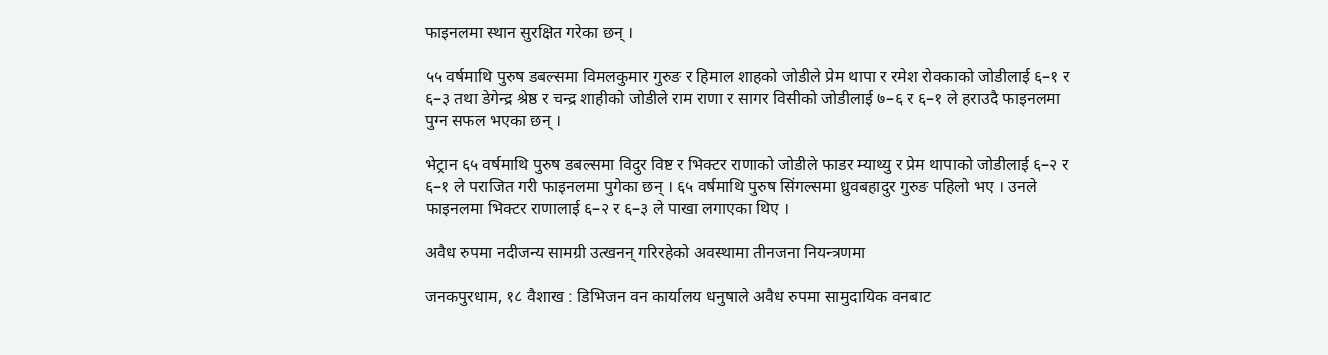फाइनलमा स्थान सुरक्षित गरेका छन् ।

५५ वर्षमाथि पुरुष डबल्समा विमलकुमार गुरुङ र हिमाल शाहको जोडीले प्रेम थापा र रमेश रोक्काको जोडीलाई ६–१ र ६–३ तथा डेगेन्द्र श्रेष्ठ र चन्द्र शाहीको जोडीले राम राणा र सागर विसीको जोडीलाई ७–६ र ६–१ ले हराउदै फाइनलमा पुग्न सफल भएका छन् ।

भेट्रान ६५ वर्षमाथि पुरुष डबल्समा विदुर विष्ट र भिक्टर राणाको जोडीले फाडर म्याथ्यु र प्रेम थापाको जोडीलाई ६–२ र ६–१ ले पराजित गरी फाइनलमा पुगेका छन् । ६५ वर्षमाथि पुरुष सिंगल्समा ध्रुवबहादुर गुरुङ पहिलो भए । उनले फाइनलमा भिक्टर राणालाई ६–२ र ६–३ ले पाखा लगाएका थिए ।

अवैध रुपमा नदीजन्य सामग्री उत्खनन् गरिरहेको अवस्थामा तीनजना नियन्त्रणमा

जनकपुरधाम, १८ वैशाख : डिभिजन वन कार्यालय धनुषाले अवैध रुपमा सामुदायिक वनबाट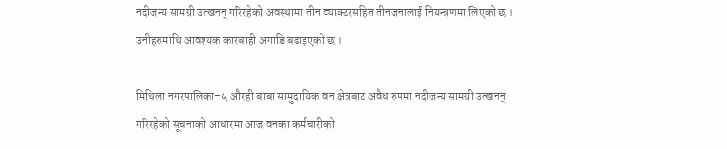नदीजन्य सामग्री उत्खनन् गरिरहेको अवस्थामा तीन ट्याक्टरसहित तीनजनालाई नियन्त्रणमा लिएको छ । उनीहरुमाथि आवश्यक कारबाही अगाडि बढाइएको छ ।

मिथिला नगरपालिका–५ औरही बाबा सामुदायिक वन क्षेत्रबाट अवैध रुपमा नदीजन्य सामग्री उत्खनन् गरिरहेको सूचनाको आधारमा आज वनका कर्मचारीको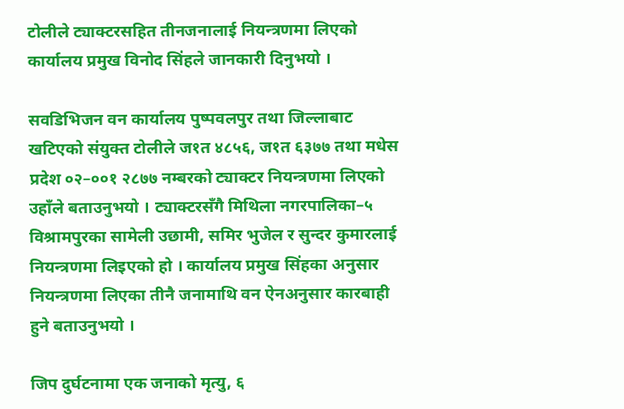टोलीले ट्याक्टरसहित तीनजनालाई नियन्त्रणमा लिएको कार्यालय प्रमुख विनोद सिंहले जानकारी दिनुभयो ।

सवडिभिजन वन कार्यालय पुष्पवलपुर तथा जिल्लाबाट खटिएको संयुक्त टोलीले ज१त ४८५६, ज१त ६३७७ तथा मधेस प्रदेश ०२–००१ २८७७ नम्बरको ट्याक्टर नियन्त्रणमा लिएको उहाँले बताउनुभयो । ट्याक्टरसँगै मिथिला नगरपालिका–५ विश्रामपुरका सामेली उछामी, समिर भुजेल र सुन्दर कुमारलाई नियन्त्रणमा लिइएको हो । कार्यालय प्रमुख सिंहका अनुसार नियन्त्रणमा लिएका तीनै जनामाथि वन ऐनअनुसार कारबाही हुने बताउनुभयो ।

जिप दुर्घटनामा एक जनाको मृत्यु, ६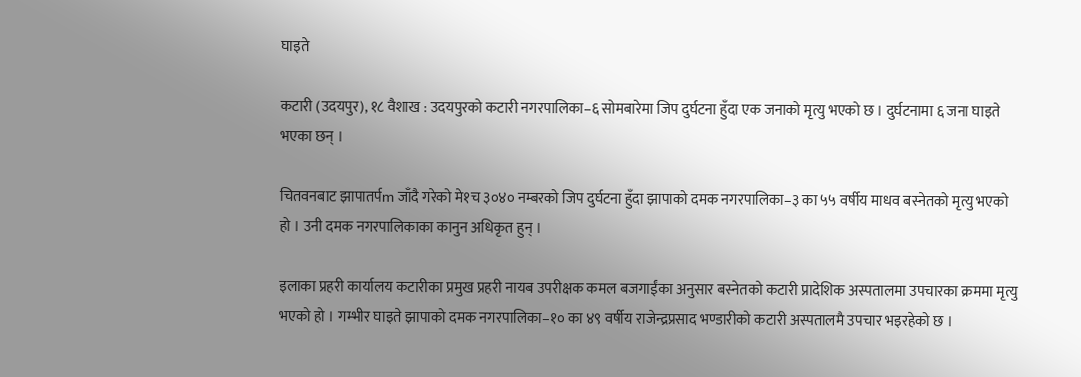घाइते

कटारी (उदयपुर), १८ वैशाख : उदयपुरको कटारी नगरपालिका–६ सोमबारेमा जिप दुर्घटना हुँदा एक जनाको मृत्यु भएको छ । दुर्घटनामा ६ जना घाइते भएका छन् ।

चितवनबाट झापातर्पm जाँदै गरेको मे१च ३०४० नम्बरको जिप दुर्घटना हुँदा झापाको दमक नगरपालिका–३ का ५५ वर्षीय माधव बस्नेतको मृत्यु भएको हो । उनी दमक नगरपालिकाका कानुन अधिकृत हुन् ।

इलाका प्रहरी कार्यालय कटारीका प्रमुख प्रहरी नायब उपरीक्षक कमल बजगाईंका अनुसार बस्नेतको कटारी प्रादेशिक अस्पतालमा उपचारका क्रममा मृत्यु भएको हो । गम्भीर घाइते झापाको दमक नगरपालिका–१० का ४९ वर्षीय राजेन्द्रप्रसाद भण्डारीको कटारी अस्पतालमै उपचार भइरहेको छ ।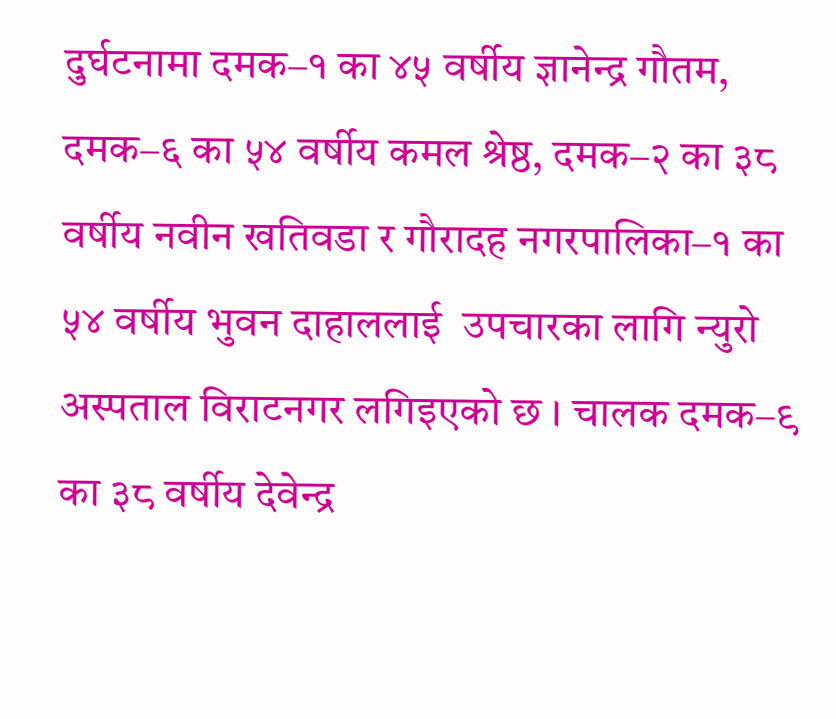दुर्घटनामा दमक–१ का ४५ वर्षीय ज्ञानेन्द्र गौतम, दमक–६ का ५४ वर्षीय कमल श्रेष्ठ, दमक–२ का ३८ वर्षीय नवीन खतिवडा र गौरादह नगरपालिका–१ का ५४ वर्षीय भुवन दाहाललाई  उपचारका लागि न्युरो अस्पताल विराटनगर लगिइएको छ । चालक दमक–९ का ३८ वर्षीय देवेन्द्र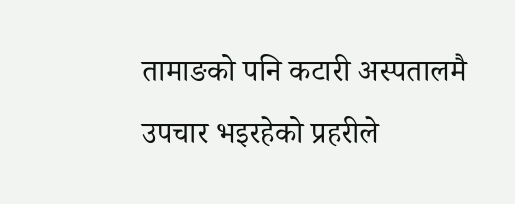तामाङको पनि कटारी अस्पतालमै उपचार भइरहेको प्रहरीले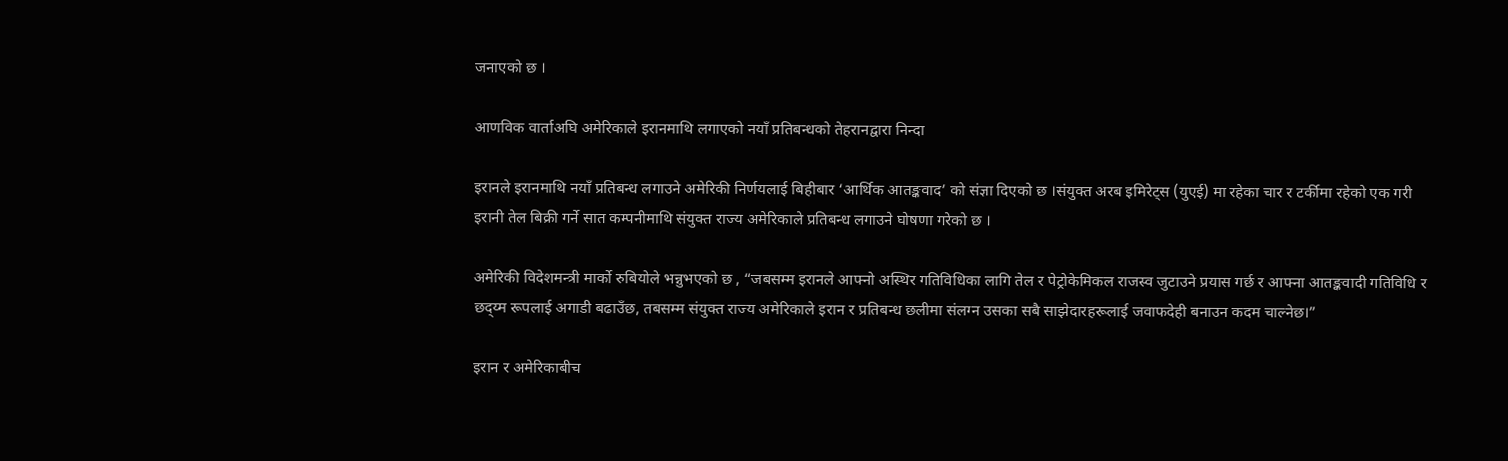जनाएको छ ।

आणविक वार्ताअघि अमेरिकाले इरानमाथि लगाएको नयाँ प्रतिबन्धको तेहरानद्वारा निन्दा

इरानले इरानमाथि नयाँ प्रतिबन्ध लगाउने अमेरिकी निर्णयलाई बिहीबार ‘आर्थिक आतङ्कवाद’ को संज्ञा दिएको छ ।संयुक्त अरब इमिरेट्स (युएई) मा रहेका चार र टर्कीमा रहेको एक गरी इरानी तेल बिक्री गर्ने सात कम्पनीमाथि संयुक्त राज्य अमेरिकाले प्रतिबन्ध लगाउने घोषणा गरेको छ ।

अमेरिकी विदेशमन्त्री मार्को रुबियोले भन्नुभएको छ , “जबसम्म इरानले आफ्नो अस्थिर गतिविधिका लागि तेल र पेट्रोकेमिकल राजस्व जुटाउने प्रयास गर्छ र आफ्ना आतङ्कवादी गतिविधि र छद्य्म रूपलाई अगाडी बढाउँछ, तबसम्म संयुक्त राज्य अमेरिकाले इरान र प्रतिबन्ध छलीमा संलग्न उसका सबै साझेदारहरूलाई जवाफदेही बनाउन कदम चाल्नेछ।”

इरान र अमेरिकाबीच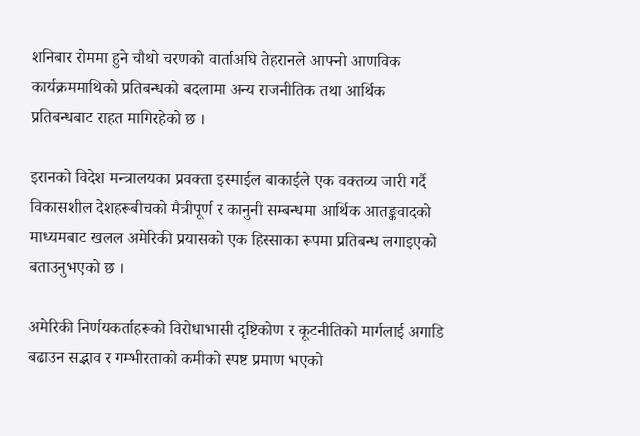शनिबार रोममा हुने चौथो चरणको वार्ताअघि तेहरानले आफ्नो आणविक कार्यक्रममाथिको प्रतिबन्धको बदलामा अन्य राजनीतिक तथा आर्थिक प्रतिबन्धबाट राहत मागिरहेको छ ।

इरानको विदेश मन्त्रालयका प्रवक्ता इस्माईल बाकाईले एक वक्तव्य जारी गर्दै विकासशील देशहरूबीचको मैत्रीपूर्ण र कानुनी सम्बन्धमा आर्थिक आतङ्कवादको माध्यमबाट खलल अमेरिकी प्रयासको एक हिस्साका रूपमा प्रतिबन्ध लगाइएको बताउनुभएको छ ।

अमेरिकी निर्णयकर्ताहरूको विरोधाभासी दृष्टिकोण र कूटनीतिको मार्गलाई अगाडि बढाउन सद्भाव र गम्भीरताको कमीको स्पष्ट प्रमाण भएको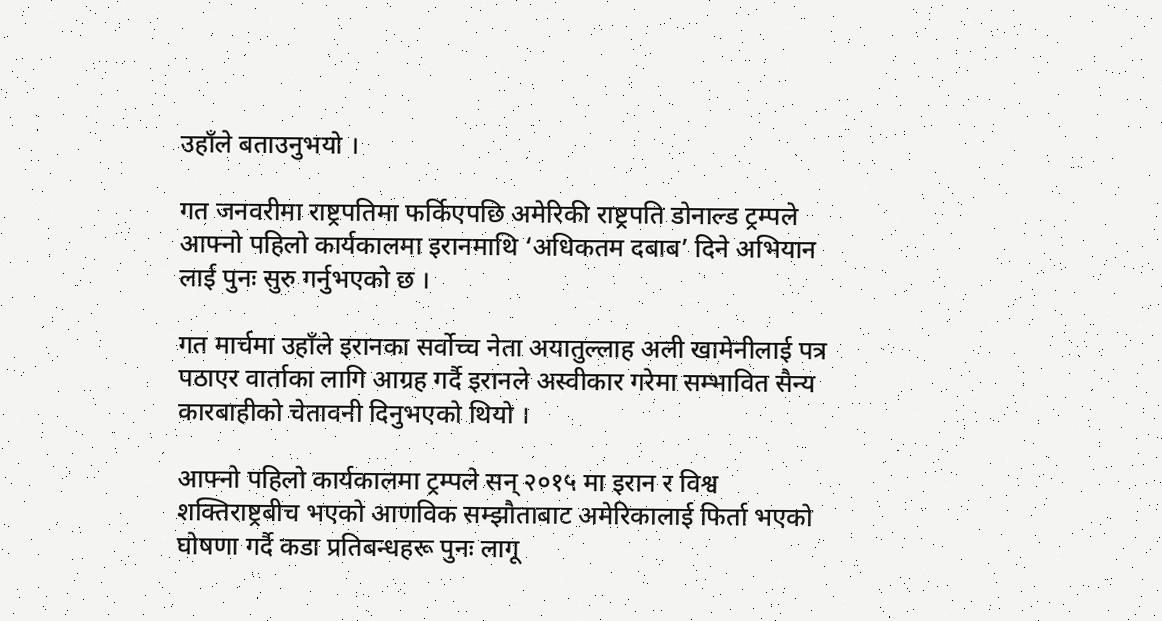उहाँले बताउनुभयो ।

गत जनवरीमा राष्ट्रपतिमा फर्किएपछि अमेरिकी राष्ट्रपति डोनाल्ड ट्रम्पले आफ्नो पहिलो कार्यकालमा इरानमाथि ‘अधिकतम दबाब’ दिने अभियान लाई पुनः सुरु गर्नुभएको छ ।

गत मार्चमा उहाँले इरानका सर्वोच्च नेता अयातुल्लाह अली खामेनीलाई पत्र पठाएर वार्ताका लागि आग्रह गर्दै इरानले अस्वीकार गरेमा सम्भावित सैन्य कारबाहीको चेतावनी दिनुभएको थियो ।

आफ्नो पहिलो कार्यकालमा ट्रम्पले सन् २०१५ मा इरान र विश्व शक्तिराष्ट्रबीच भएको आणविक सम्झौताबाट अमेरिकालाई फिर्ता भएको घोषणा गर्दै कडा प्रतिबन्धहरू पुनः लागू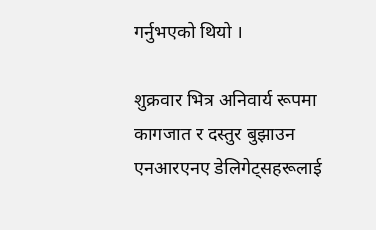गर्नुभएको थियो ।

शुक्रवार भित्र अनिवार्य रूपमा कागजात र दस्तुर बुझाउन एनआरएनए डेलिगेट्सहरूलाई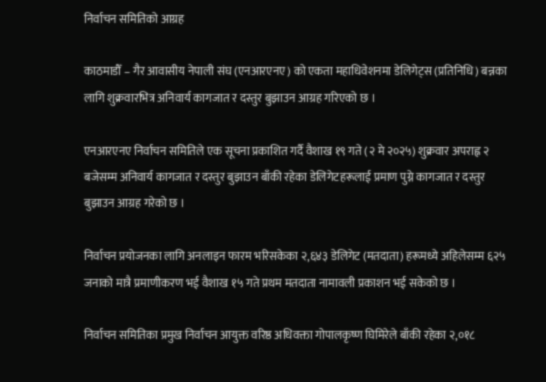निर्वाचन समितिको आग्रह

काठमाडौँ – गैर आवासीय नेपाली संघ (एनआरएनए) को एकता महाधिवेशनमा डेलिगेट्स (प्रतिनिधि) बन्नका लागि शुक्रवारभित्र अनिवार्य कागजात र दस्तुर बुझाउन आग्रह गरिएको छ ।

एनआरएनए निर्वाचन समितिले एक सूचना प्रकाशित गर्दै वैशाख १९ गते (२ मे २०२५) शुक्रवार अपराह्न २ बजेसम्म अनिवार्य कागजात र दस्तुर बुझाउन बाँकी रहेका डेलिगेटहरूलाई प्रमाण पुग्ने कागजात र दस्तुर बुझाउन आग्रह गरेको छ ।

निर्वाचन प्रयोजनका लागि अनलाइन फारम भरिसकेका २,६४३ डेलिगेट (मतदाता) हरूमध्ये अहिलेसम्म ६२५ जनाको मात्रै प्रमाणीकरण भई वैशाख १५ गते प्रथम मतदाता नामावली प्रकाशन भई सकेको छ ।

निर्वाचन समितिका प्रमुख निर्वाचन आयुक्त वरिष्ठ अधिवक्ता गोपालकृष्ण घिमिरेले बाँकी रहेका २,०१८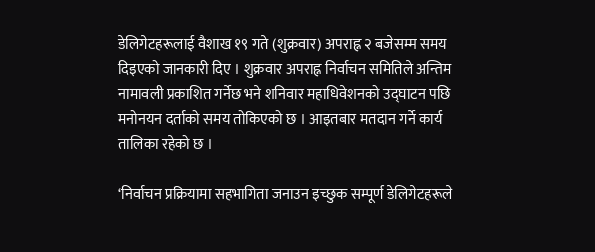डेलिगेटहरूलाई वैशाख १९ गते (शुक्रवार) अपराह्न २ बजेसम्म समय दिइएको जानकारी दिए । शुक्रवार अपराह्न निर्वाचन समितिले अन्तिम नामावली प्रकाशित गर्नेछ भने शनिवार महाधिवेशनको उद्घाटन पछि मनोनयन दर्ताको समय तोकिएको छ । आइतबार मतदान गर्ने कार्य तालिका रहेको छ ।

‘निर्वाचन प्रक्रियामा सहभागिता जनाउन इच्छुक सम्पूर्ण डेलिगेटहरूले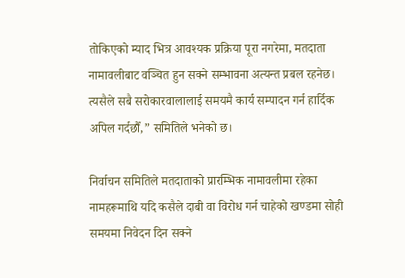तोकिएको म्याद भित्र आवश्यक प्रक्रिया पूरा नगरेमा, मतदाता नामावलीबाट वञ्चित हुन सक्ने सम्भावना अत्यन्त प्रबल रहनेछ। त्यसैले सबै सरोकारवालालाई समयमै कार्य सम्पादन गर्न हार्दिक अपिल गर्दछौँ,” समितिले भनेको छ।

निर्वाचन समितिले मतदाताको प्रारम्भिक नामावलीमा रहेका नामहरूमाथि यदि कसैले दाबी वा विरोध गर्न चाहेको खण्डमा सोही समयमा निवेदन दिन सक्ने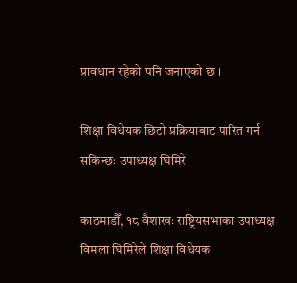प्रावधान रहेको पनि जनाएको छ ।

शिक्षा विधेयक छिटो प्रक्रियाबाट पारित गर्न सकिन्छः उपाध्यक्ष घिमिरे

काठमाडौँ, १८ वैशाखः राष्ट्रियसभाका उपाध्यक्ष विमला घिमिरेले शिक्षा विधेयक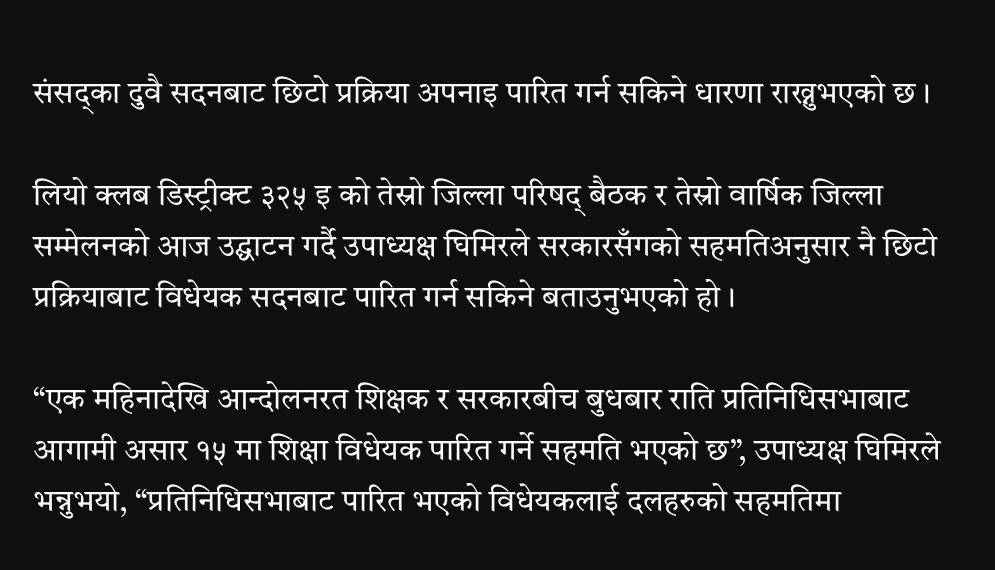संसद्का दुवै सदनबाट छिटो प्रक्रिया अपनाइ पारित गर्न सकिने धारणा राख्नुभएको छ ।

लियो क्लब डिस्ट्रीक्ट ३२५ इ को तेस्रो जिल्ला परिषद् बैठक र तेस्रो वार्षिक जिल्ला सम्मेलनको आज उद्घाटन गर्दै उपाध्यक्ष घिमिरले सरकारसँगको सहमतिअनुसार नै छिटो प्रक्रियाबाट विधेयक सदनबाट पारित गर्न सकिने बताउनुभएको हो ।

“एक महिनादेखि आन्दोलनरत शिक्षक र सरकारबीच बुधबार राति प्रतिनिधिसभाबाट आगामी असार १५ मा शिक्षा विधेयक पारित गर्ने सहमति भएको छ”, उपाध्यक्ष घिमिरले भन्नुभयो, “प्रतिनिधिसभाबाट पारित भएको विधेयकलाई दलहरुको सहमतिमा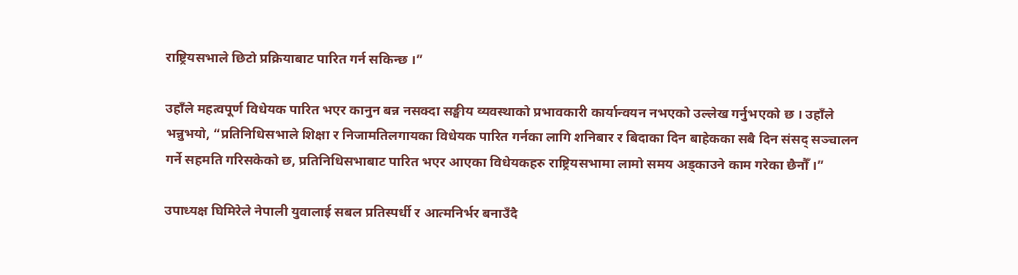राष्ट्रियसभाले छिटो प्रक्रियाबाट पारित गर्न सकिन्छ ।”

उहाँले महत्वपूर्ण विधेयक पारित भएर कानुन बन्न नसक्दा सङ्घीय व्यवस्थाको प्रभावकारी कार्यान्वयन नभएको उल्लेख गर्नुभएको छ । उहाँले भन्नुभयो, “प्रतिनिधिसभाले शिक्षा र निजामतिलगायका विधेयक पारित गर्नका लागि शनिबार र बिदाका दिन बाहेकका सबै दिन संसद् सञ्चालन गर्ने सहमति गरिसकेको छ, प्रतिनिधिसभाबाट पारित भएर आएका विधेयकहरु राष्ट्रियसभामा लामो समय अड्काउने काम गरेका छैनौँ ।”

उपाध्यक्ष घिमिरेले नेपाली युवालाई सबल प्रतिस्पर्धी र आत्मनिर्भर बनाउँदै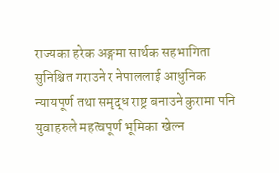राज्यका हरेक अङ्गमा सार्थक सहभागिता सुनिश्चित गराउने र नेपाललाई आधुनिक न्यायपूर्ण तथा समृद्ध राष्ट्र बनाउने कुरामा पनि युवाहरुले महत्वपूर्ण भूमिका खेल्न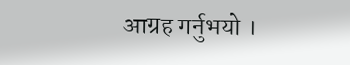आग्रह गर्नुभयो ।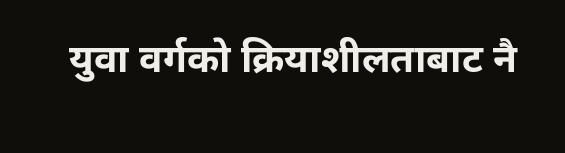युवा वर्गको क्रियाशीलताबाट नै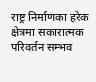राष्ट्र निर्माणका हरेक क्षेत्रमा सकारात्मक परिवर्तन सम्भव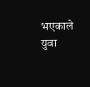भएकाले युवा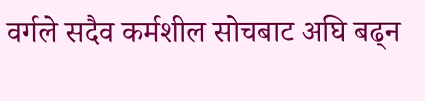वर्गले सदैव कर्मशील सोचबाट अघि बढ्न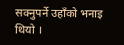सक्नुपर्ने उहाँको भनाइ थियो ।